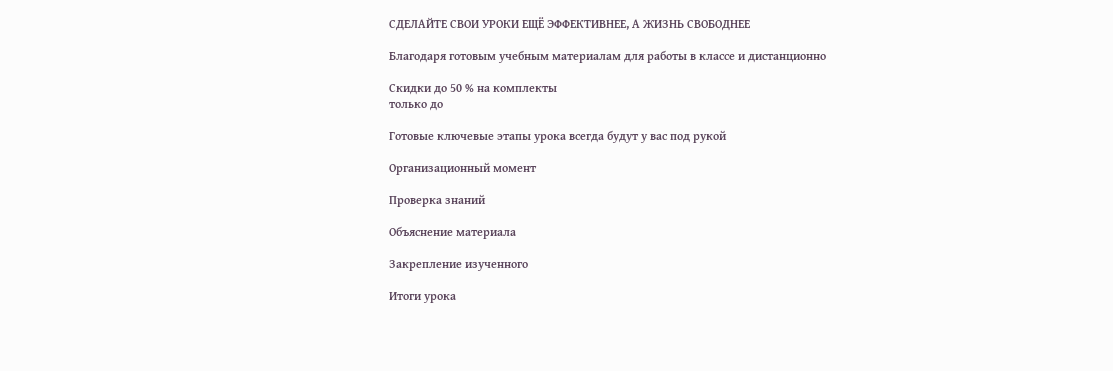СДЕЛАЙТЕ СВОИ УРОКИ ЕЩЁ ЭФФЕКТИВНЕЕ, А ЖИЗНЬ СВОБОДНЕЕ

Благодаря готовым учебным материалам для работы в классе и дистанционно

Скидки до 50 % на комплекты
только до

Готовые ключевые этапы урока всегда будут у вас под рукой

Организационный момент

Проверка знаний

Объяснение материала

Закрепление изученного

Итоги урока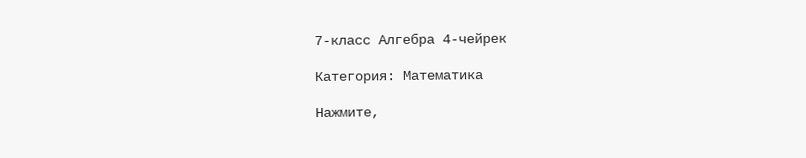7-класс Алгебра 4-чейрек

Категория: Математика

Нажмите,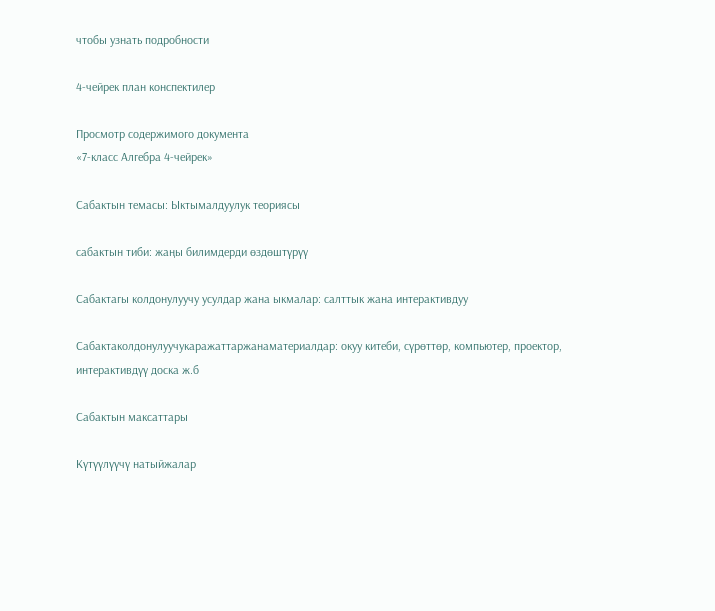чтобы узнать подробности

4-чейрек план конспектилер

Просмотр содержимого документа
«7-класс Алгебра 4-чейрек»

Сабактын темасы: Ыктымалдуулук теориясы

сабактын тиби: жаңы билимдерди өздөштүрүү

Сабактагы колдонулуучу усулдар жана ыкмалар: салттык жана интерактивдуу

Сабактаколдонулуучукаражаттаржанаматериалдар: окуу китеби, сүрөттөр, компьютер, проектор, интерактивдүү доска ж.б

Сабактын максаттары

Күтүүлүүчү натыйжалар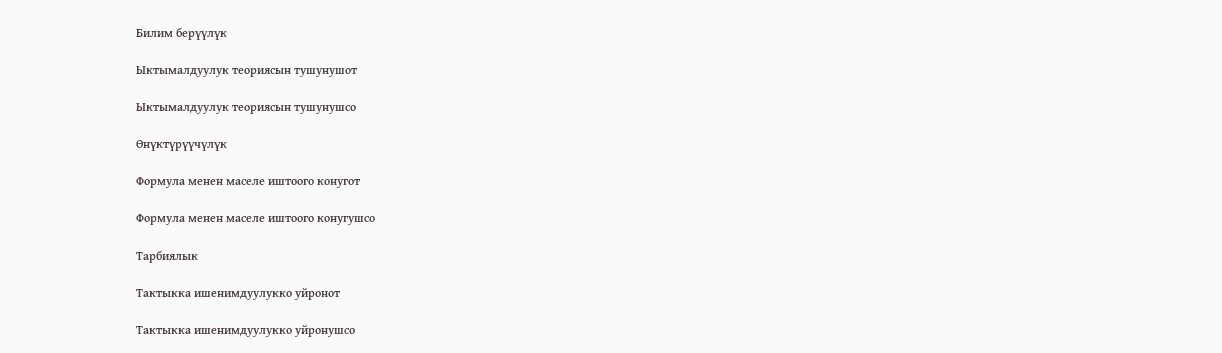Билим берүүлүк

Ыктымалдуулук теориясын тушунушот

Ыктымалдуулук теориясын тушунушсо

Өнүктүрүүчүлүк

Формула менен маселе иштоого конугот

Формула менен маселе иштоого конугушсо

Тарбиялык

Тактыкка ишенимдуулукко уйронот

Тактыкка ишенимдуулукко уйронушсо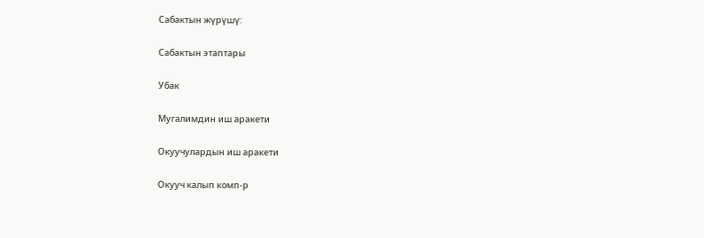Сабактын жүрүшү:

Сабактын этаптары

Убак

Мугалимдин иш аракети

Окуучулардын иш аракети

Окууч калып комп-р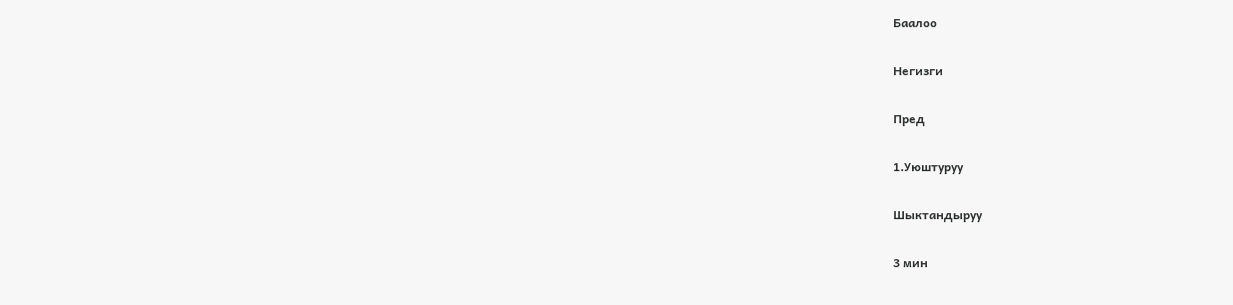Баалоо

Негизги

Пред

1.Уюштуруу

Шыктандыруу

3 мин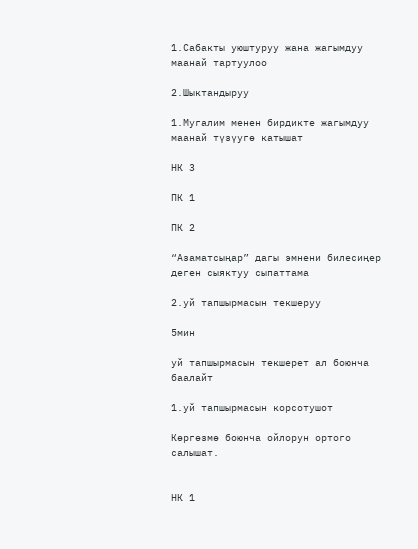1.Сабакты уюштуруу жана жагымдуу маанай тартуулоо

2.Шыктандыруу

1.Мугалим менен бирдикте жагымдуу маанай түзүугө катышат

НК 3

ПК 1

ПК 2

“Азаматсыңар” дагы эмнени билесиңер деген сыяктуу сыпаттама

2.уй тапшырмасын текшеруу

5мин

уй тапшырмасын текшерет ал боюнча баалайт

1.уй тапшырмасын корсотушот

Көргөзмө боюнча ойлорун ортого салышат.


НК 1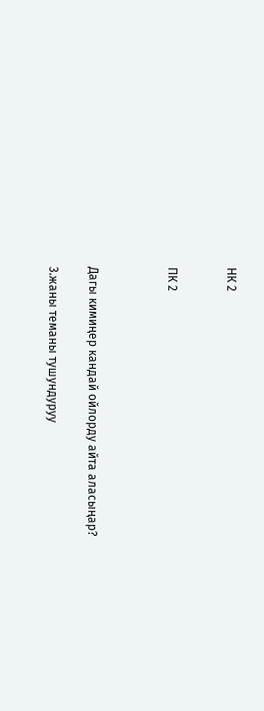НК 2


ПК 2



Дагы кимиңер кандай ойлорду айта аласыңар?

3.жаны теманы тушундуруу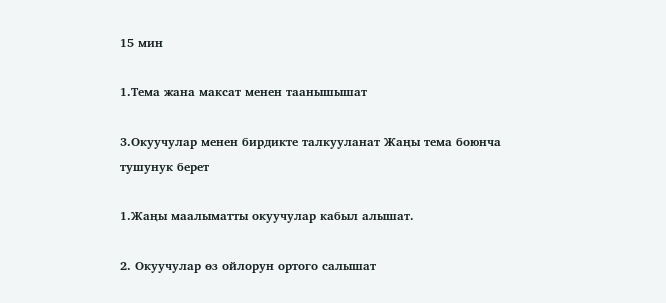15 мин

1.Тема жана максат менен таанышышат

3.Окуучулар менен бирдикте талкууланат Жаңы тема боюнча тушунук берет

1.Жаңы маалыматты окуучулар кабыл алышат.

2. Окуучулар өз ойлорун ортого салышат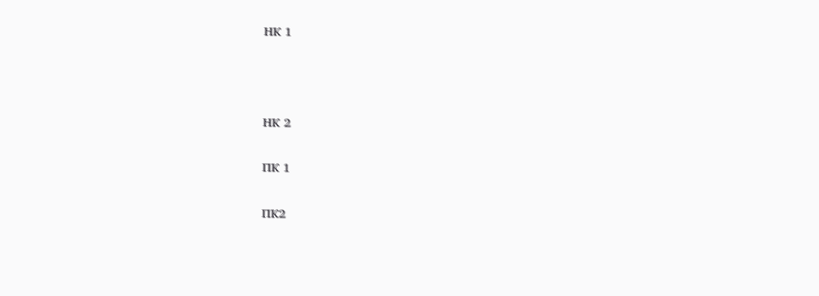НК 1



НК 2

ПК 1

ПК2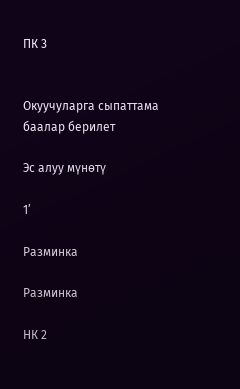ПК 3


Окуучуларга сыпаттама баалар берилет

Эс алуу мүнөтү

1’

Разминка

Разминка

НК 2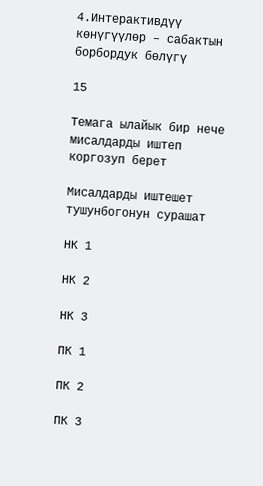4.Интерактивдүү көнүгүүлөр – сабактын борбордук бөлүгү

15

Темага ылайык бир нече мисалдарды иштеп коргозуп берет

Мисалдарды иштешет тушунбогонун сурашат

НК 1

НК 2

НК 3

ПК 1

ПК 2

ПК 3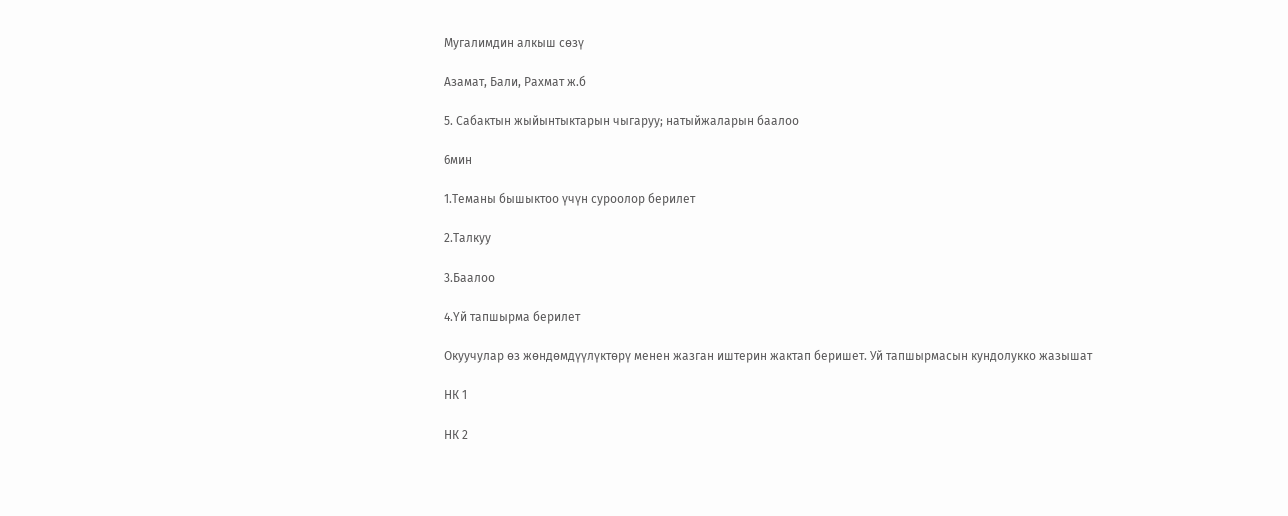Мугалимдин алкыш сөзү

Азамат, Бали, Рахмат ж.б

5. Сабактын жыйынтыктарын чыгаруу; натыйжаларын баалоо

6мин

1.Теманы бышыктоо үчүн суроолор берилет

2.Талкуу

3.Баалоо

4.Үй тапшырма берилет

Окуучулар өз жөндөмдүүлүктөрү менен жазган иштерин жактап беришет. Уй тапшырмасын кундолукко жазышат

НК 1

НК 2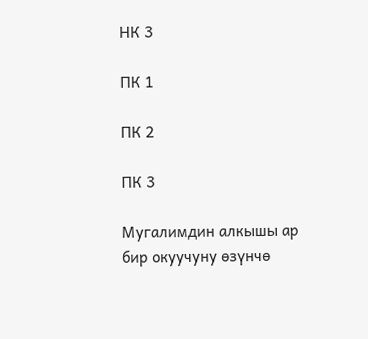НК 3

ПК 1

ПК 2

ПК 3

Мугалимдин алкышы ар бир окуучуну өзүнчө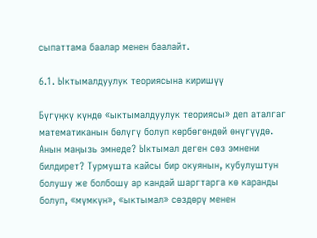сыпаттама баалар менен баалайт.

6.1. Ыктымалдуулук теориясына киришүү

Бүгүңкү күндө «ыктымалдуулук теориясы» деп аталгаг математиканын бөлүгү болуп көрбөгөндөй өнүгүүдө. Анын маңызь эмнеде? Ыктымал деген сөз эмнени билдирет? Турмушта кайсы бир окуянын, кубулуштун болушу же болбошу ар кандай шаргтарга кө каранды болуп, «мүмкүн», «ыктымал» сөздөрү менен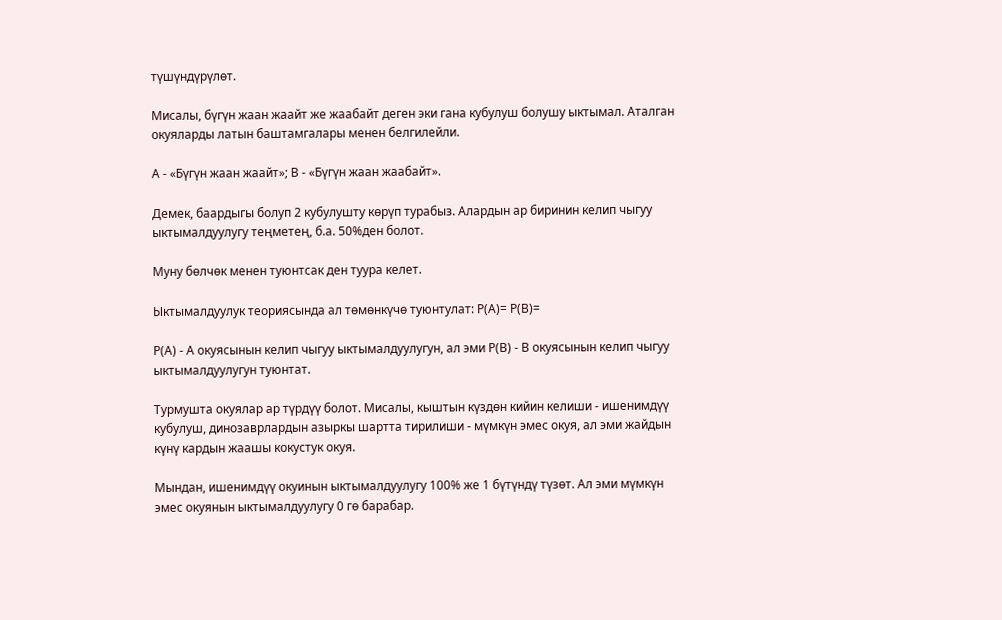түшүндүрүлөт.

Мисалы, бүгүн жаан жаайт же жаабайт деген эки гана кубулуш болушу ыктымал. Аталган окуяларды латын баштамгалары менен белгилейли.

А - «Бүгүн жаан жаайт»; В - «Бүгүн жаан жаабайт».

Демек, баардыгы болуп 2 кубулушту көрүп турабыз. Алардын ар биринин келип чыгуу ыктымалдуулугу теңметең, б.а. 50%ден болот.

Муну бөлчөк менен туюнтсак ден туура келет.

Ыктымалдуулук теориясында ал төмөнкүчө туюнтулат: Р(А)= Р(В)=

Р(А) - А окуясынын келип чыгуу ыктымалдуулугун, ал эми Р(В) - В окуясынын келип чыгуу ыктымалдуулугун туюнтат.

Турмушта окуялар ар түрдүү болот. Мисалы, кыштын күздөн кийин келиши - ишенимдүү кубулуш, динозаврлардын азыркы шартта тирилиши - мүмкүн эмес окуя, ал эми жайдын күнү кардын жаашы кокустук окуя.

Мындан, ишенимдүү окуинын ыктымалдуулугу 100% же 1 бүтүндү түзөт. Ал эми мүмкүн эмес окуянын ыктымалдуулугу 0 гө барабар.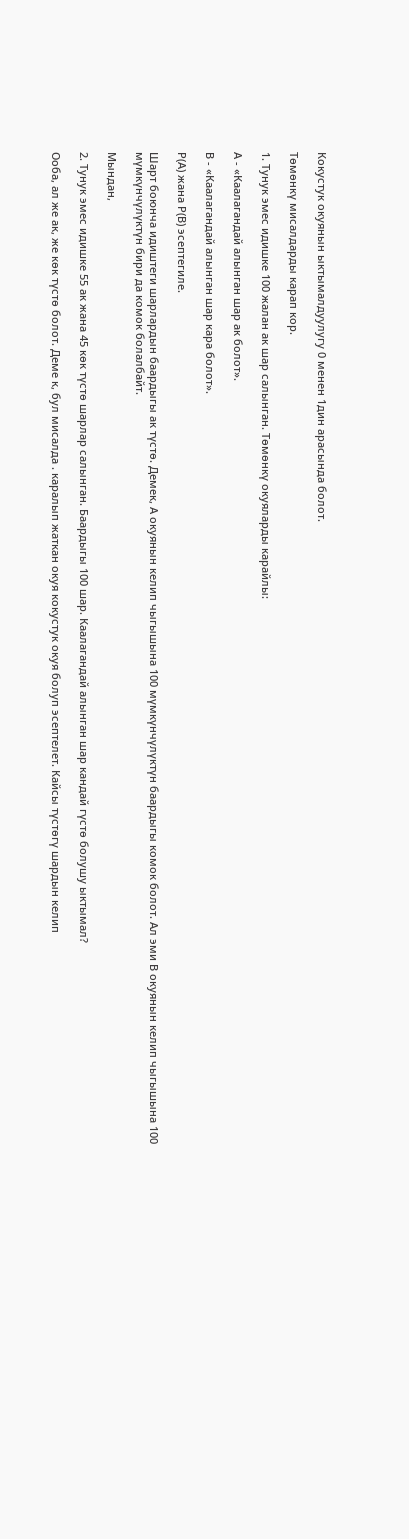Кокустук окуянын ыктымалдуулугу 0 менен 1дин арасында болот.

Төмөнкү мисалдарды карап кор.

1. Тунук эмес идишке 100 жалан ак шар салынган. Төмөнкү окуяларды карайлы:

А - «Каалагандай алынган шар ак болот».

В - «Каалагандай алынган шар кара болот».

Р(А) жана Р(В) эсептегиле.

Шарт боюнча идиштеги шарлардын баардыгы ак түстө. Демек, А окуянын келип чыгышына 100 мүмкүнчүлүктүн баардыгы комок болот. Ал эми В окуянын келип чыгышына 100 мүмкүнчүлүктүн бири да комок болалбайт.

Мындан,

2. Тунук эмес идишке 55 ак жана 45 көк түстө шарлар салынган. Баардыгы 100 шар. Каалагандай алынган шар кандай гүстө болушу ыктымал?

Ооба, ал же ак, же көк түстө болот. Деме к, бул мисалда . каралып жаткан окуя кокустук окуя болуп эсептелет. Кайсы түстөгү шардын келип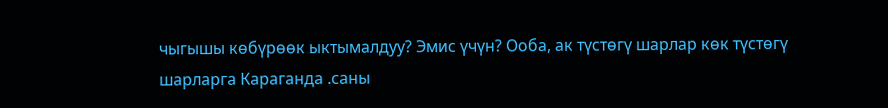чыгышы көбүрөөк ыктымалдуу? Эмис үчүн? Ооба, ак түстөгү шарлар көк түстөгү шарларга Караганда .саны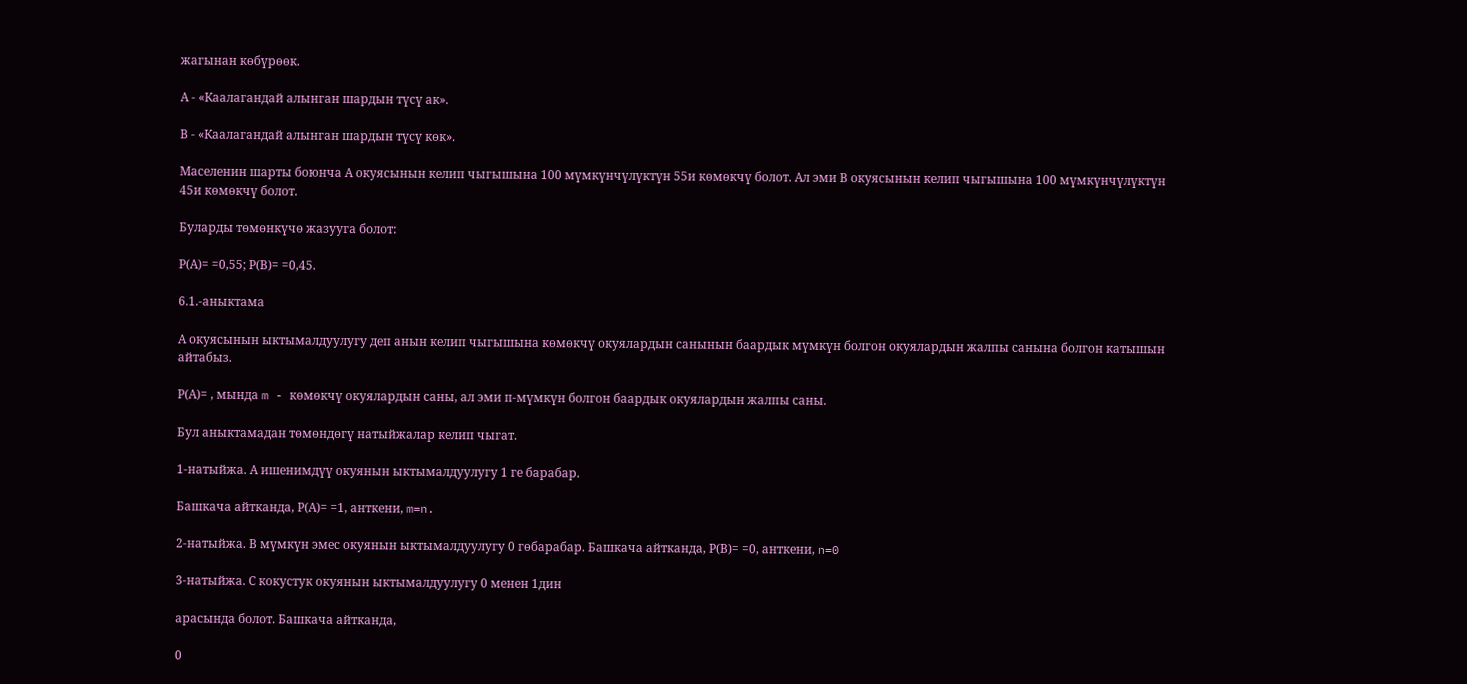жагынан көбүрөөк.

А - «Каалагандай алынган шардын түсү ак».

В - «Каалагандай алынган шардын түсү көк».

Маселенин шарты боюнча А окуясынын келип чыгышына 100 мүмкүнчүлүктүн 55и көмөкчү болот. Ал эми В окуясынын келип чыгышына 100 мүмкүнчүлүктүн 45и көмөкчү болот.

Буларды төмөнкүчө жазууга болот:

Р(А)= =0,55; Р(В)= =0,45.

6.1.-аныктама

А окуясынын ыктымалдуулугу деп анын келип чыгышына көмөкчү окуялардын санынын баардык мүмкүн болгон окуялардын жалпы санына болгон катышын айтабыз.

Р(А)= , мында m - көмөкчү окуялардын саны, ал эми п-мүмкүн болгон баардык окуялардын жалпы саны.

Бул аныктамадан төмөндөгү натыйжалар келип чыгат.

1-натыйжа. А ишенимдүү окуянын ыктымалдуулугу 1 ге барабар.

Башкача айтканда, Р(А)= =1, анткени, m=n.

2-натыйжа. В мүмкүн эмес окуянын ыктымалдуулугу 0 гөбарабар. Башкача айтканда, Р(В)= =0, анткени, n=0

3-натыйжа. С кокустук окуянын ыктымалдуулугу 0 менен 1дин

арасында болот. Башкача айтканда,

0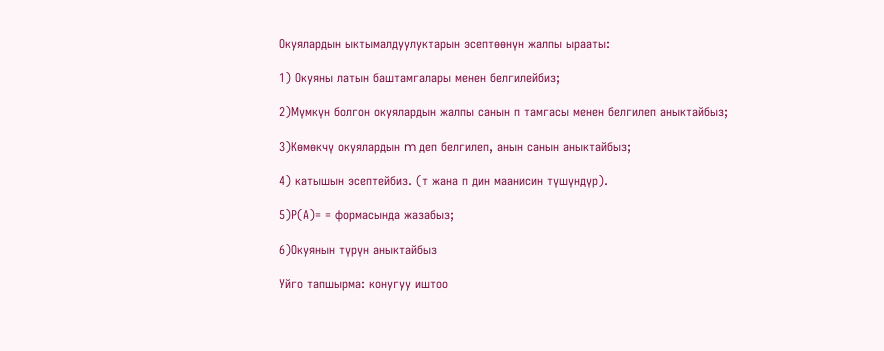Окуялардын ыктымалдуулуктарын эсептөөнүн жалпы ырааты:

1) Окуяны латын баштамгалары менен белгилейбиз;

2)Мүмкүн болгон окуялардын жалпы санын п тамгасы менен белгилеп аныктайбыз;

3)Көмөкчү окуялардын m деп белгилеп, анын санын аныктайбыз;

4) катышын эсептейбиз. (т жана п дин маанисин түшүндүр).

5)Р(А)= = формасында жазабыз;

6)Окуянын түрүн аныктайбыз

Уйго тапшырма: конугуу иштоо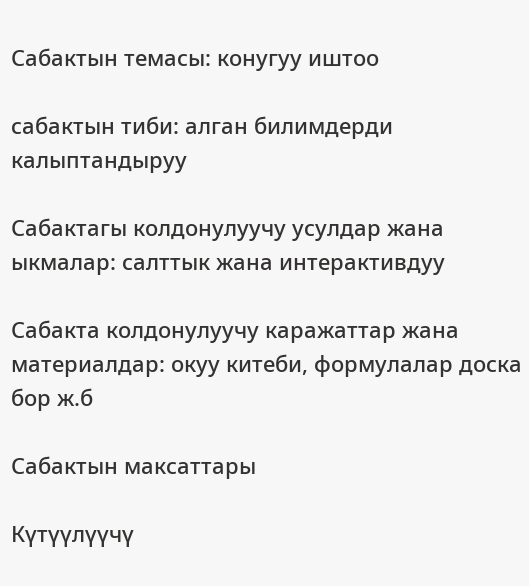Сабактын темасы: конугуу иштоо

сабактын тиби: алган билимдерди калыптандыруу

Сабактагы колдонулуучу усулдар жана ыкмалар: салттык жана интерактивдуу

Сабакта колдонулуучу каражаттар жана материалдар: окуу китеби, формулалар доска бор ж.б

Сабактын максаттары

Күтүүлүүчү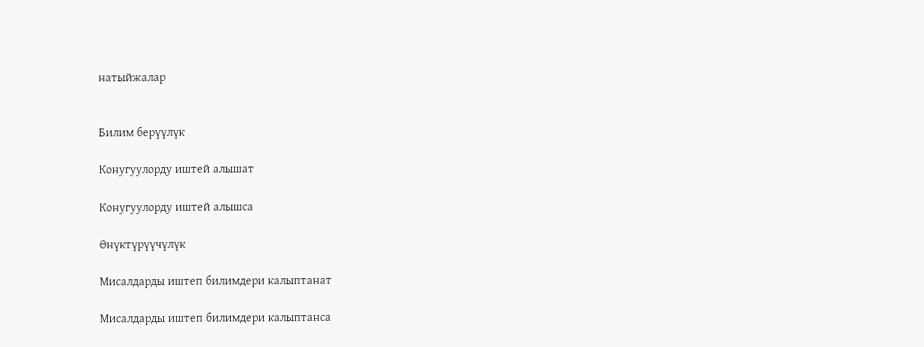натыйжалар


Билим берүүлүк

Конугуулорду иштей алышат

Конугуулорду иштей алышса

Өнүктүрүүчүлүк

Мисалдарды иштеп билимдери калыптанат

Мисалдарды иштеп билимдери калыптанса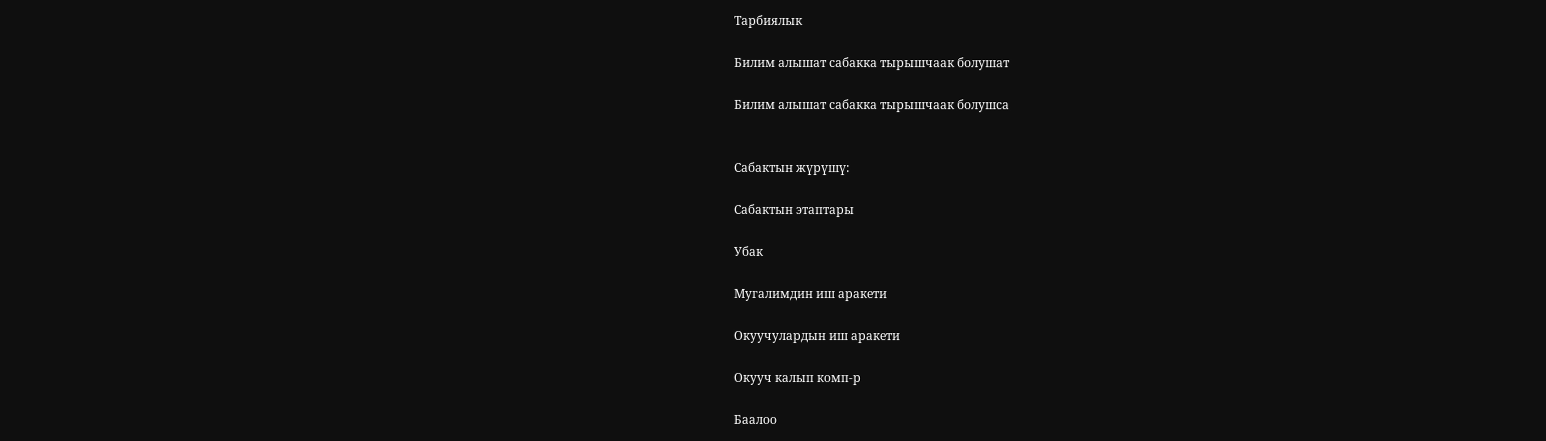Тарбиялык

Билим алышат сабакка тырышчаак болушат

Билим алышат сабакка тырышчаак болушса


Сабактын жүрүшү:

Сабактын этаптары

Убак

Мугалимдин иш аракети

Окуучулардын иш аракети

Окууч калып комп-р

Баалоо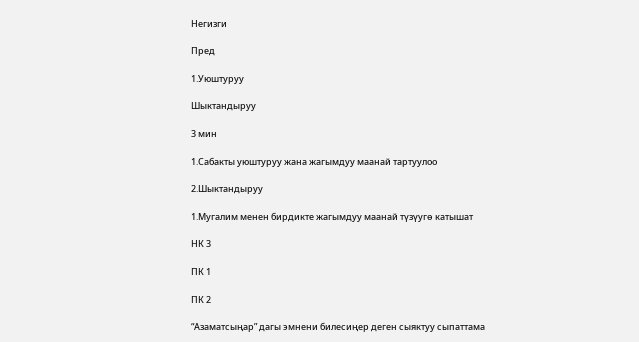Негизги

Пред

1.Уюштуруу

Шыктандыруу

3 мин

1.Сабакты уюштуруу жана жагымдуу маанай тартуулоо

2.Шыктандыруу

1.Мугалим менен бирдикте жагымдуу маанай түзүугө катышат

НК 3

ПК 1

ПК 2

“Азаматсыңар” дагы эмнени билесиңер деген сыяктуу сыпаттама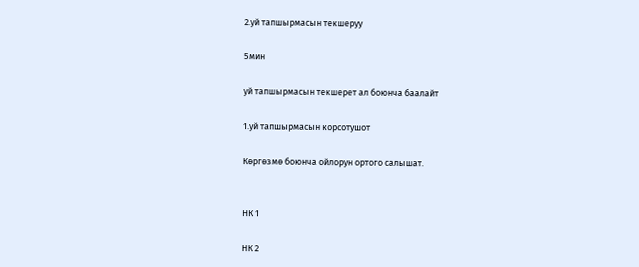2.уй тапшырмасын текшеруу

5мин

уй тапшырмасын текшерет ал боюнча баалайт

1.уй тапшырмасын корсотушот

Көргөзмө боюнча ойлорун ортого салышат.


НК 1

НК 2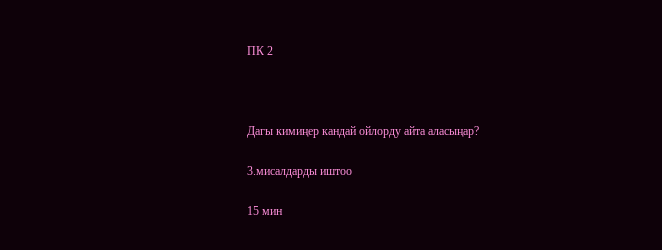ПК 2



Дагы кимиңер кандай ойлорду айта аласыңар?

3.мисалдарды иштоо

15 мин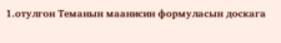1.отулгон Теманын маанисин формуласын доскага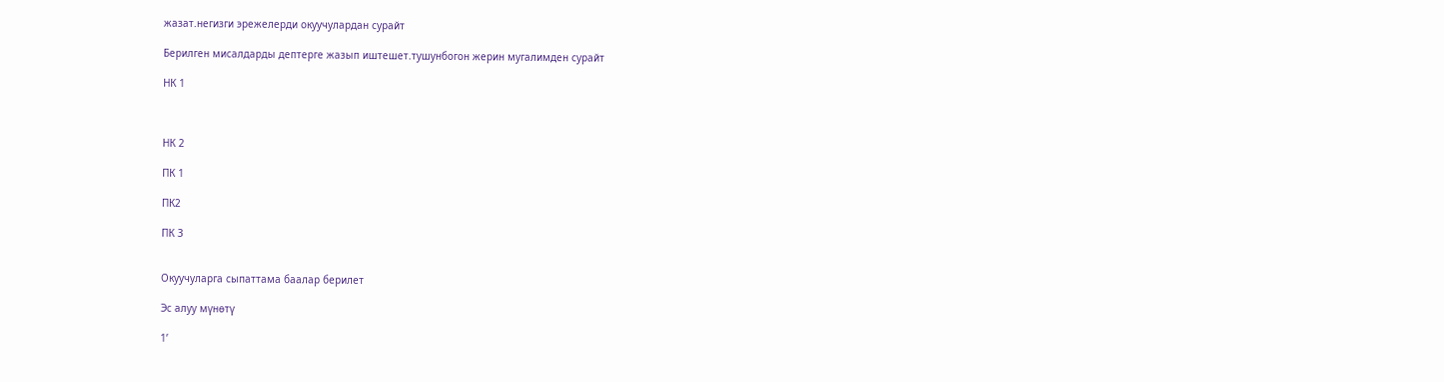жазат.негизги эрежелерди окуучулардан сурайт

Берилген мисалдарды дептерге жазып иштешет.тушунбогон жерин мугалимден сурайт

НК 1



НК 2

ПК 1

ПК2

ПК 3


Окуучуларга сыпаттама баалар берилет

Эс алуу мүнөтү

1’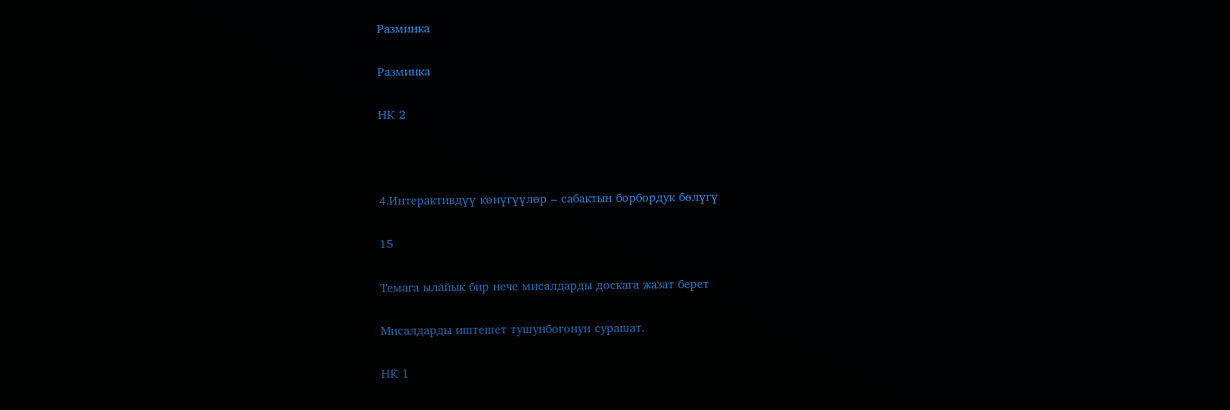Разминка

Разминка

НК 2



4.Интерактивдүү көнүгүүлөр – сабактын борбордук бөлүгү

15

Темага ылайык бир нече мисалдарды доскага жазат берет

Мисалдарды иштешет тушунбогонун сурашат.

НК 1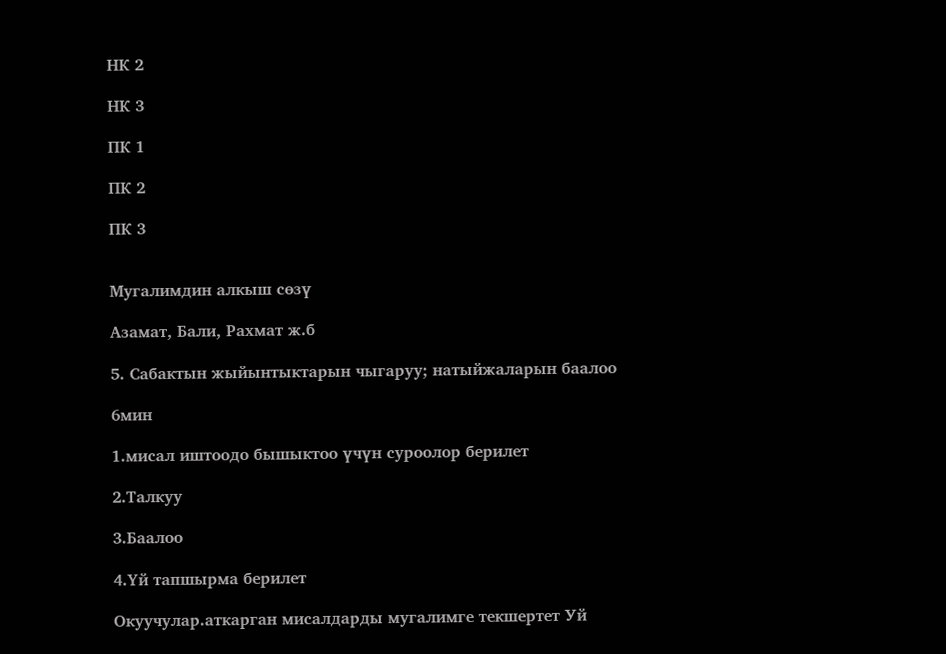НК 2

НК 3

ПК 1

ПК 2

ПК 3


Мугалимдин алкыш сөзү

Азамат, Бали, Рахмат ж.б

5. Сабактын жыйынтыктарын чыгаруу; натыйжаларын баалоо

6мин

1.мисал иштоодо бышыктоо үчүн суроолор берилет

2.Талкуу

3.Баалоо

4.Үй тапшырма берилет

Окуучулар.аткарган мисалдарды мугалимге текшертет Уй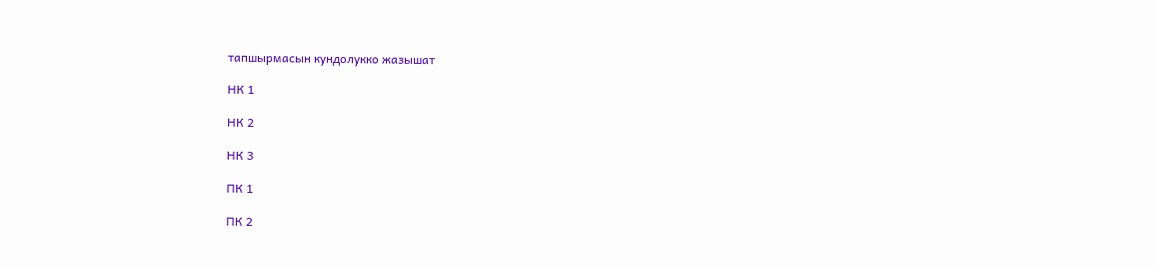тапшырмасын кундолукко жазышат

НК 1

НК 2

НК 3

ПК 1

ПК 2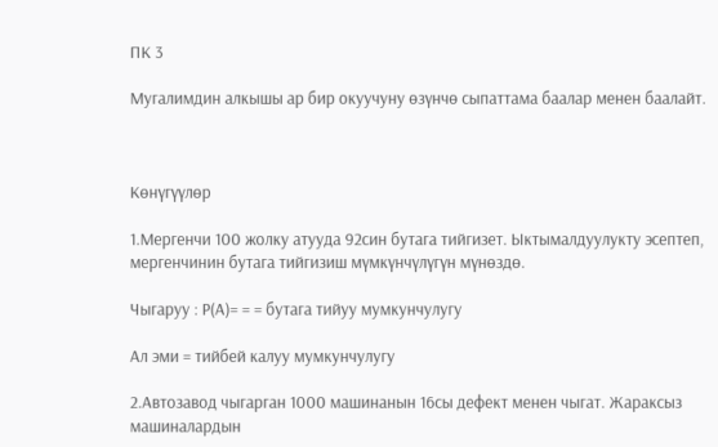ПК 3

Мугалимдин алкышы ар бир окуучуну өзүнчө сыпаттама баалар менен баалайт.



Көнүгүүлөр

1.Мергенчи 100 жолку атууда 92син бутага тийгизет. Ыктымалдуулукту эсептеп, мергенчинин бутага тийгизиш мүмкүнчүлүгүн мүнөздө.

Чыгаруу : Р(А)= = = бутага тийуу мумкунчулугу

Ал эми = тийбей калуу мумкунчулугу

2.Автозавод чыгарган 1000 машинанын 16сы дефект менен чыгат. Жараксыз машиналардын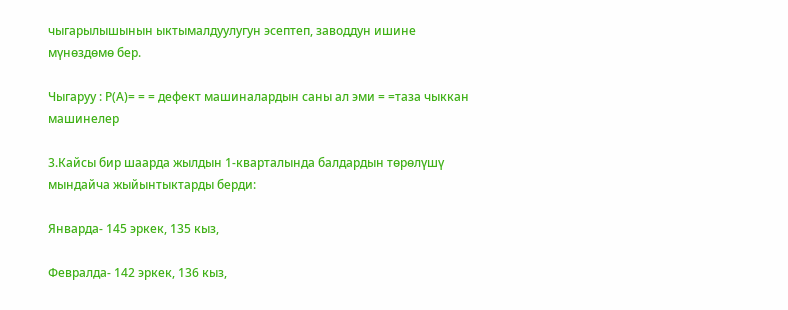чыгарылышынын ыктымалдуулугун эсептеп, заводдун ишине мүнөздөмө бер.

Чыгаруу : Р(А)= = = дефект машиналардын саны ал эми = =таза чыккан машинелер

3.Кайсы бир шаарда жылдын 1-кварталында балдардын төрөлүшү мындайча жыйынтыктарды берди:

Январда- 145 эркек, 135 кыз,

Февралда- 142 эркек, 136 кыз,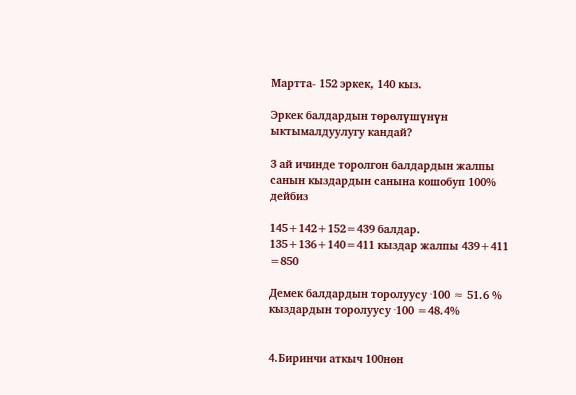Мартта- 152 эркек, 140 кыз.

Эркек балдардын төрөлүшүнүн ыктымалдуулугу кандай?

3 ай ичинде торолгон балдардын жалпы санын кыздардын санына кошобуп 100% дейбиз

145+142+152=439 балдар. 135+136+140=411 кыздар жалпы 439+411 =850

Демек балдардын торолуусу ·100 ≈ 51.6 % кыздардын торолуусу ·100 =48.4%


4.Биринчи аткыч 100нөн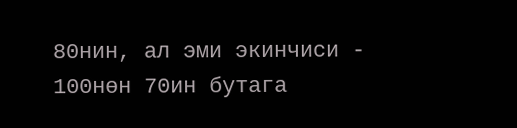80нин, ал эми экинчиси - 100нөн 70ин бутага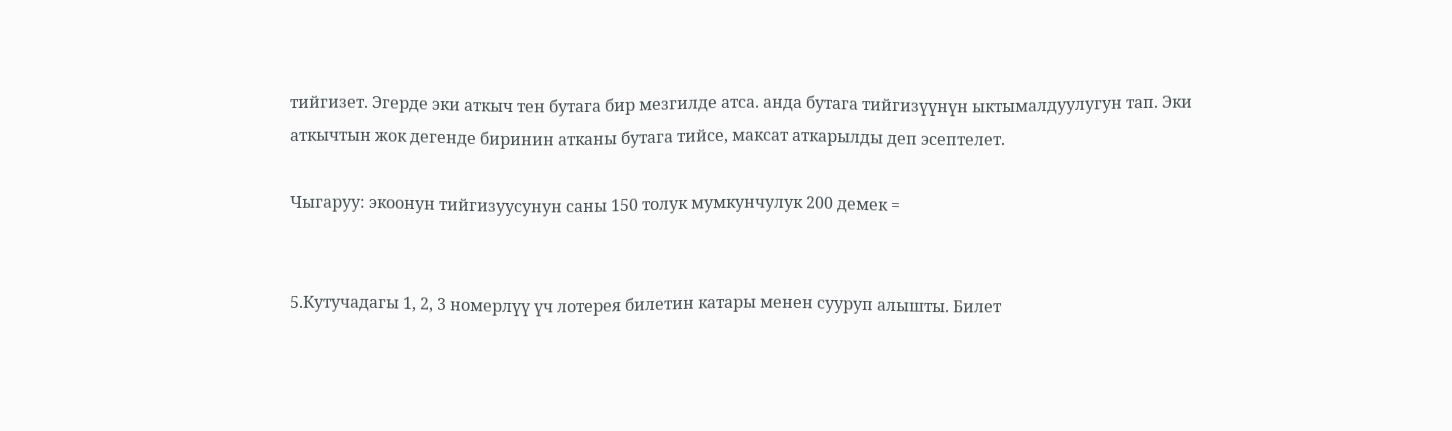тийгизет. Эгерде эки аткыч тен бутага бир мезгилде атса. анда бутага тийгизүүнүн ыктымалдуулугун тап. Эки аткычтын жок дегенде биринин атканы бутага тийсе, максат аткарылды деп эсептелет.

Чыгаруу: экоонун тийгизуусунун саны 150 толук мумкунчулук 200 демек =


5.Кутучадагы 1, 2, 3 номерлүү үч лотерея билетин катары менен сууруп алышты. Билет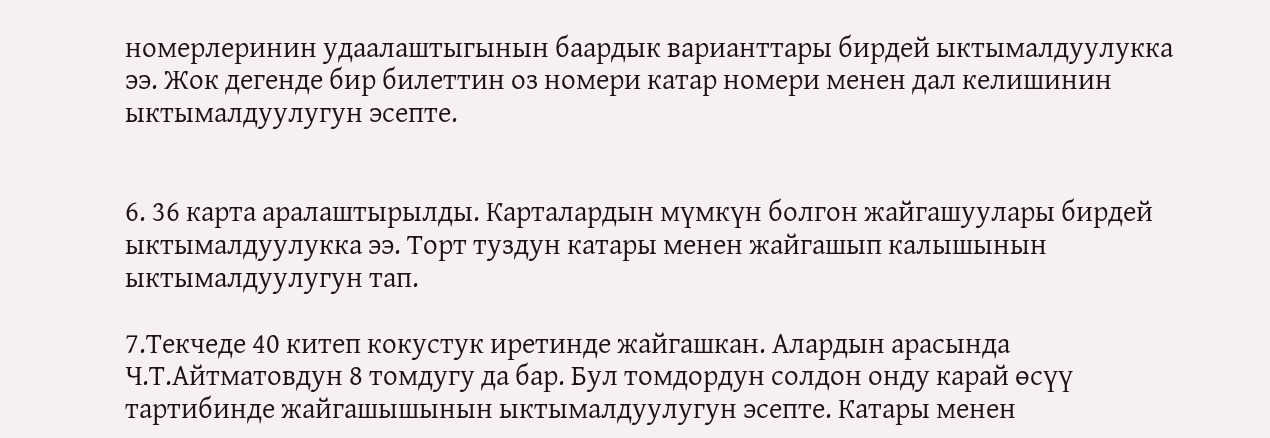номерлеринин удаалаштыгынын баардык варианттары бирдей ыктымалдуулукка ээ. Жок дегенде бир билеттин оз номери катар номери менен дал келишинин ыктымалдуулугун эсепте.


6. 36 карта аралаштырылды. Карталардын мүмкүн болгон жайгашуулары бирдей ыктымалдуулукка ээ. Торт туздун катары менен жайгашып калышынын ыктымалдуулугун тап.

7.Текчеде 40 китеп кокустук иретинде жайгашкан. Алардын арасында Ч.Т.Айтматовдун 8 томдугу да бар. Бул томдордун солдон онду карай өсүү тартибинде жайгашышынын ыктымалдуулугун эсепте. Катары менен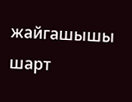жайгашышы шарт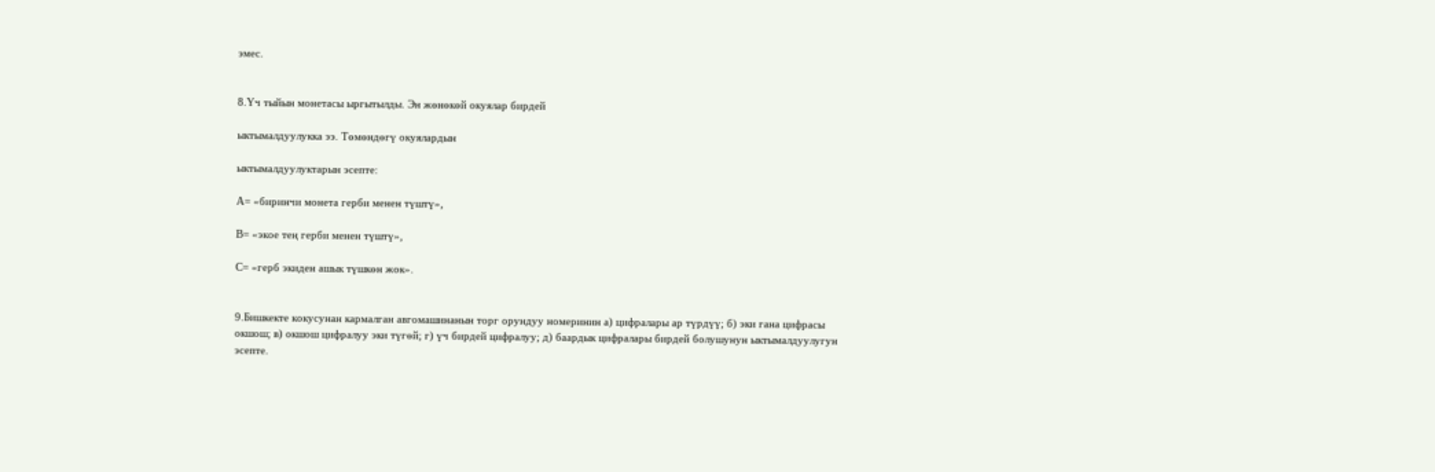эмес.


8.Үч тыйын монетасы ыргытылды. Эн жөнөкөй окуялар бирдей

ыктымалдуулукка ээ. Төмөндөгү окуялардын

ыктымалдуулуктарын эсепте:

А= «биринчи монета герби менен түштү»,

В= «экое тең герби менен түштү»,

С= «герб экиден ашык түшкөн жок».


9.Бишкекте кокусунан кармалган авгомашинанын торг орундуу номеринин а) цифралары ар түрдүү; б) эки гана цифрасы окшош; в) окшош цифралуу эки түгөй; г) үч бирдей цифралуу; д) баардык цифралары бирдей болушунун ыктымалдуулугун эсепте.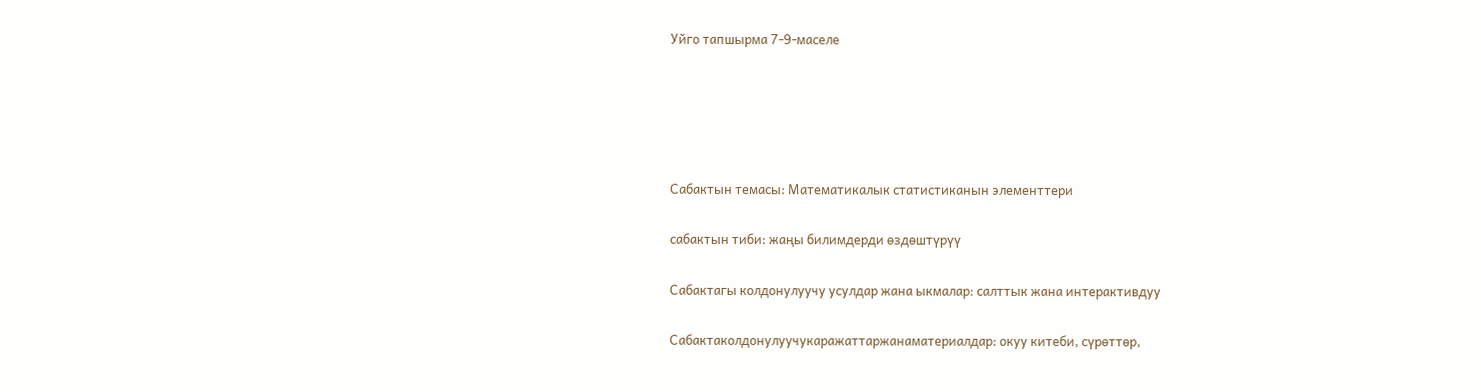Уйго тапшырма 7-9-маселе





Сабактын темасы: Математикалык статистиканын элементтери

сабактын тиби: жаңы билимдерди өздөштүрүү

Сабактагы колдонулуучу усулдар жана ыкмалар: салттык жана интерактивдуу

Сабактаколдонулуучукаражаттаржанаматериалдар: окуу китеби, сүрөттөр,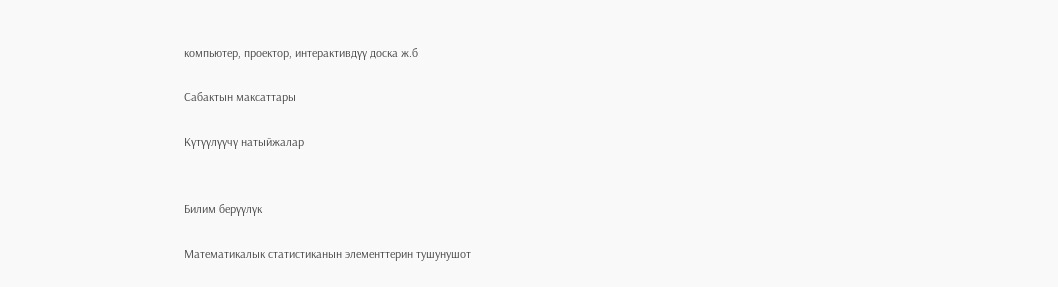компьютер, проектор, интерактивдүү доска ж.б

Сабактын максаттары

Күтүүлүүчү натыйжалар


Билим берүүлүк

Математикалык статистиканын элементтерин тушунушот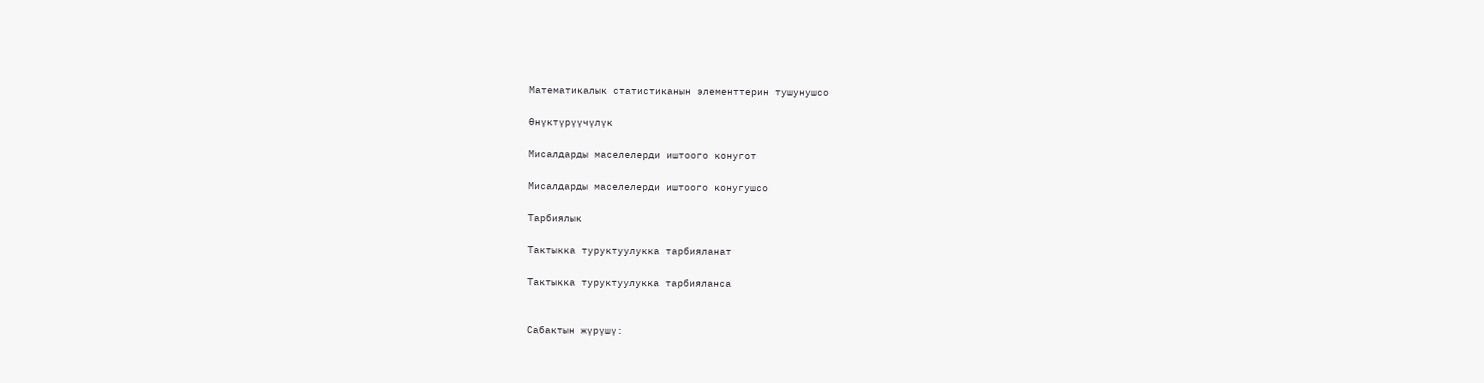Математикалык статистиканын элементтерин тушунушсо

Өнүктүрүүчүлүк

Мисалдарды маселелерди иштоого конугот

Мисалдарды маселелерди иштоого конугушсо

Тарбиялык

Тактыкка туруктуулукка тарбияланат

Тактыкка туруктуулукка тарбияланса


Сабактын жүрүшү: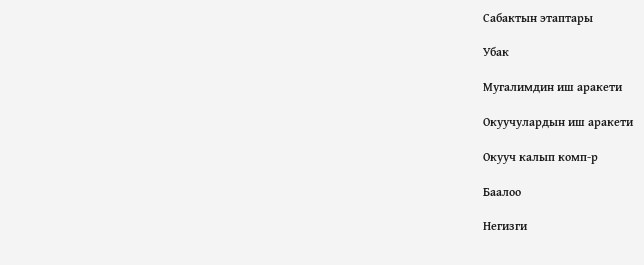Сабактын этаптары

Убак

Мугалимдин иш аракети

Окуучулардын иш аракети

Окууч калып комп-р

Баалоо

Негизги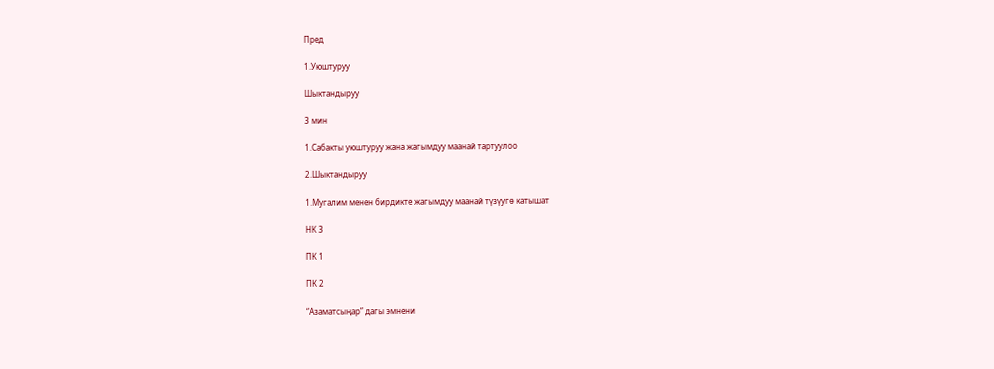Пред

1.Уюштуруу

Шыктандыруу

3 мин

1.Сабакты уюштуруу жана жагымдуу маанай тартуулоо

2.Шыктандыруу

1.Мугалим менен бирдикте жагымдуу маанай түзүугө катышат

НК 3

ПК 1

ПК 2

“Азаматсыңар” дагы эмнени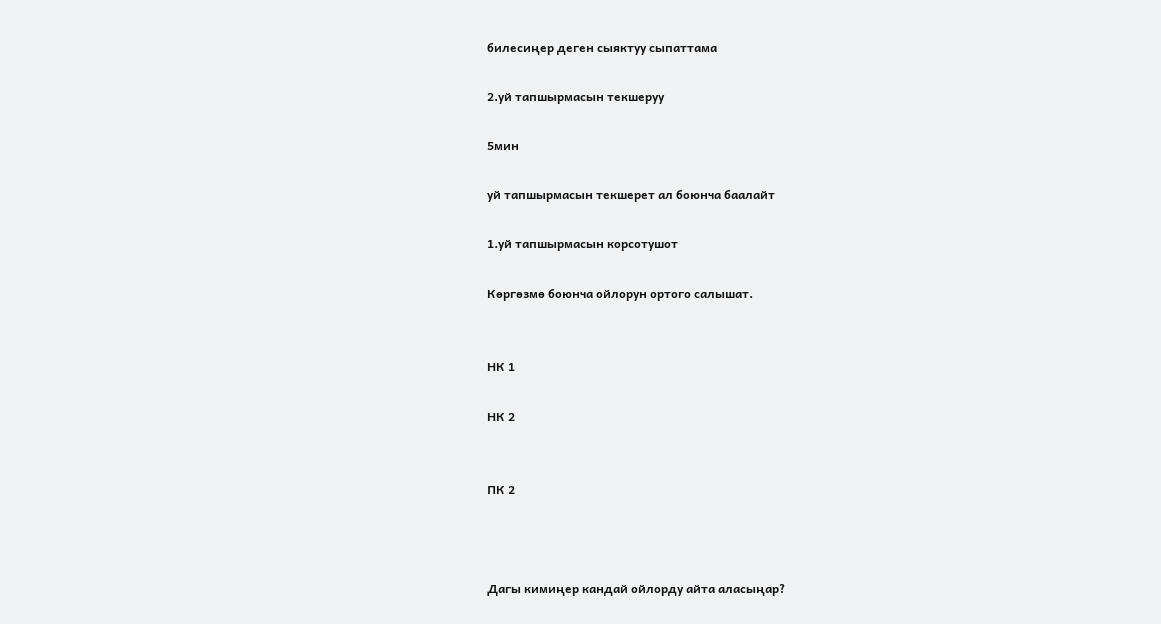билесиңер деген сыяктуу сыпаттама

2.уй тапшырмасын текшеруу

5мин

уй тапшырмасын текшерет ал боюнча баалайт

1.уй тапшырмасын корсотушот

Көргөзмө боюнча ойлорун ортого салышат.


НК 1

НК 2


ПК 2



Дагы кимиңер кандай ойлорду айта аласыңар?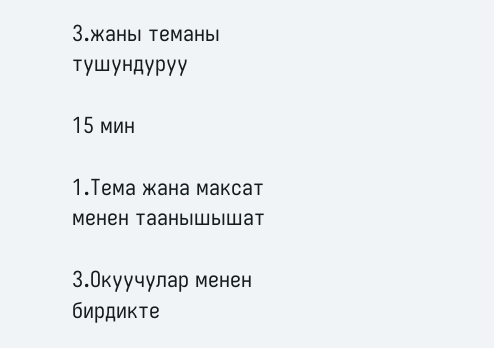3.жаны теманы тушундуруу

15 мин

1.Тема жана максат менен таанышышат

3.Окуучулар менен бирдикте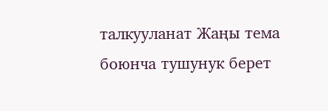талкууланат Жаңы тема боюнча тушунук берет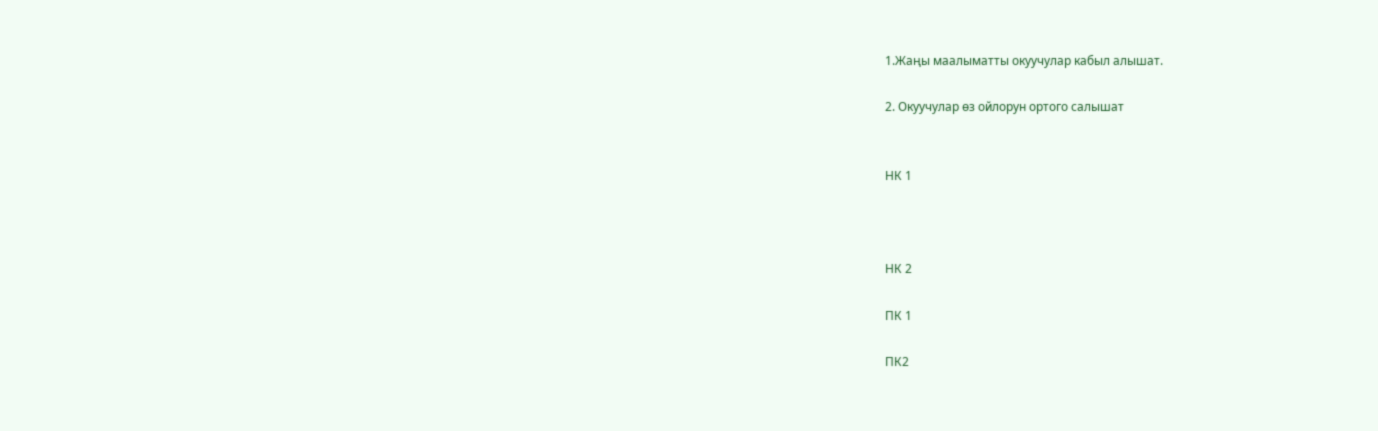1.Жаңы маалыматты окуучулар кабыл алышат.

2. Окуучулар өз ойлорун ортого салышат


НК 1



НК 2

ПК 1

ПК2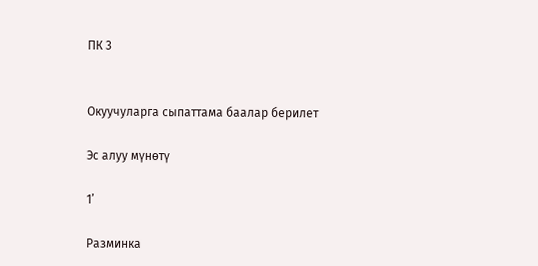ПК 3


Окуучуларга сыпаттама баалар берилет

Эс алуу мүнөтү

1’

Разминка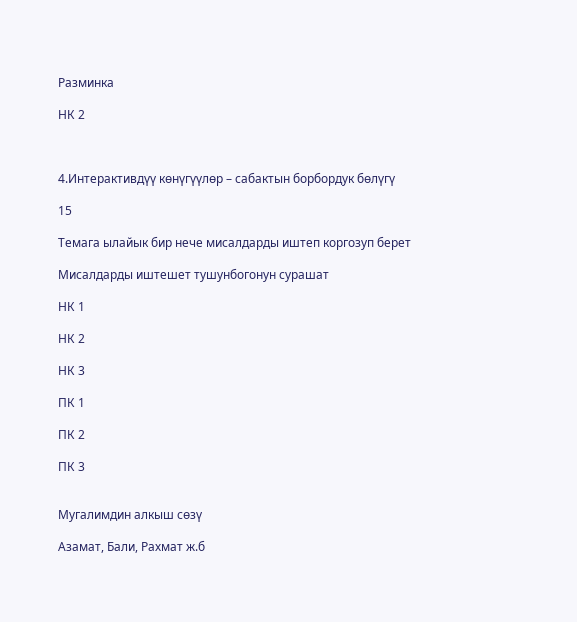Разминка

НК 2



4.Интерактивдүү көнүгүүлөр – сабактын борбордук бөлүгү

15

Темага ылайык бир нече мисалдарды иштеп коргозуп берет

Мисалдарды иштешет тушунбогонун сурашат

НК 1

НК 2

НК 3

ПК 1

ПК 2

ПК 3


Мугалимдин алкыш сөзү

Азамат, Бали, Рахмат ж.б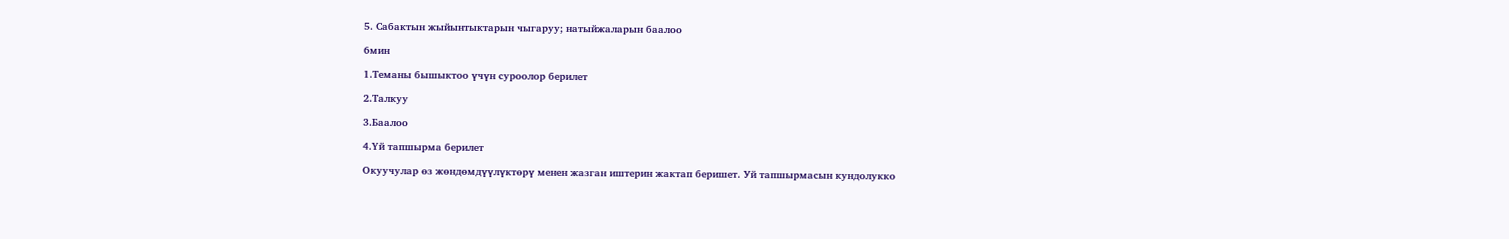5. Сабактын жыйынтыктарын чыгаруу; натыйжаларын баалоо

6мин

1.Теманы бышыктоо үчүн суроолор берилет

2.Талкуу

3.Баалоо

4.Үй тапшырма берилет

Окуучулар өз жөндөмдүүлүктөрү менен жазган иштерин жактап беришет. Уй тапшырмасын кундолукко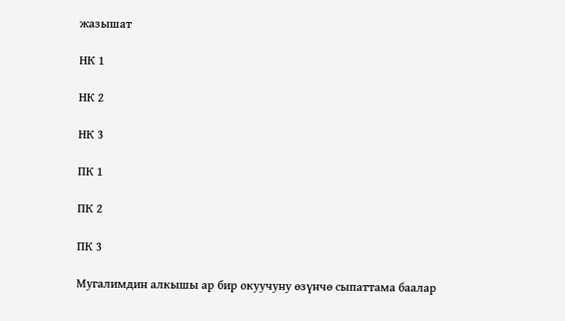жазышат

НК 1

НК 2

НК 3

ПК 1

ПК 2

ПК 3

Мугалимдин алкышы ар бир окуучуну өзүнчө сыпаттама баалар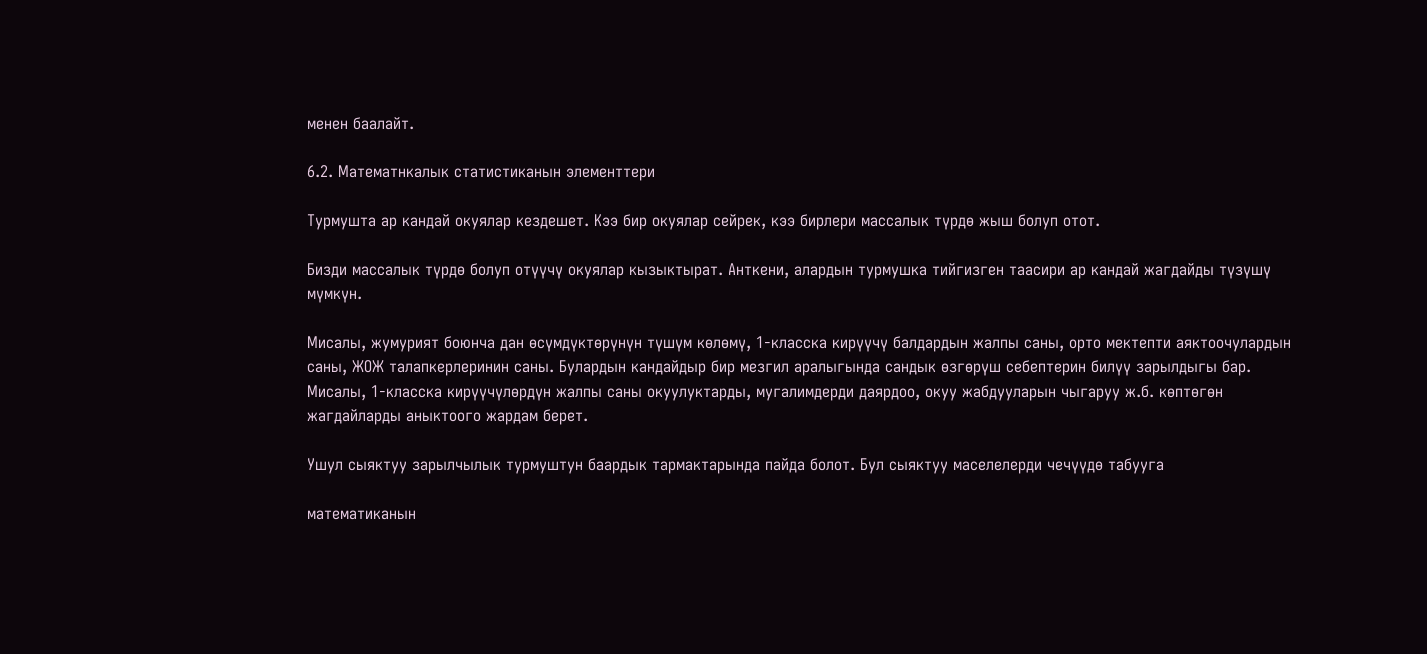менен баалайт.

6.2. Математнкалык статистиканын элементтери

Турмушта ар кандай окуялар кездешет. Кээ бир окуялар сейрек, кээ бирлери массалык түрдө жыш болуп отот.

Бизди массалык түрдө болуп отүүчү окуялар кызыктырат. Анткени, алардын турмушка тийгизген таасири ар кандай жагдайды түзүшү мүмкүн.

Мисалы, жумурият боюнча дан өсүмдүктөрүнүн түшүм көлөмү, 1-класска кирүүчү балдардын жалпы саны, орто мектепти аяктоочулардын саны, ЖОЖ талапкерлеринин саны. Булардын кандайдыр бир мезгил аралыгында сандык өзгөрүш себептерин билүү зарылдыгы бар. Мисалы, 1-класска кирүүчүлөрдүн жалпы саны окуулуктарды, мугалимдерди даярдоо, окуу жабдууларын чыгаруу ж.б. көптөгөн жагдайларды аныктоого жардам берет.

Ушул сыяктуу зарылчылык турмуштун баардык тармактарында пайда болот. Бул сыяктуу маселелерди чечүүдө табууга

математиканын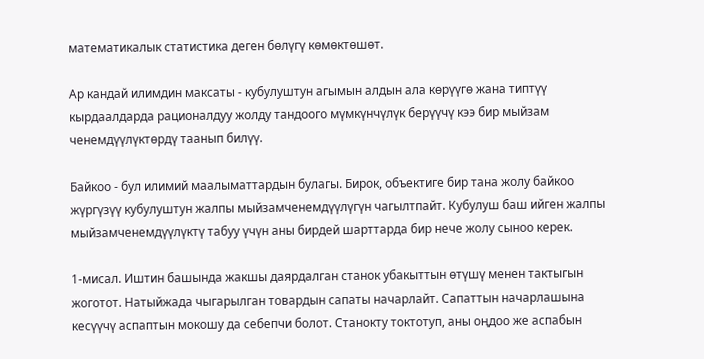математикалык статистика деген бөлүгү көмөктөшөт.

Ар кандай илимдин максаты - кубулуштун агымын алдын ала көрүүгө жана типтүү кырдаалдарда рационалдуу жолду тандоого мүмкүнчүлүк берүүчү кээ бир мыйзам ченемдүүлүктөрдү таанып билүү.

Байкоо - бул илимий маалыматтардын булагы. Бирок, объектиге бир тана жолу байкоо жүргүзүү кубулуштун жалпы мыйзамченемдүүлүгүн чагылтпайт. Кубулуш баш ийген жалпы мыйзамченемдүүлүктү табуу үчүн аны бирдей шарттарда бир нече жолу сыноо керек.

1-мисал. Иштин башында жакшы даярдалган станок убакыттын өтүшү менен тактыгын жоготот. Натыйжада чыгарылган товардын сапаты начарлайт. Сапаттын начарлашына кесүүчү аспаптын мокошу да себепчи болот. Станокту токтотуп, аны оңдоо же аспабын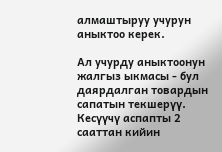алмаштыруу учурун аныктоо керек.

Ал учурду аныктоонун жалгыз ыкмасы - бул даярдалган товардын сапатын текшерүү. Кесүүчү аспапты 2 сааттан кийин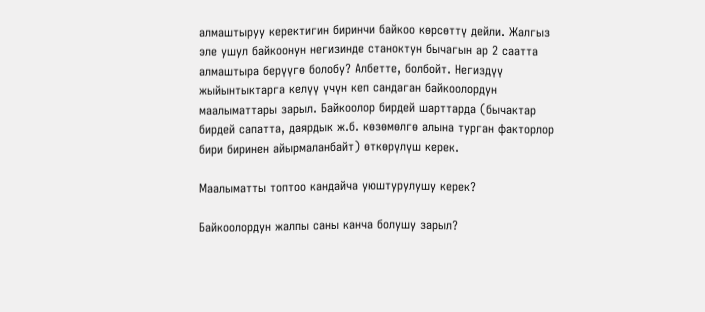алмаштыруу керектигин биринчи байкоо көрсөттү дейли. Жалгыз эле ушул байкоонун негизинде станоктун бычагын ар 2 саатта алмаштыра берүүгө болобу? Албетте, болбойт. Негиздүү жыйынтыктарга келүү үчүн кеп сандаган байкоолордун маалыматтары зарыл. Байкоолор бирдей шарттарда (бычактар бирдей сапатта, даярдык ж.б. көзөмөлгө алына турган факторлор бири биринен айырмаланбайт) өткөрүлүш керек.

Маалыматты топтоо кандайча уюштурулушу керек?

Байкоолордун жалпы саны канча болушу зарыл?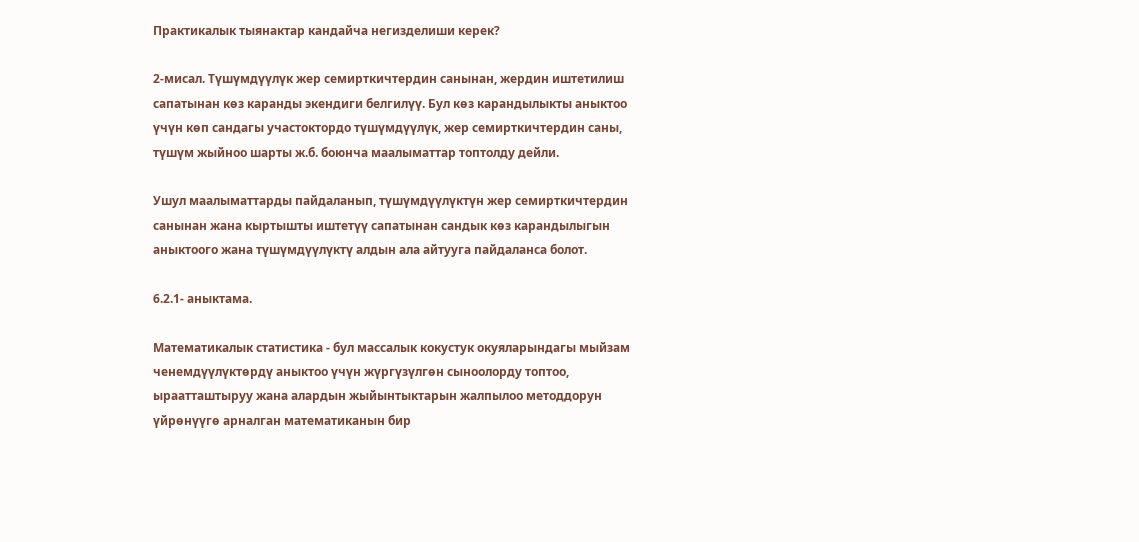Практикалык тыянактар кандайча негизделиши керек?

2-мисал. Түшүмдүүлүк жер семирткичтердин санынан, жердин иштетилиш сапатынан көз каранды экендиги белгилүү. Бул көз карандылыкты аныктоо үчүн көп сандагы участоктордо түшүмдүүлүк, жер семирткичтердин саны, түшүм жыйноо шарты ж.б. боюнча маалыматтар топтолду дейли.

Ушул маалыматтарды пайдаланып, түшүмдүүлүктүн жер семирткичтердин санынан жана кыртышты иштетүү сапатынан сандык көз карандылыгын аныктоого жана түшүмдүүлүктү алдын ала айтууга пайдаланса болот.

6.2.1- аныктама.

Математикалык статистика - бул массалык кокустук окуяларындагы мыйзам ченемдүүлүктөрдү аныктоо үчүн жүргүзүлгөн сыноолорду топтоо, ыраатташтыруу жана алардын жыйынтыктарын жалпылоо методдорун үйрөнүүгө арналган математиканын бир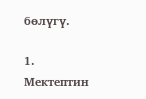бөлүгү.

1. Мектептин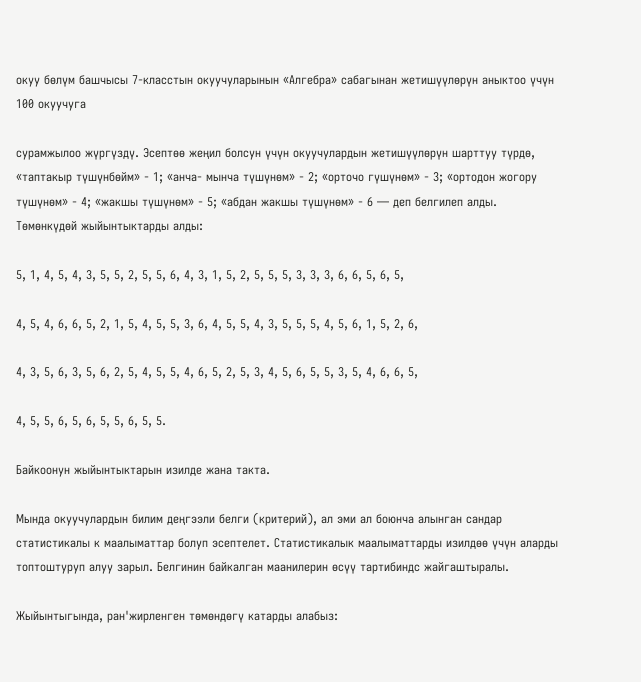окуу бөлүм башчысы 7-класстын окуучуларынын «Алгебра» сабагынан жетишүүлөрүн аныктоо үчүн 100 окуучуга

сурамжылоо жүргүздү. Эсептөө жеңил болсун үчүн окуучулардын жетишүүлөрүн шарттуу түрдө, «таптакыр түшүнбөйм» - 1; «анча- мынча түшүнөм» - 2; «орточо гүшүнөм» - 3; «ортодон жогору түшүнөм» - 4; «жакшы түшүнөм» - 5; «абдан жакшы түшүнөм» - 6 — деп белгилеп алды. Төмөнкүдөй жыйынтыктарды алды:

5, 1, 4, 5, 4, 3, 5, 5, 2, 5, 5, 6, 4, 3, 1, 5, 2, 5, 5, 5, 3, 3, 3, 6, 6, 5, 6, 5,

4, 5, 4, 6, 6, 5, 2, 1, 5, 4, 5, 5, 3, 6, 4, 5, 5, 4, 3, 5, 5, 5, 4, 5, 6, 1, 5, 2, 6,

4, 3, 5, 6, 3, 5, 6, 2, 5, 4, 5, 5, 4, 6, 5, 2, 5, 3, 4, 5, 6, 5, 5, 3, 5, 4, 6, 6, 5,

4, 5, 5, 6, 5, 6, 5, 5, 6, 5, 5.

Байкоонун жыйынтыктарын изилде жана такта.

Мында окуучулардын билим деңгээли белги (критерий), ал эми ал боюнча алынган сандар статистикалы к маалыматтар болуп эсептелет. Статистикалык маалыматтарды изилдөө үчүн аларды топтоштуруп алуу зарыл. Белгинин байкалган маанилерин өсүү тартибиндс жайгаштыралы.

Жыйынтыгында, ран'жирленген төмөндөгү катарды алабыз: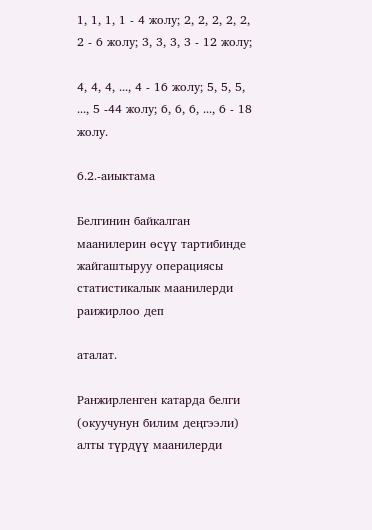1, 1, 1, 1 - 4 жолу; 2, 2, 2, 2, 2, 2 - 6 жолу; 3, 3, 3, 3 - 12 жолу;

4, 4, 4, ..., 4 - 16 жолу; 5, 5, 5, ..., 5 -44 жолу; 6, 6, 6, ..., 6 - 18 жолу.

6.2.-аиыктама

Белгинин байкалган маанилерин өсүү тартибинде жайгаштыруу операциясы статистикалык маанилерди раижирлоо деп

аталат.

Ранжирленген катарда белги (окуучунун билим деңгээли) алты түрдүү маанилерди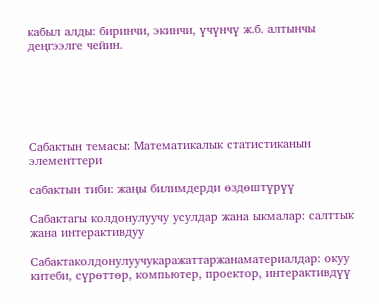кабыл алды: биринчи, экинчи, үчүнчү ж.б. алтынчы деңгээлге чейин.






Сабактын темасы: Математикалык статистиканын элементтери

сабактын тиби: жаңы билимдерди өздөштүрүү

Сабактагы колдонулуучу усулдар жана ыкмалар: салттык жана интерактивдуу

Сабактаколдонулуучукаражаттаржанаматериалдар: окуу китеби, сүрөттөр, компьютер, проектор, интерактивдүү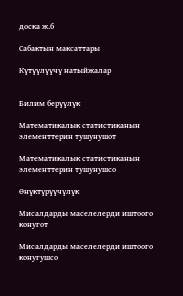доска ж.б

Сабактын максаттары

Күтүүлүүчү натыйжалар


Билим берүүлүк

Математикалык статистиканын элементтерин тушунушот

Математикалык статистиканын элементтерин тушунушсо

Өнүктүрүүчүлүк

Мисалдарды маселелерди иштоого конугот

Мисалдарды маселелерди иштоого конугушсо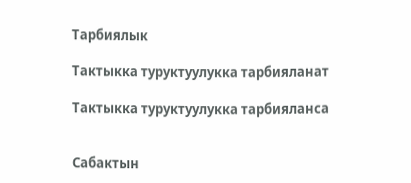Тарбиялык

Тактыкка туруктуулукка тарбияланат

Тактыкка туруктуулукка тарбияланса


Сабактын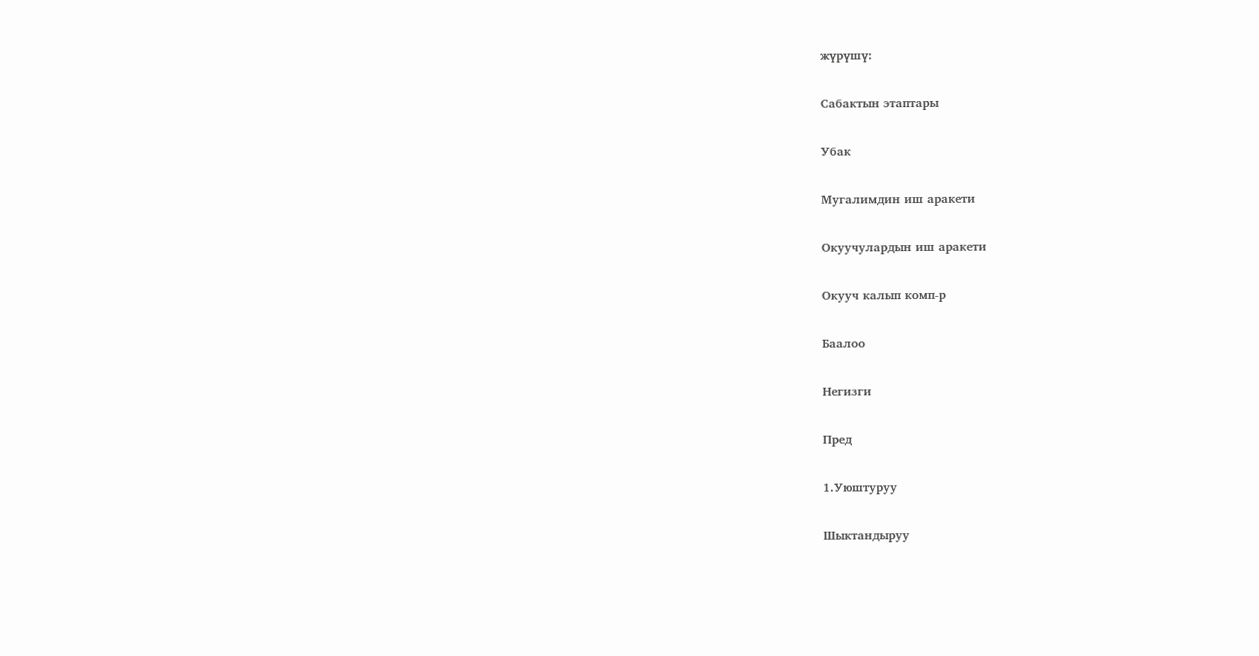жүрүшү:

Сабактын этаптары

Убак

Мугалимдин иш аракети

Окуучулардын иш аракети

Окууч калып комп-р

Баалоо

Негизги

Пред

1.Уюштуруу

Шыктандыруу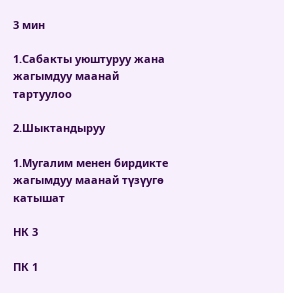3 мин

1.Сабакты уюштуруу жана жагымдуу маанай тартуулоо

2.Шыктандыруу

1.Мугалим менен бирдикте жагымдуу маанай түзүугө катышат

НК 3

ПК 1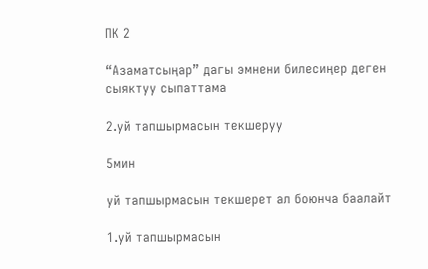ПК 2

“Азаматсыңар” дагы эмнени билесиңер деген сыяктуу сыпаттама

2.уй тапшырмасын текшеруу

5мин

уй тапшырмасын текшерет ал боюнча баалайт

1.уй тапшырмасын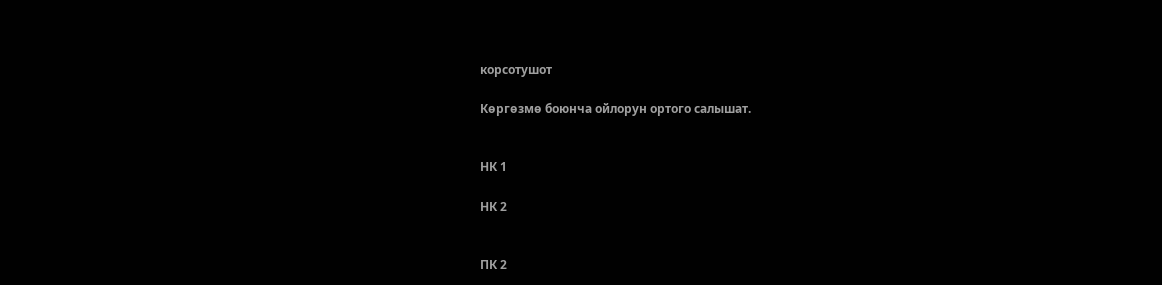корсотушот

Көргөзмө боюнча ойлорун ортого салышат.


НК 1

НК 2


ПК 2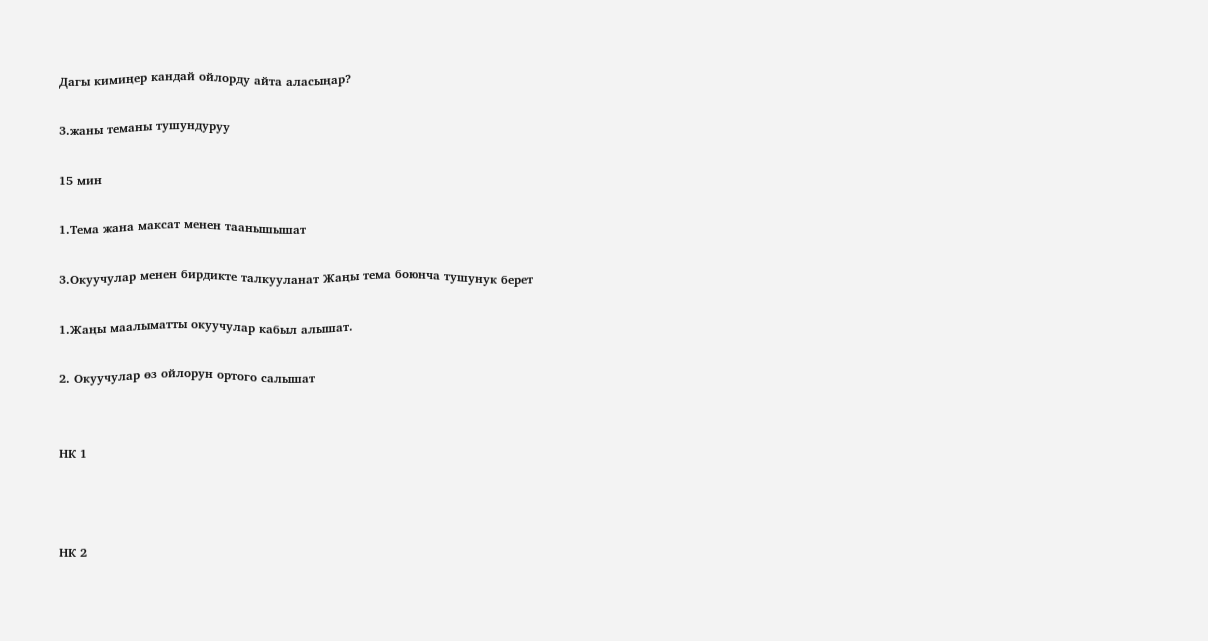Дагы кимиңер кандай ойлорду айта аласыңар?

3.жаны теманы тушундуруу

15 мин

1.Тема жана максат менен таанышышат

3.Окуучулар менен бирдикте талкууланат Жаңы тема боюнча тушунук берет

1.Жаңы маалыматты окуучулар кабыл алышат.

2. Окуучулар өз ойлорун ортого салышат


НК 1



НК 2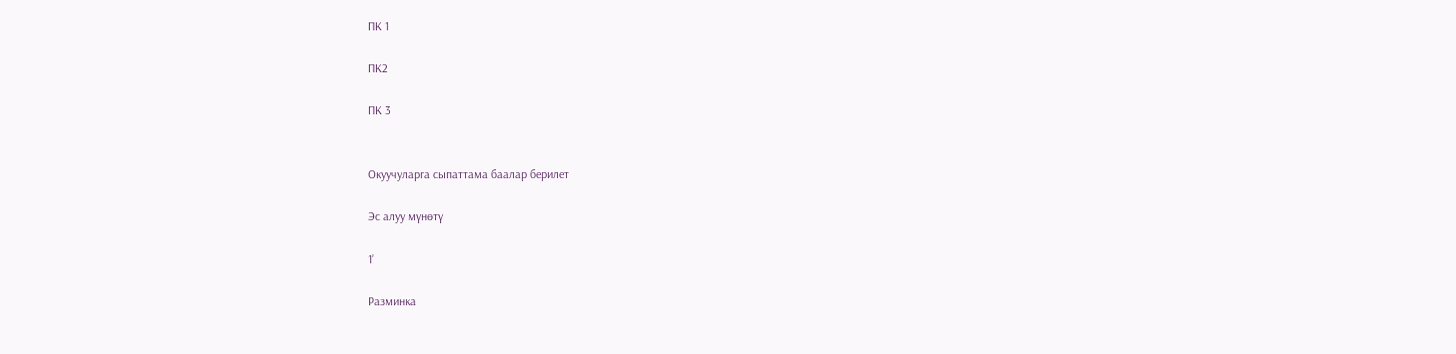ПК 1

ПК2

ПК 3


Окуучуларга сыпаттама баалар берилет

Эс алуу мүнөтү

1’

Разминка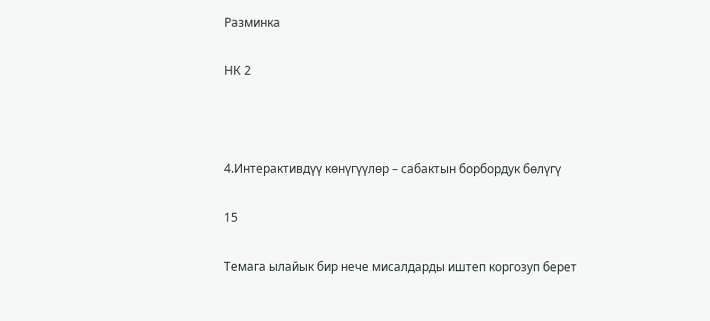Разминка

НК 2



4.Интерактивдүү көнүгүүлөр – сабактын борбордук бөлүгү

15

Темага ылайык бир нече мисалдарды иштеп коргозуп берет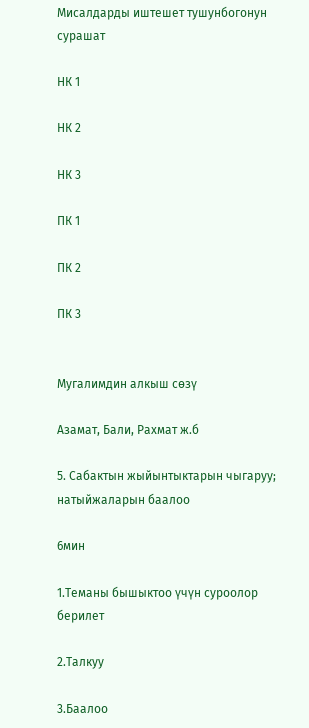Мисалдарды иштешет тушунбогонун сурашат

НК 1

НК 2

НК 3

ПК 1

ПК 2

ПК 3


Мугалимдин алкыш сөзү

Азамат, Бали, Рахмат ж.б

5. Сабактын жыйынтыктарын чыгаруу; натыйжаларын баалоо

6мин

1.Теманы бышыктоо үчүн суроолор берилет

2.Талкуу

3.Баалоо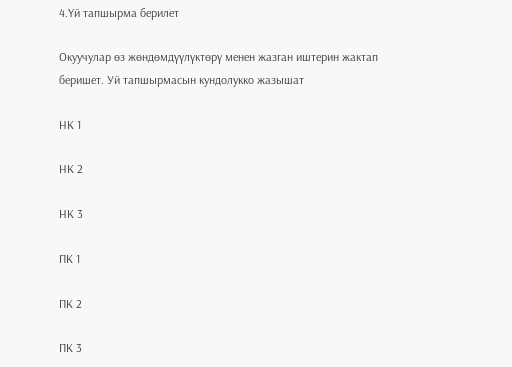4.Үй тапшырма берилет

Окуучулар өз жөндөмдүүлүктөрү менен жазган иштерин жактап беришет. Уй тапшырмасын кундолукко жазышат

НК 1

НК 2

НК 3

ПК 1

ПК 2

ПК 3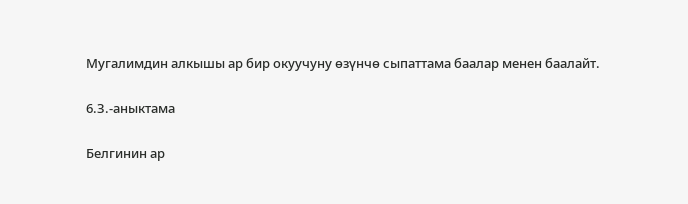Мугалимдин алкышы ар бир окуучуну өзүнчө сыпаттама баалар менен баалайт.

6.З.-аныктама

Белгинин ар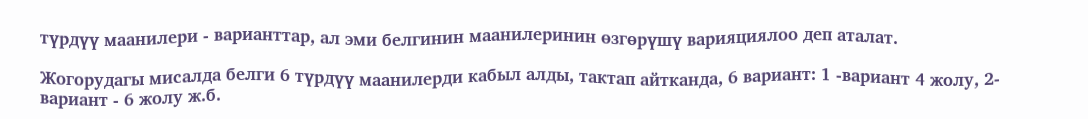түрдүү маанилери - варианттар, ал эми белгинин маанилеринин өзгөрүшү варияциялоо деп аталат.

Жогорудагы мисалда белги 6 түрдүү маанилерди кабыл алды, тактап айтканда, 6 вариант: 1 -вариант 4 жолу, 2-вариант - 6 жолу ж.б.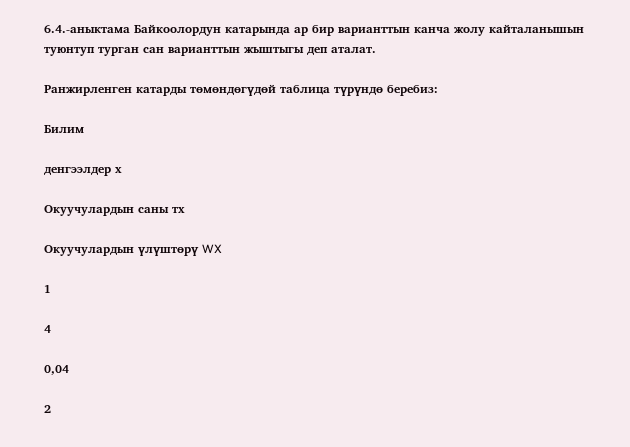6.4.-аныктама Байкоолордун катарында ар бир варианттын канча жолу кайталанышын туюнтуп турган сан варианттын жыштыгы деп аталат.

Ранжирленген катарды төмөндөгүдөй таблица түрүндө беребиз:

Билим

денгээлдер х

Окуучулардын саны тх

Окуучулардын үлүштөрү WX

1

4

0,04

2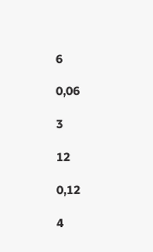6

0,06

3

12

0,12

4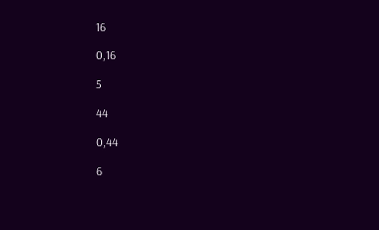16

0,16

5

44

0,44

6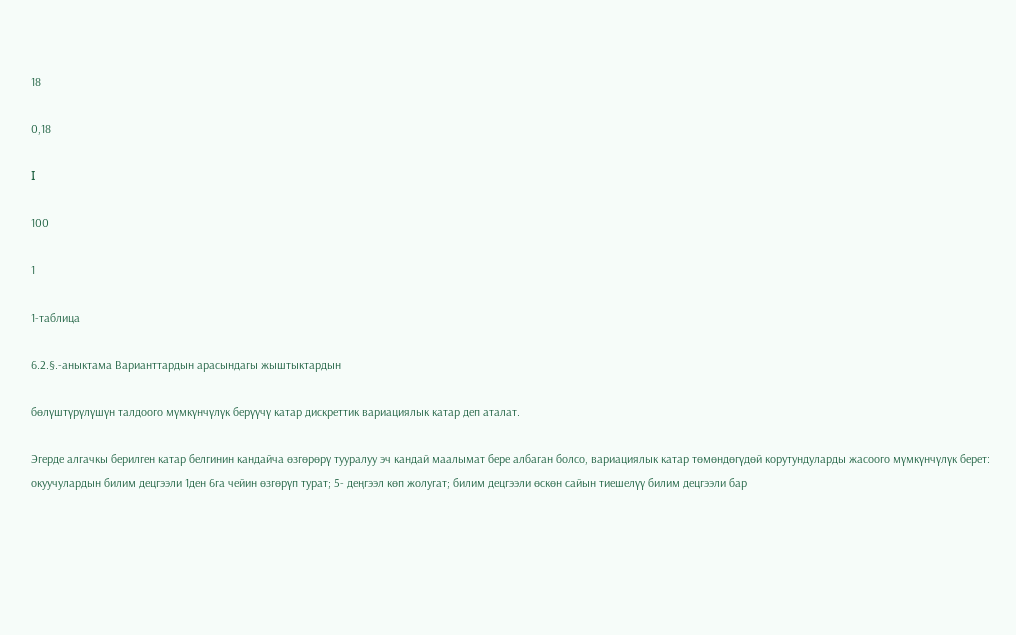18

0,18

I

100

1

1-таблица

6.2.§.-аныктама Варианттардын арасындагы жыштыктардын

бөлүштүрүлүшүн талдоого мүмкүнчүлүк берүүчү катар дискреттик вариациялык катар деп аталат.

Эгерде алгачкы берилген катар белгинин кандайча өзгөрөрү тууралуу эч кандай маалымат бере албаган болсо, вариациялык катар төмөндөгүдөй корутундуларды жасоого мүмкүнчүлүк берет: окуучулардын билим децгээли 1ден 6га чейин өзгөрүп турат; 5- деңгээл көп жолугат; билим децгээли өскөн сайын тиешелүү билим децгээли бар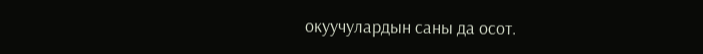окуучулардын саны да осот.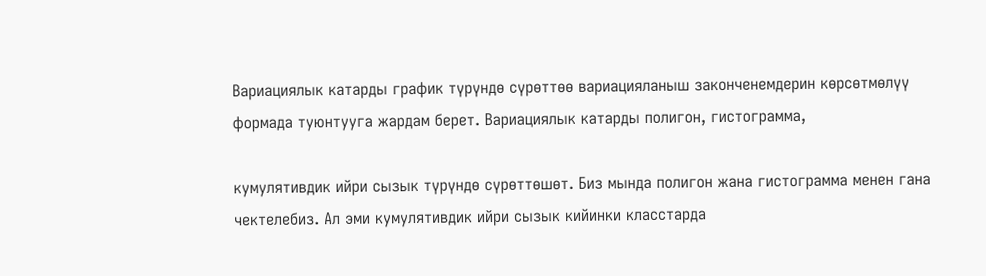Вариациялык катарды график түрүндө сүрөттөө вариацияланыш законченемдерин көрсөтмөлүү формада туюнтууга жардам берет. Вариациялык катарды полигон, гистограмма,

кумулятивдик ийри сызык түрүндө сүрөттөшөт. Биз мында полигон жана гистограмма менен гана чектелебиз. Ал эми кумулятивдик ийри сызык кийинки класстарда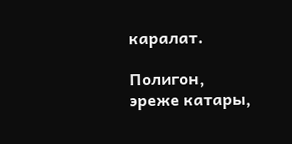каралат.

Полигон, эреже катары,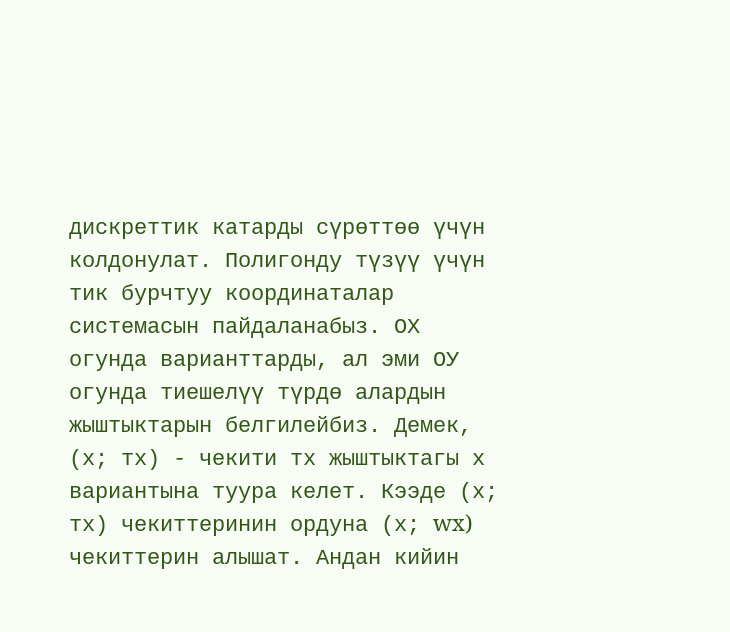дискреттик катарды сүрөттөө үчүн колдонулат. Полигонду түзүү үчүн тик бурчтуу координаталар системасын пайдаланабыз. ОХ огунда варианттарды, ал эми ОУ огунда тиешелүү түрдө алардын жыштыктарын белгилейбиз. Демек, (х; тх) - чекити тх жыштыктагы х вариантына туура келет. Кээде (х; тх) чекиттеринин ордуна (х; wx) чекиттерин алышат. Андан кийин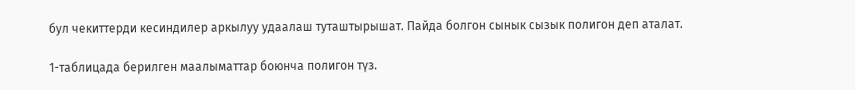бул чекиттерди кесиндилер аркылуу удаалаш туташтырышат. Пайда болгон сынык сызык полигон деп аталат.

1-таблицада берилген маалыматтар боюнча полигон түз.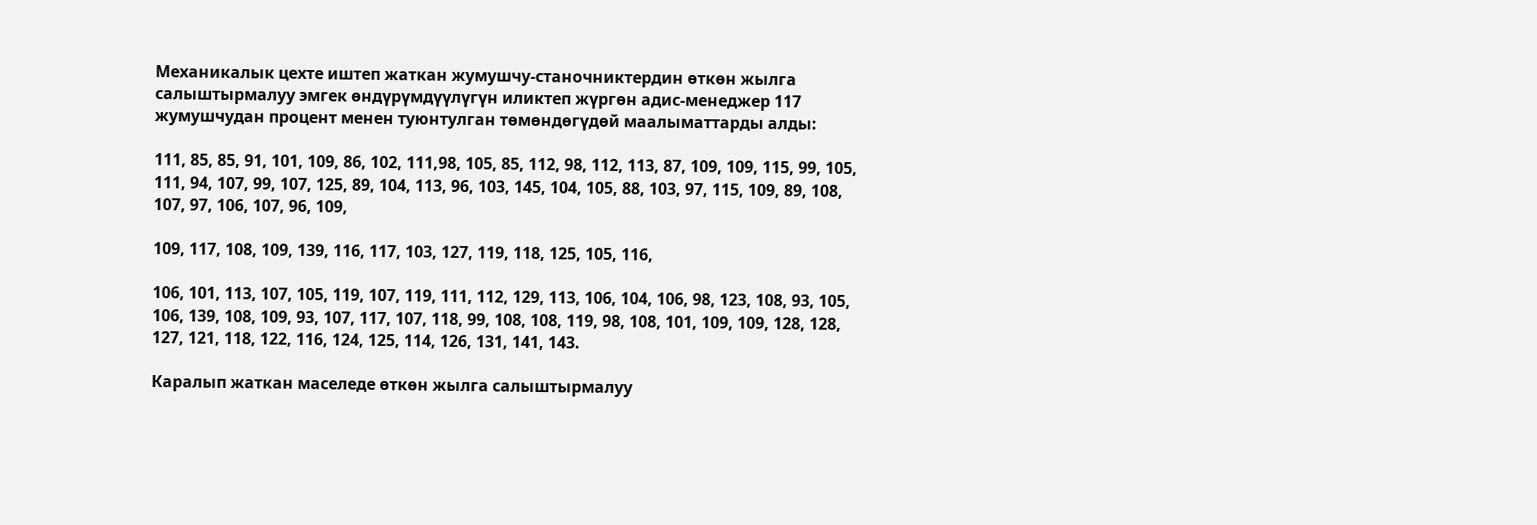Механикалык цехте иштеп жаткан жумушчу-станочниктердин өткөн жылга салыштырмалуу эмгек өндүрүмдүүлүгүн иликтеп жүргөн адис-менеджер 117 жумушчудан процент менен туюнтулган төмөндөгүдөй маалыматтарды алды:

111, 85, 85, 91, 101, 109, 86, 102, 111,98, 105, 85, 112, 98, 112, 113, 87, 109, 109, 115, 99, 105, 111, 94, 107, 99, 107, 125, 89, 104, 113, 96, 103, 145, 104, 105, 88, 103, 97, 115, 109, 89, 108, 107, 97, 106, 107, 96, 109,

109, 117, 108, 109, 139, 116, 117, 103, 127, 119, 118, 125, 105, 116,

106, 101, 113, 107, 105, 119, 107, 119, 111, 112, 129, 113, 106, 104, 106, 98, 123, 108, 93, 105, 106, 139, 108, 109, 93, 107, 117, 107, 118, 99, 108, 108, 119, 98, 108, 101, 109, 109, 128, 128, 127, 121, 118, 122, 116, 124, 125, 114, 126, 131, 141, 143.

Каралып жаткан маселеде өткөн жылга салыштырмалуу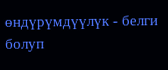өндүрүмдүүлүк - белги болуп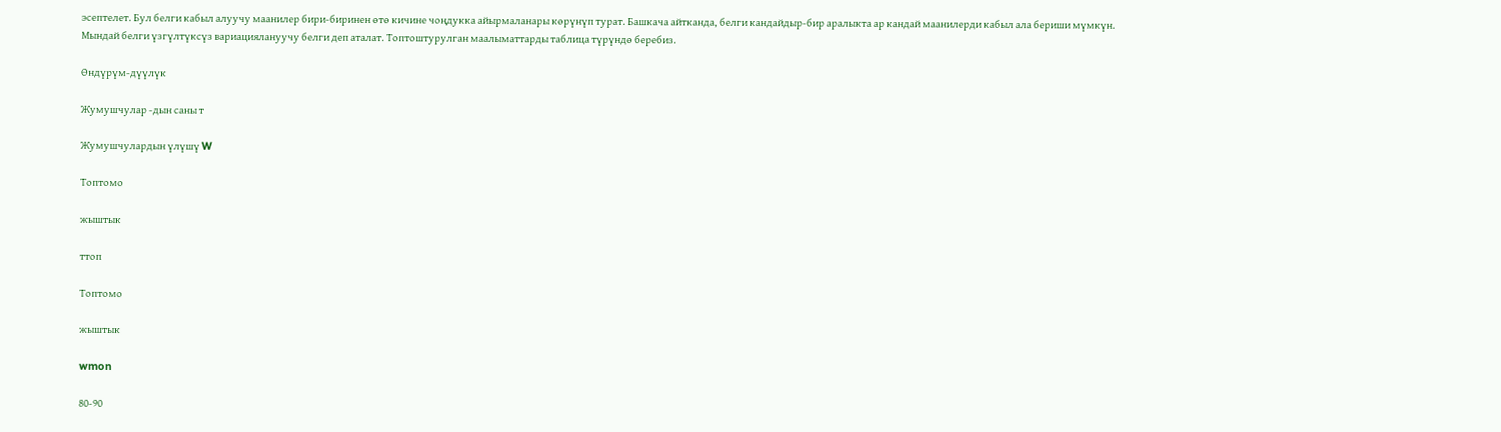эсептелет. Бул белги кабыл алуучу маанилер бири-биринен өтө кичине чоңдукка айырмаланары көрүнүп турат. Башкача айтканда, белги кандайдыр-бир аралыкта ар кандай маанилерди кабыл ала бериши мүмкүн. Мындай белги үзгүлтүксүз вариациялануучу белги деп аталат. Топтоштурулган маалыматтарды таблица түрүндө беребиз.

Өндүрүм-дүүлүк

Жумушчулар -дын саны т

Жумушчулардын үлүшү W

Топтомо

жыштык

ттоп

Топтомо

жыштык

wmon

80-90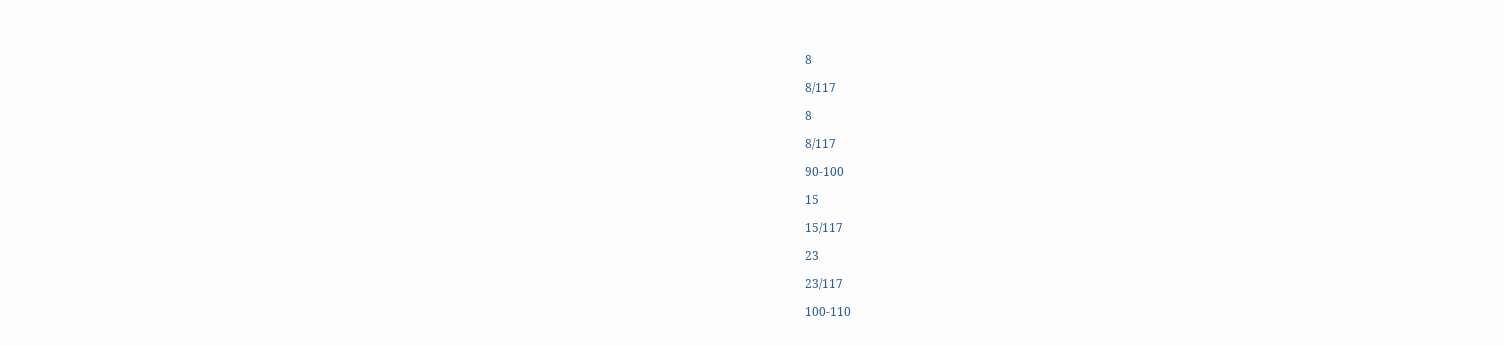8

8/117

8

8/117

90-100

15

15/117

23

23/117

100-110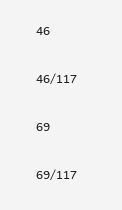46

46/117

69

69/117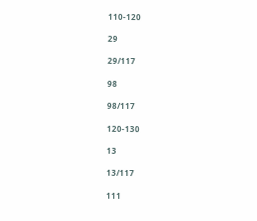110-120

29

29/117

98

98/117

120-130

13

13/117

111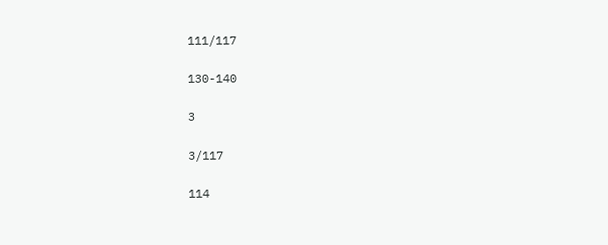111/117

130-140

3

3/117

114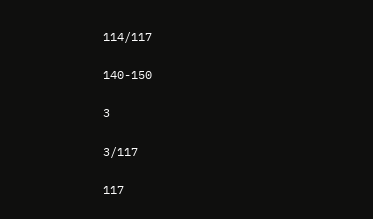114/117

140-150

3

3/117

117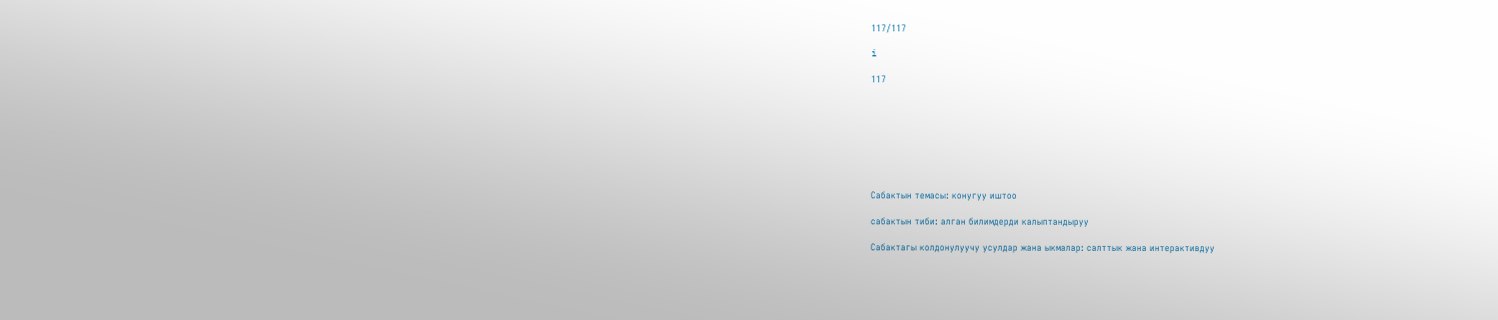117/117

i

117








Сабактын темасы: конугуу иштоо

сабактын тиби: алган билимдерди калыптандыруу

Сабактагы колдонулуучу усулдар жана ыкмалар: салттык жана интерактивдуу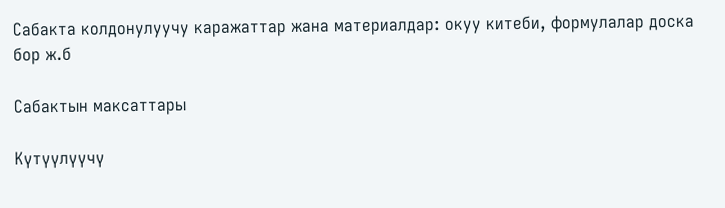Сабакта колдонулуучу каражаттар жана материалдар: окуу китеби, формулалар доска бор ж.б

Сабактын максаттары

Күтүүлүүчү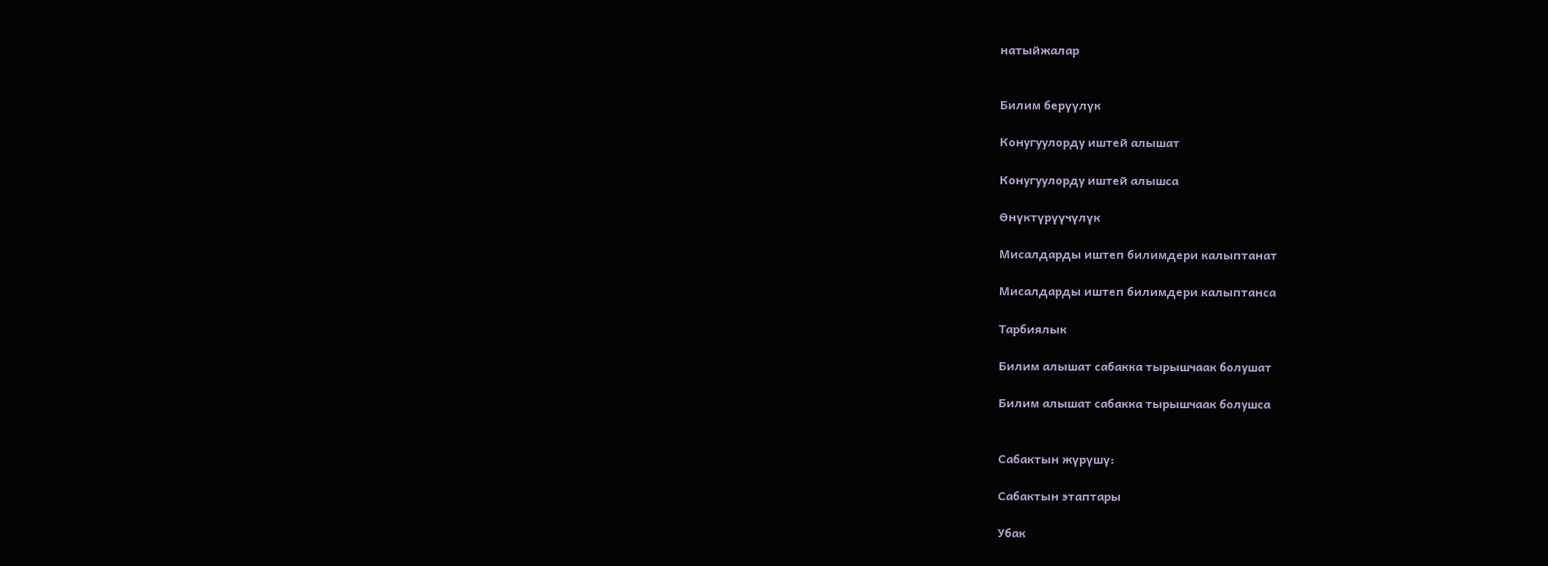натыйжалар


Билим берүүлүк

Конугуулорду иштей алышат

Конугуулорду иштей алышса

Өнүктүрүүчүлүк

Мисалдарды иштеп билимдери калыптанат

Мисалдарды иштеп билимдери калыптанса

Тарбиялык

Билим алышат сабакка тырышчаак болушат

Билим алышат сабакка тырышчаак болушса


Сабактын жүрүшү:

Сабактын этаптары

Убак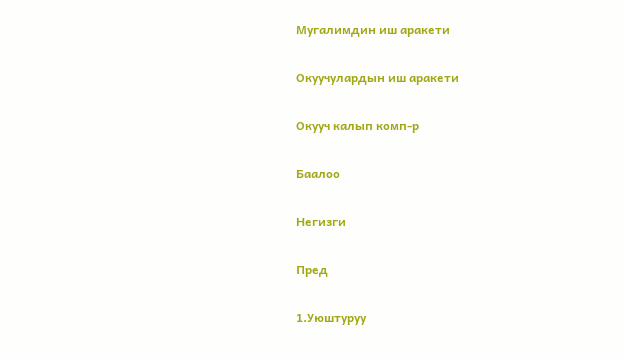Мугалимдин иш аракети

Окуучулардын иш аракети

Окууч калып комп-р

Баалоо

Негизги

Пред

1.Уюштуруу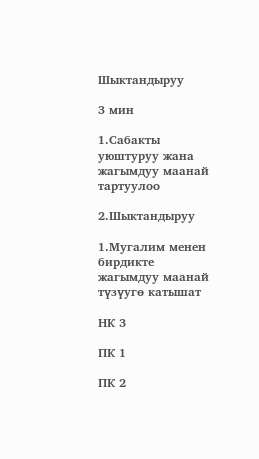Шыктандыруу

3 мин

1.Сабакты уюштуруу жана жагымдуу маанай тартуулоо

2.Шыктандыруу

1.Мугалим менен бирдикте жагымдуу маанай түзүугө катышат

НК 3

ПК 1

ПК 2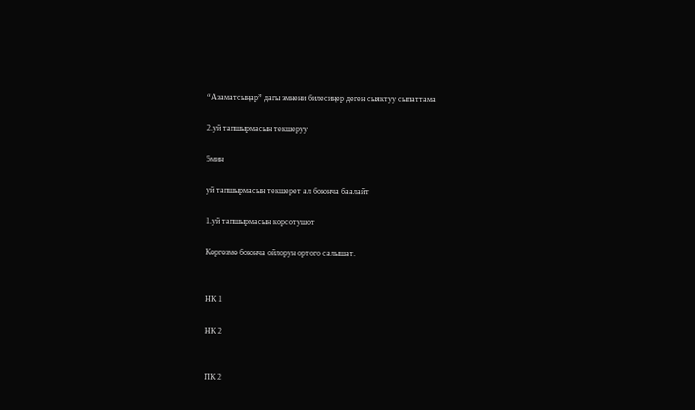“Азаматсыңар” дагы эмнени билесиңер деген сыяктуу сыпаттама

2.уй тапшырмасын текшеруу

5мин

уй тапшырмасын текшерет ал боюнча баалайт

1.уй тапшырмасын корсотушот

Көргөзмө боюнча ойлорун ортого салышат.


НК 1

НК 2


ПК 2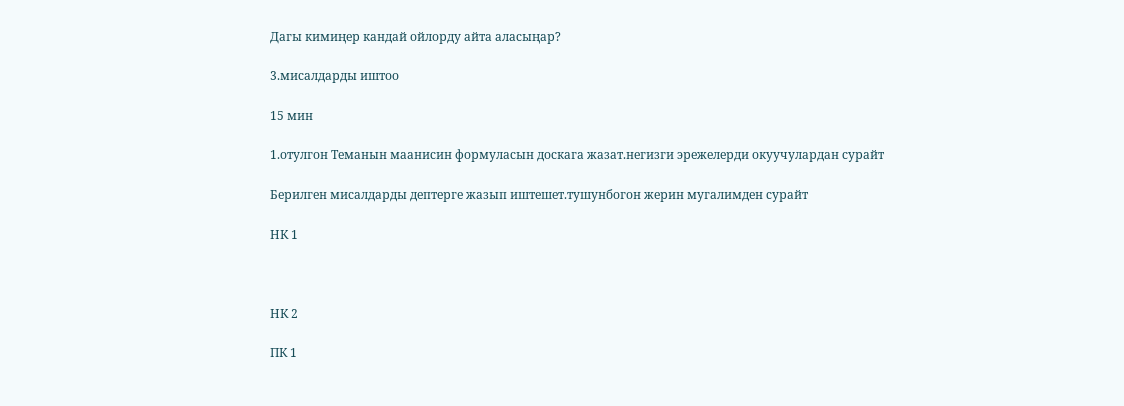Дагы кимиңер кандай ойлорду айта аласыңар?

3.мисалдарды иштоо

15 мин

1.отулгон Теманын маанисин формуласын доскага жазат.негизги эрежелерди окуучулардан сурайт

Берилген мисалдарды дептерге жазып иштешет.тушунбогон жерин мугалимден сурайт

НК 1



НК 2

ПК 1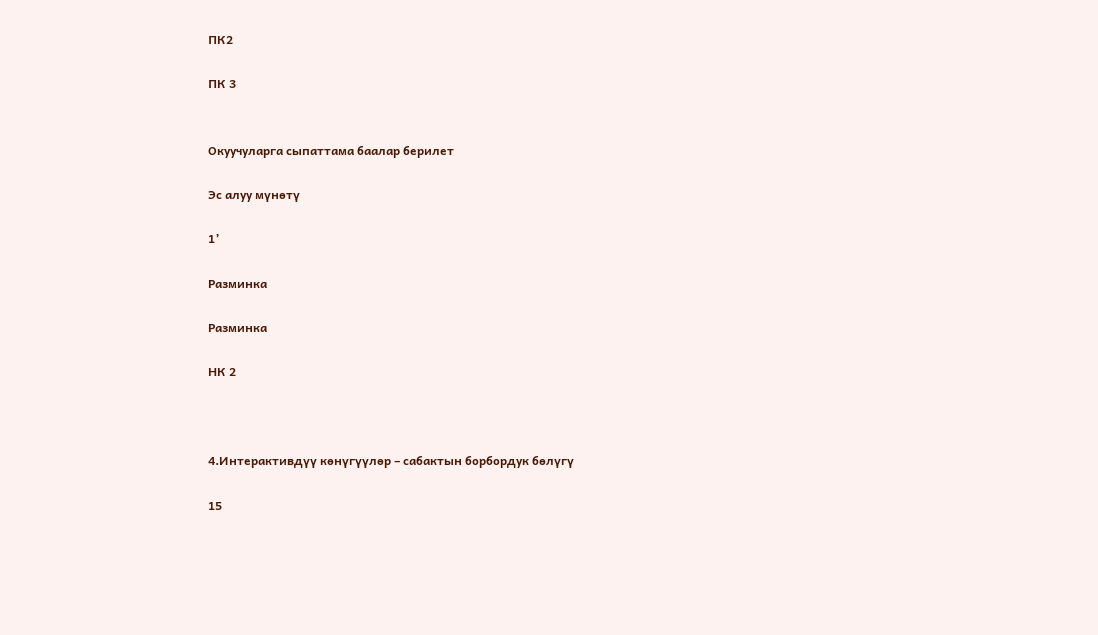ПК2

ПК 3


Окуучуларга сыпаттама баалар берилет

Эс алуу мүнөтү

1’

Разминка

Разминка

НК 2



4.Интерактивдүү көнүгүүлөр – сабактын борбордук бөлүгү

15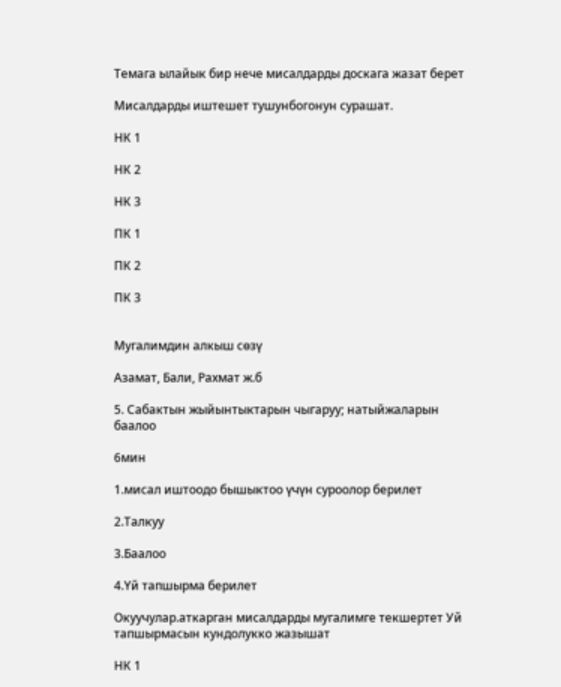Темага ылайык бир нече мисалдарды доскага жазат берет

Мисалдарды иштешет тушунбогонун сурашат.

НК 1

НК 2

НК 3

ПК 1

ПК 2

ПК 3


Мугалимдин алкыш сөзү

Азамат, Бали, Рахмат ж.б

5. Сабактын жыйынтыктарын чыгаруу; натыйжаларын баалоо

6мин

1.мисал иштоодо бышыктоо үчүн суроолор берилет

2.Талкуу

3.Баалоо

4.Үй тапшырма берилет

Окуучулар.аткарган мисалдарды мугалимге текшертет Уй тапшырмасын кундолукко жазышат

НК 1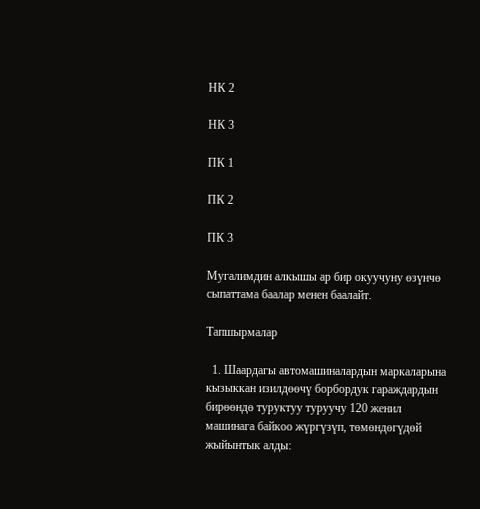НК 2

НК 3

ПК 1

ПК 2

ПК 3

Мугалимдин алкышы ар бир окуучуну өзүнчө сыпаттама баалар менен баалайт.

Тапшырмалар

  1. Шаардагы автомашиналардын маркаларына кызыккан изилдөөчү борбордук гараждардын бирөөндө туруктуу туруучу 120 женил машинага байкоо жүргүзүп, төмөндөгүдөй жыйынтык алды: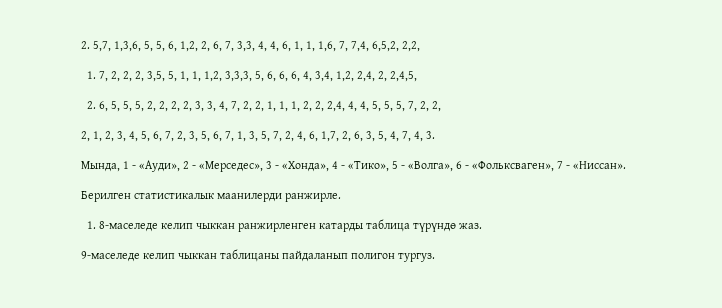2. 5,7, 1,3,6, 5, 5, 6, 1,2, 2, 6, 7, 3,3, 4, 4, 6, 1, 1, 1,6, 7, 7,4, 6,5,2, 2,2,

  1. 7, 2, 2, 2, 3,5, 5, 1, 1, 1,2, 3,3,3, 5, 6, 6, 6, 4, 3,4, 1,2, 2,4, 2, 2,4,5,

  2. 6, 5, 5, 5, 2, 2, 2, 2, 3, 3, 4, 7, 2, 2, 1, 1, 1, 2, 2, 2,4, 4, 4, 5, 5, 5, 7, 2, 2,

2, 1, 2, 3, 4, 5, 6, 7, 2, 3, 5, 6, 7, 1, 3, 5, 7, 2, 4, 6, 1,7, 2, 6, 3, 5, 4, 7, 4, 3.

Мында, 1 - «Ауди», 2 - «Мерседес», 3 - «Хонда», 4 - «Тико», 5 - «Волга», 6 - «Фольксваген», 7 - «Ниссан».

Берилген статистикалык маанилерди ранжирле.

  1. 8-маселеде келип чыккан ранжирленген катарды таблица түрүндө жаз.

9-маселеде келип чыккан таблицаны пайдаланып полигон тургуз.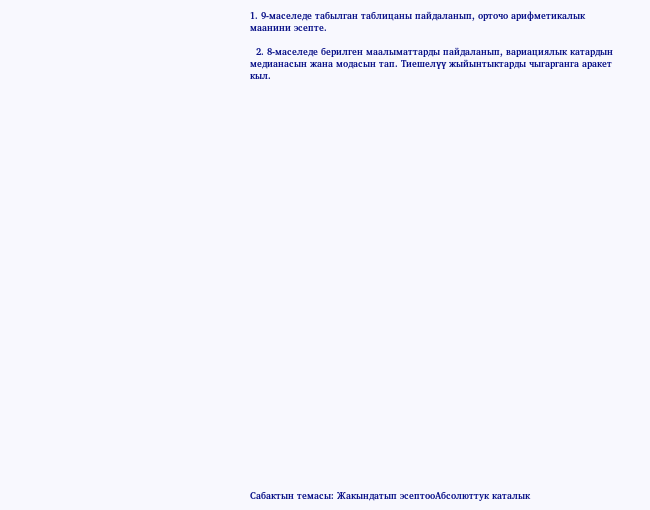1. 9-маселеде табылган таблицаны пайдаланып, орточо арифметикалык маанини эсепте.

  2. 8-маселеде берилген маалыматтарды пайдаланып, вариациялык катардын медианасын жана модасын тап. Тиешелүү жыйынтыктарды чыгарганга аракет кыл.


































Сабактын темасы: Жакындатып эсептооАбсолюттук каталык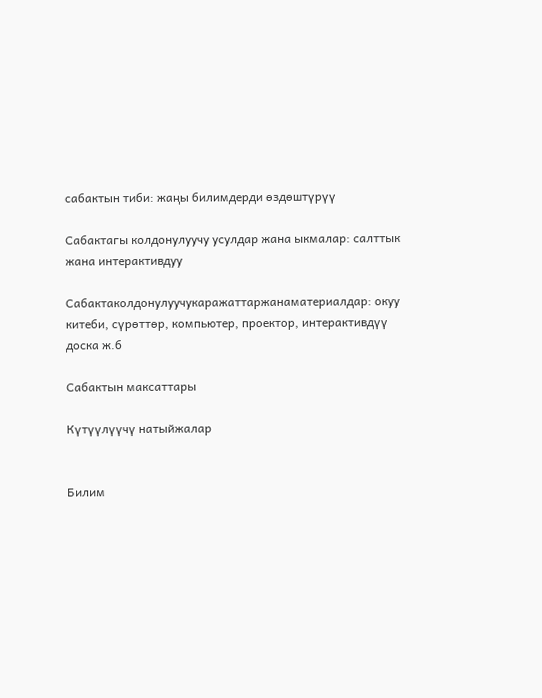сабактын тиби: жаңы билимдерди өздөштүрүү

Сабактагы колдонулуучу усулдар жана ыкмалар: салттык жана интерактивдуу

Сабактаколдонулуучукаражаттаржанаматериалдар: окуу китеби, сүрөттөр, компьютер, проектор, интерактивдүү доска ж.б

Сабактын максаттары

Күтүүлүүчү натыйжалар


Билим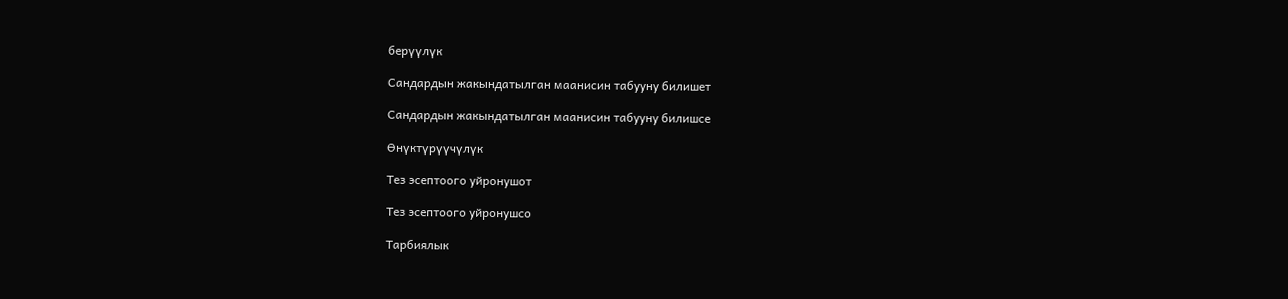берүүлүк

Сандардын жакындатылган маанисин табууну билишет

Сандардын жакындатылган маанисин табууну билишсе

Өнүктүрүүчүлүк

Тез эсептоого уйронушот

Тез эсептоого уйронушсо

Тарбиялык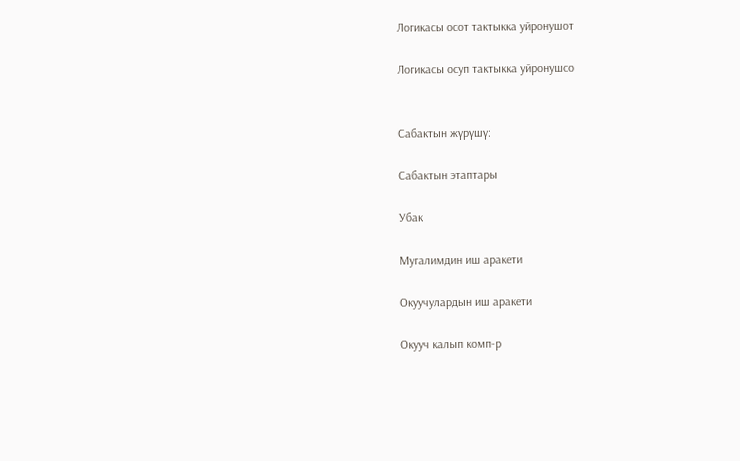Логикасы осот тактыкка уйронушот

Логикасы осуп тактыкка уйронушсо


Сабактын жүрүшү:

Сабактын этаптары

Убак

Мугалимдин иш аракети

Окуучулардын иш аракети

Окууч калып комп-р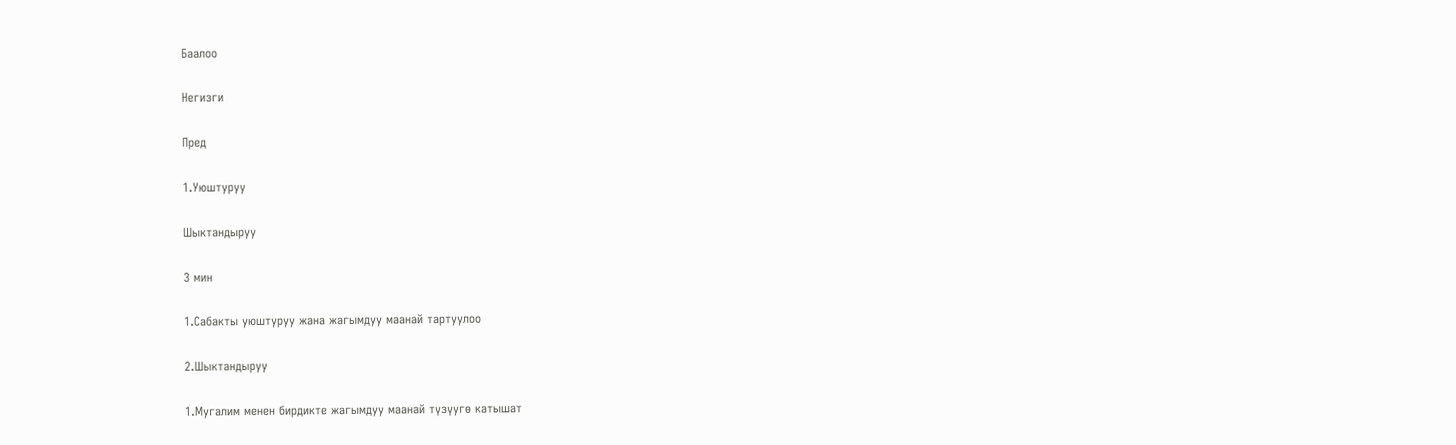Баалоо

Негизги

Пред

1.Уюштуруу

Шыктандыруу

3 мин

1.Сабакты уюштуруу жана жагымдуу маанай тартуулоо

2.Шыктандыруу

1.Мугалим менен бирдикте жагымдуу маанай түзүугө катышат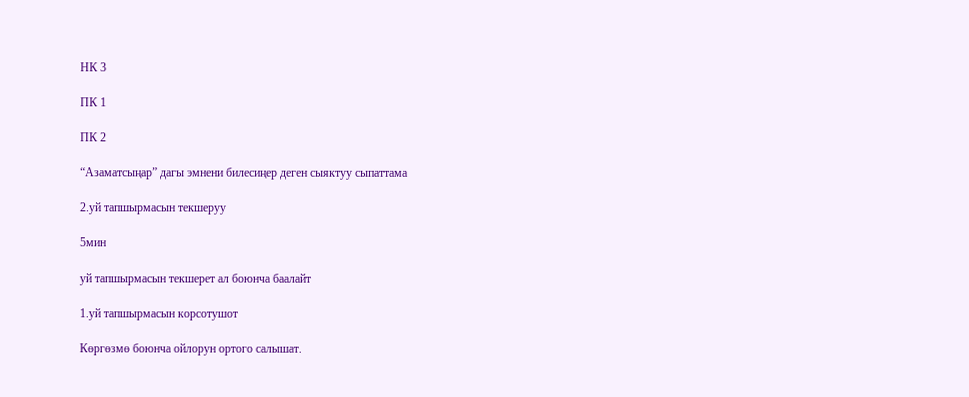НК 3

ПК 1

ПК 2

“Азаматсыңар” дагы эмнени билесиңер деген сыяктуу сыпаттама

2.уй тапшырмасын текшеруу

5мин

уй тапшырмасын текшерет ал боюнча баалайт

1.уй тапшырмасын корсотушот

Көргөзмө боюнча ойлорун ортого салышат.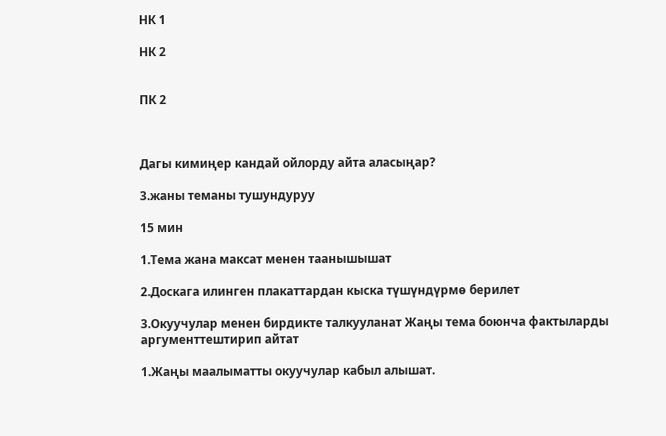НК 1

НК 2


ПК 2



Дагы кимиңер кандай ойлорду айта аласыңар?

3.жаны теманы тушундуруу

15 мин

1.Тема жана максат менен таанышышат

2.Доскага илинген плакаттардан кыска түшүндүрмө берилет

3.Окуучулар менен бирдикте талкууланат Жаңы тема боюнча фактыларды аргументтештирип айтат

1.Жаңы маалыматты окуучулар кабыл алышат.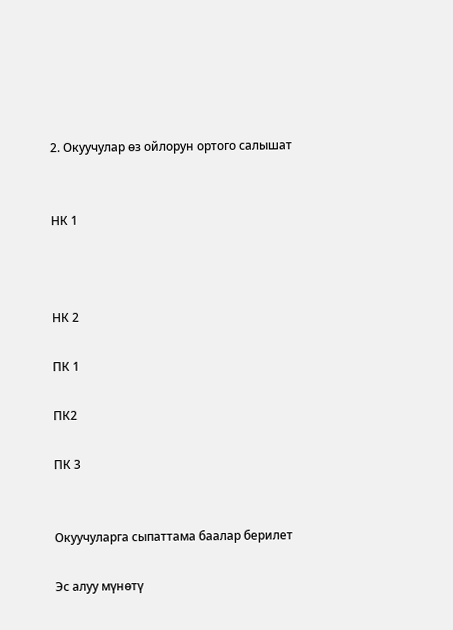2. Окуучулар өз ойлорун ортого салышат


НК 1



НК 2

ПК 1

ПК2

ПК 3


Окуучуларга сыпаттама баалар берилет

Эс алуу мүнөтү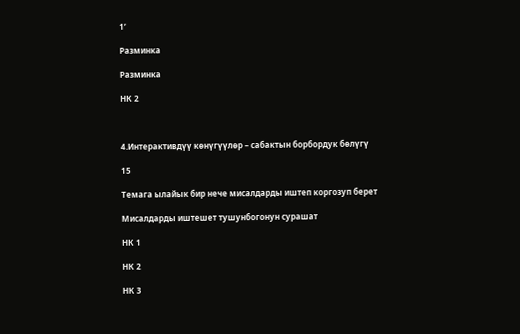1’

Разминка

Разминка

НК 2



4.Интерактивдүү көнүгүүлөр – сабактын борбордук бөлүгү

15

Темага ылайык бир нече мисалдарды иштеп коргозуп берет

Мисалдарды иштешет тушунбогонун сурашат

НК 1

НК 2

НК 3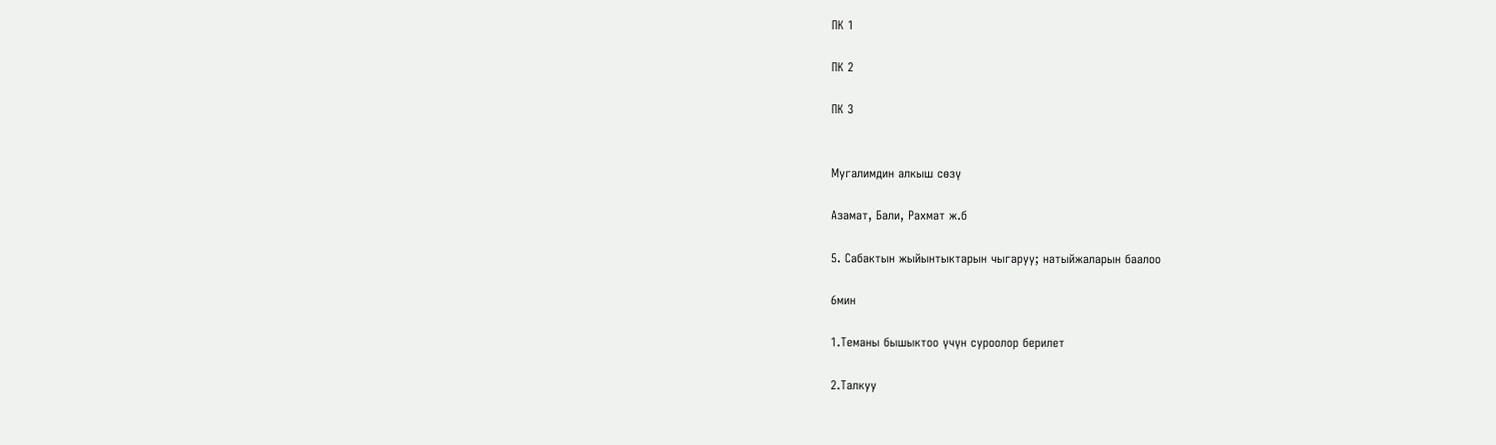ПК 1

ПК 2

ПК 3


Мугалимдин алкыш сөзү

Азамат, Бали, Рахмат ж.б

5. Сабактын жыйынтыктарын чыгаруу; натыйжаларын баалоо

6мин

1.Теманы бышыктоо үчүн суроолор берилет

2.Талкуу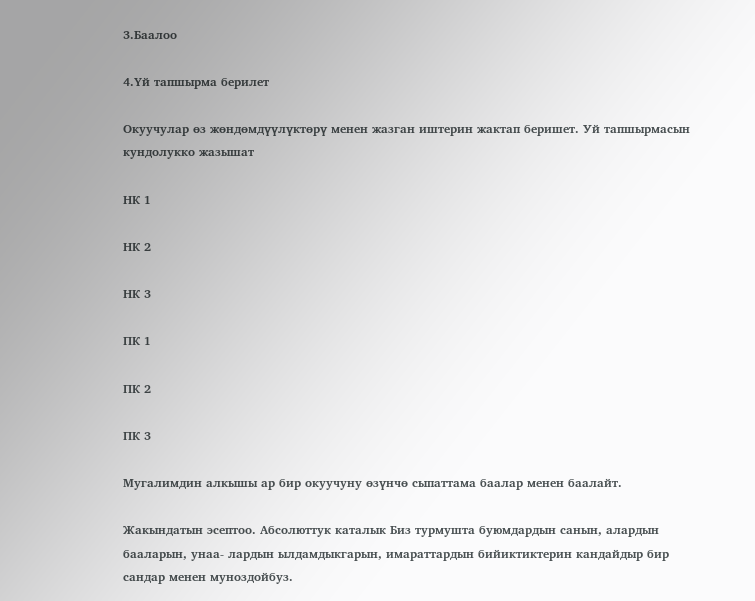3.Баалоо

4.Үй тапшырма берилет

Окуучулар өз жөндөмдүүлүктөрү менен жазган иштерин жактап беришет. Уй тапшырмасын кундолукко жазышат

НК 1

НК 2

НК 3

ПК 1

ПК 2

ПК 3

Мугалимдин алкышы ар бир окуучуну өзүнчө сыпаттама баалар менен баалайт.

Жакындатын эсептоо. Абсолюттук каталык Биз турмушта буюмдардын санын, алардын бааларын, унаа- лардын ылдамдыкгарын, имараттардын бийиктиктерин кандайдыр бир сандар менен муноздойбуз.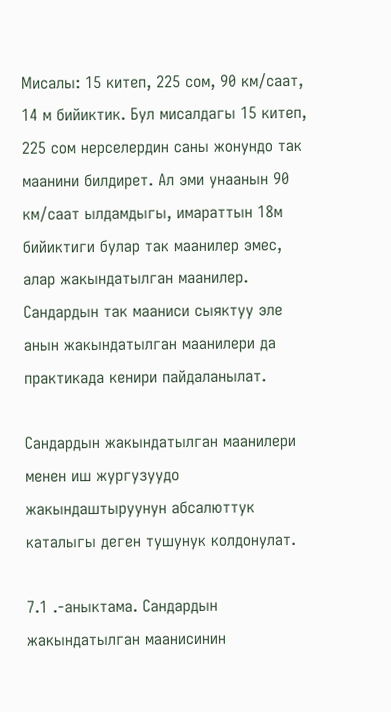Мисалы: 15 китеп, 225 сом, 90 км/саат, 14 м бийиктик. Бул мисалдагы 15 китеп, 225 сом нерселердин саны жонундо так маанини билдирет. Ал эми унаанын 90 км/саат ылдамдыгы, имараттын 18м бийиктиги булар так маанилер эмес, алар жакындатылган маанилер. Сандардын так мааниси сыяктуу эле анын жакындатылган маанилери да практикада кенири пайдаланылат.

Сандардын жакындатылган маанилери менен иш жургузуудо жакындаштыруунун абсалюттук каталыгы деген тушунук колдонулат.

7.1 .-аныктама. Сандардын жакындатылган маанисинин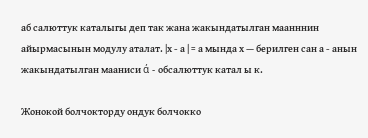аб салюттук каталыгы деп так жана жакындатылган маанннин айырмасынын модулу аталат. |х - а | = а мында х — берилген сан а - анын жакындатылган мааниси ά - обсалюттук катал ы к.

Жонокой болчокторду ондук болчокко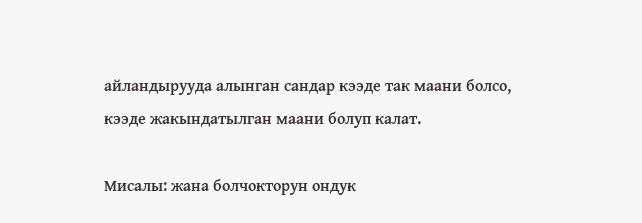айландырууда алынган сандар кээде так маани болсо, кээде жакындатылган маани болуп калат.

Мисалы: жана болчокторун ондук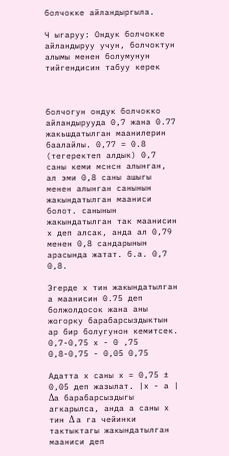болчокке айландыргыла.

Ч ыгаруу: Ондук болчокке айландыруу учун, болчоктун алымы менен болумунун тийгендисин табуу керек



болчогун ондук болчокко айландырууда 0,7 жана 0.77 жакьшдатылган маанилерин баалайлы. 0,77 = 0.8 (тегеректеп алдык) 0,7 саны кеми мснсн алынган, ал эми 0,8 саны ашыгы менен алынган санынын жакындатылган мааниси болот. санынын жакындатылган так маанисин х деп алсак, анда ал 0,79 менен 0,8 сандарынын арасында жатат. б.а. 0,7 0,8.

Эгерде х тин жакындатылган а маанисин 0.75 деп болжолдосок жана аны жогорку барабарсыздыктын ар бир болугунон кемитсек. 0,7-0,75 х - 0 ,75 0,8-0,75 - 0,05 0,75

Адатта х саны х = 0,75 ± 0,05 деп жазылат. |х - а | Δа барабарсыздыгы агкарылса, анда а саны х тин Δ а га чейинки тактыктагы жакындатылган мааниси деп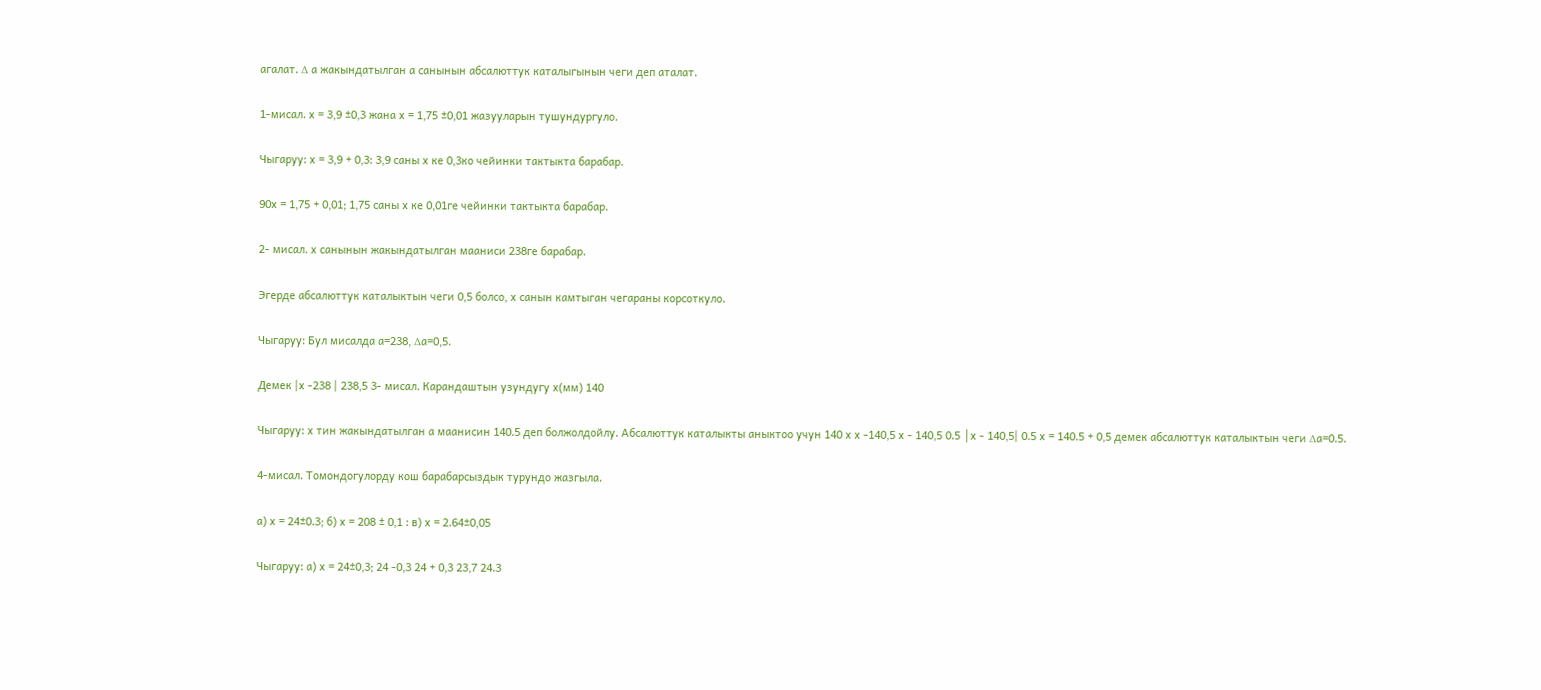агалат. Δ а жакындатылган а санынын абсалюттук каталыгынын чеги деп аталат.

1-мисал. х = 3,9 ±0,3 жана х = 1,75 ±0,01 жазууларын тушундургуло.

Чыгаруу: х = 3,9 + 0,3: 3,9 саны х ке 0,3ко чейинки тактыкта барабар.

90х = 1,75 + 0,01; 1,75 саны х ке 0,01ге чейинки тактыкта барабар.

2- мисал. х санынын жакындатылган мааниси 238ге барабар.

Эгерде абсалюттук каталыктын чеги 0,5 болсо, х санын камтыган чегараны корсоткуло.

Чыгаруу: Бул мисалда а=238, Δа=0,5.

Демек |х -238 | 238,5 3- мисал. Карандаштын узундугу х(мм) 140

Чыгаруу: х тин жакындатылган а маанисин 140.5 деп болжолдойлу. Абсалюттук каталыкты аныктоо учун 140 х х -140,5 х - 140,5 0.5 │х - 140,5| 0.5 х = 140.5 + 0,5 демек абсалюттук каталыктын чеги Δа=0.5.

4-мисал. Томондогулорду кош барабарсыздык турундо жазгыла.

а) х = 24±0.3; б) х = 208 ± 0,1 : в) х = 2.64±0,05

Чыгаруу: а) х = 24±0,3; 24 -0,3 24 + 0,3 23,7 24.3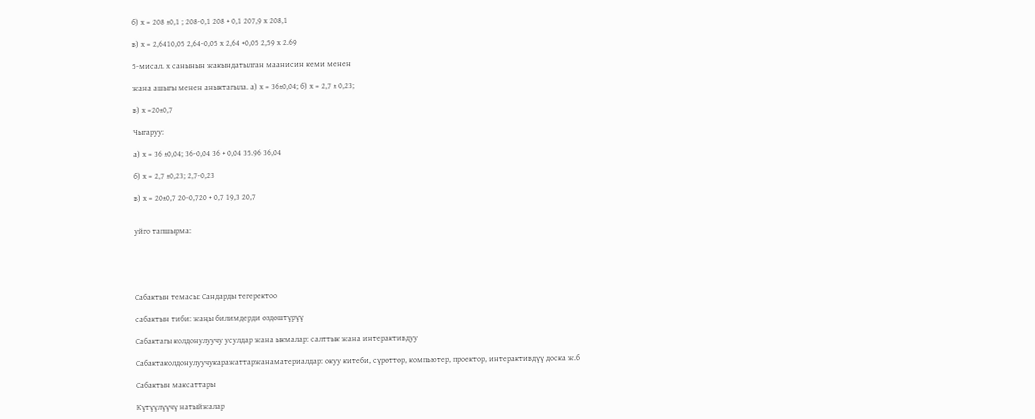б) х = 208 ±0,1 ; 208-0,1 208 + 0,1 207,9 х 208,1

в) х = 2,6410,05 2,64-0,05 х 2,64 +0,05 2,59 х 2.69

5-мисал. х санынын жакындатылган маанисин кеми менен

жана ашыгы менен аныктагыла. а) х = 36±0,04; б) х = 2,7 ± 0,23;

в) х =20±0,7

Чыгаруу:

а) х = 36 ±0,04; 36-0,04 36 + 0,04 35.96 36,04

б) х = 2,7 ±0,23; 2,7-0,23

в) х = 20±0,7 20-0,720 + 0,7 19,3 20,7


уйго тапшырма:





Сабактын темасы: Сандарды тегеректоо

сабактын тиби: жаңы билимдерди өздөштүрүү

Сабактагы колдонулуучу усулдар жана ыкмалар: салттык жана интерактивдуу

Сабактаколдонулуучукаражаттаржанаматериалдар: окуу китеби, сүрөттөр, компьютер, проектор, интерактивдүү доска ж.б

Сабактын максаттары

Күтүүлүүчү натыйжалар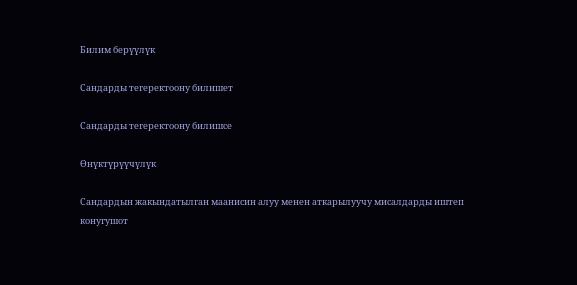Билим берүүлүк

Сандарды тегеректоону билишет

Сандарды тегеректоону билишсе

Өнүктүрүүчүлүк

Сандардын жакындатылган маанисин алуу менен аткарылуучу мисалдарды иштеп конугушот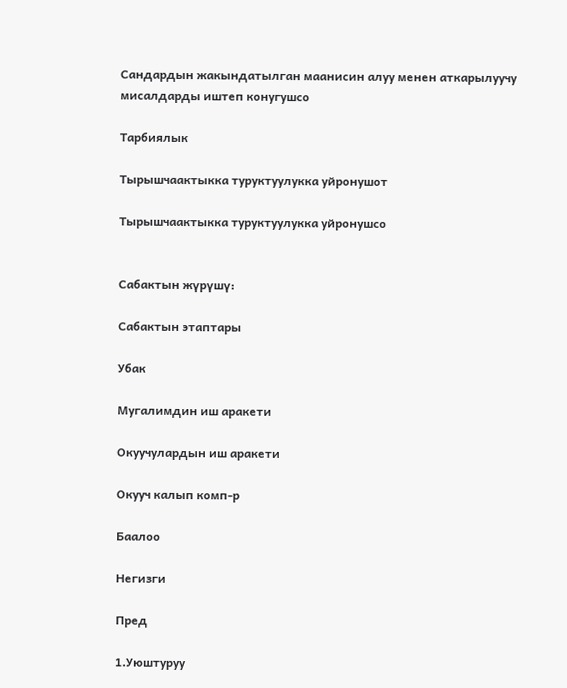Сандардын жакындатылган маанисин алуу менен аткарылуучу мисалдарды иштеп конугушсо

Тарбиялык

Тырышчаактыкка туруктуулукка уйронушот

Тырышчаактыкка туруктуулукка уйронушсо


Сабактын жүрүшү:

Сабактын этаптары

Убак

Мугалимдин иш аракети

Окуучулардын иш аракети

Окууч калып комп-р

Баалоо

Негизги

Пред

1.Уюштуруу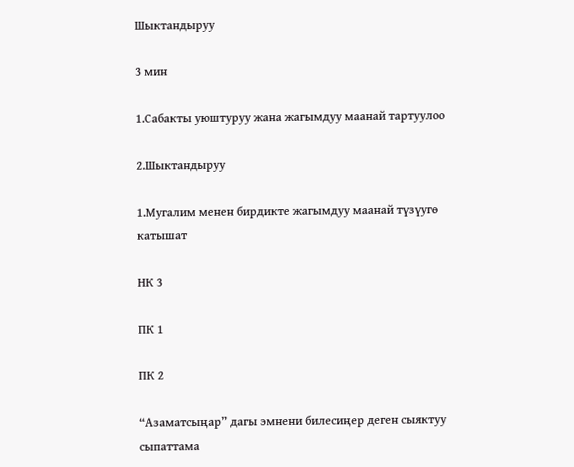Шыктандыруу

3 мин

1.Сабакты уюштуруу жана жагымдуу маанай тартуулоо

2.Шыктандыруу

1.Мугалим менен бирдикте жагымдуу маанай түзүугө катышат

НК 3

ПК 1

ПК 2

“Азаматсыңар” дагы эмнени билесиңер деген сыяктуу сыпаттама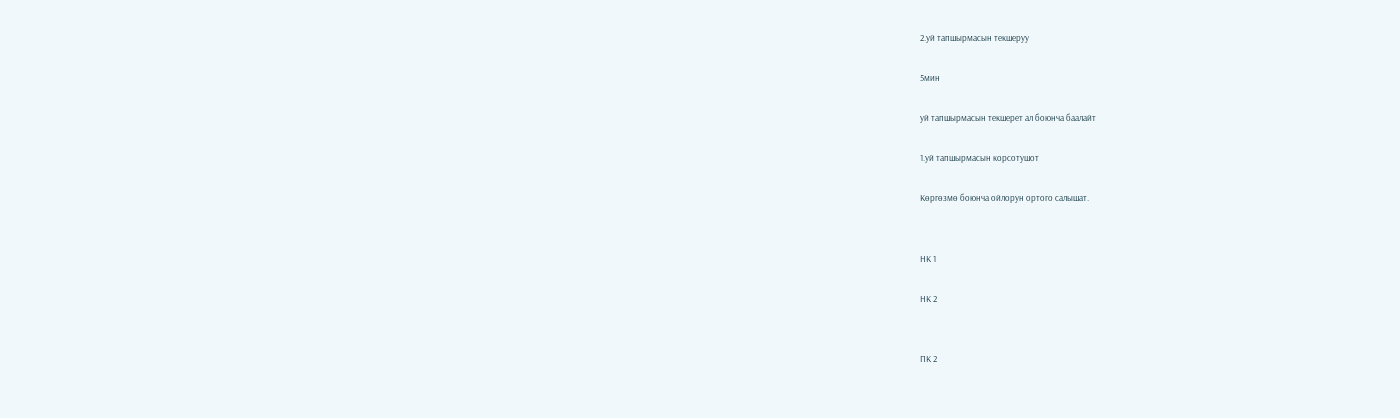2.уй тапшырмасын текшеруу

5мин

уй тапшырмасын текшерет ал боюнча баалайт

1.уй тапшырмасын корсотушот

Көргөзмө боюнча ойлорун ортого салышат.


НК 1

НК 2


ПК 2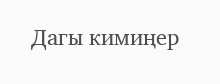Дагы кимиңер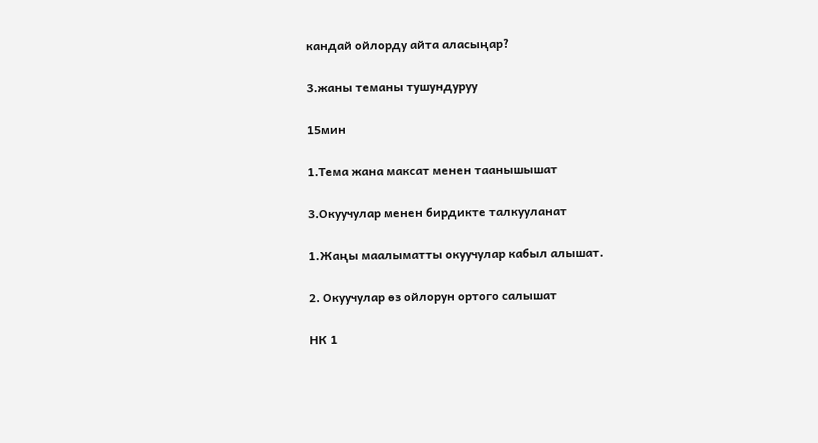кандай ойлорду айта аласыңар?

3.жаны теманы тушундуруу

15мин

1.Тема жана максат менен таанышышат

3.Окуучулар менен бирдикте талкууланат

1.Жаңы маалыматты окуучулар кабыл алышат.

2. Окуучулар өз ойлорун ортого салышат

НК 1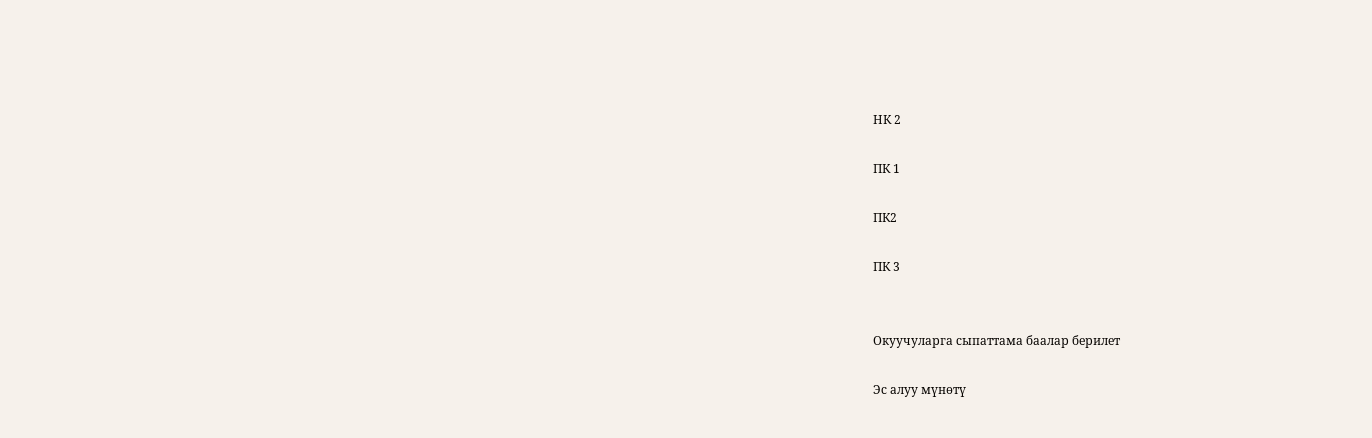НК 2

ПК 1

ПК2

ПК 3


Окуучуларга сыпаттама баалар берилет

Эс алуу мүнөтү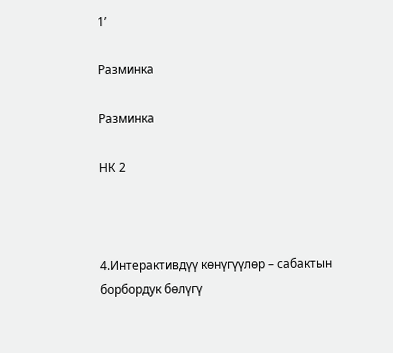1’

Разминка

Разминка

НК 2



4.Интерактивдүү көнүгүүлөр – сабактын борбордук бөлүгү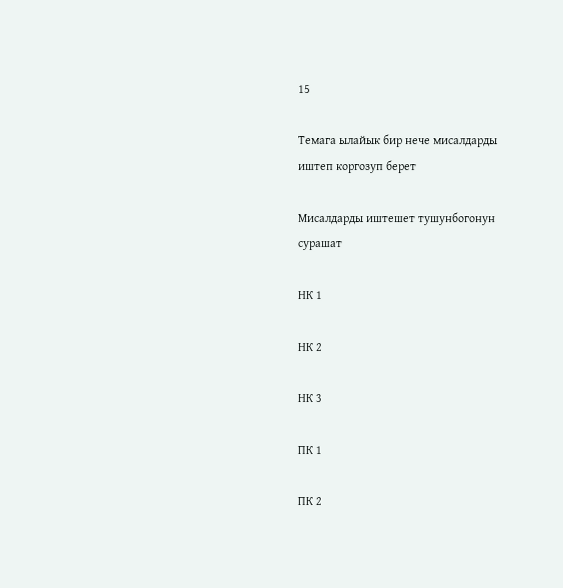15

Темага ылайык бир нече мисалдарды иштеп коргозуп берет

Мисалдарды иштешет тушунбогонун сурашат

НК 1

НК 2

НК 3

ПК 1

ПК 2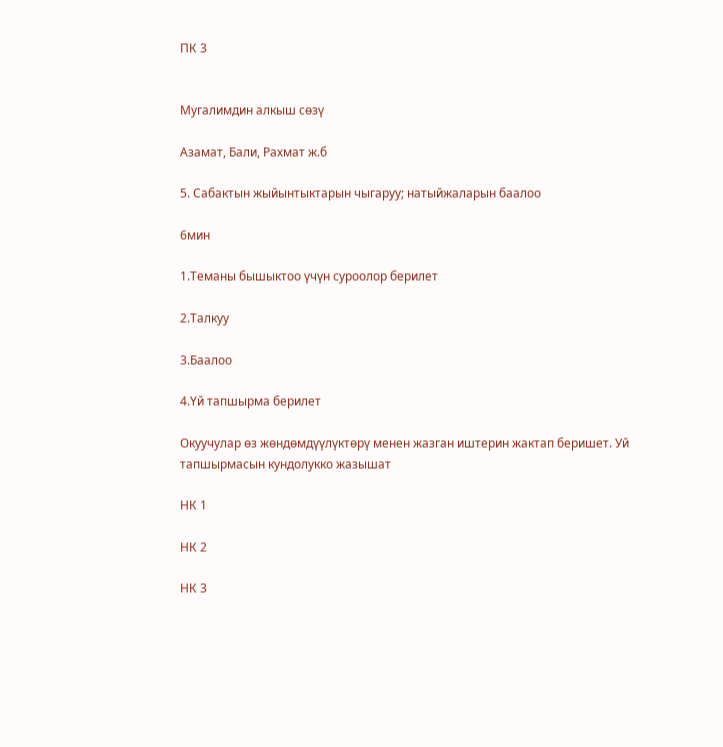ПК 3


Мугалимдин алкыш сөзү

Азамат, Бали, Рахмат ж.б

5. Сабактын жыйынтыктарын чыгаруу; натыйжаларын баалоо

6мин

1.Теманы бышыктоо үчүн суроолор берилет

2.Талкуу

3.Баалоо

4.Үй тапшырма берилет

Окуучулар өз жөндөмдүүлүктөрү менен жазган иштерин жактап беришет. Уй тапшырмасын кундолукко жазышат

НК 1

НК 2

НК 3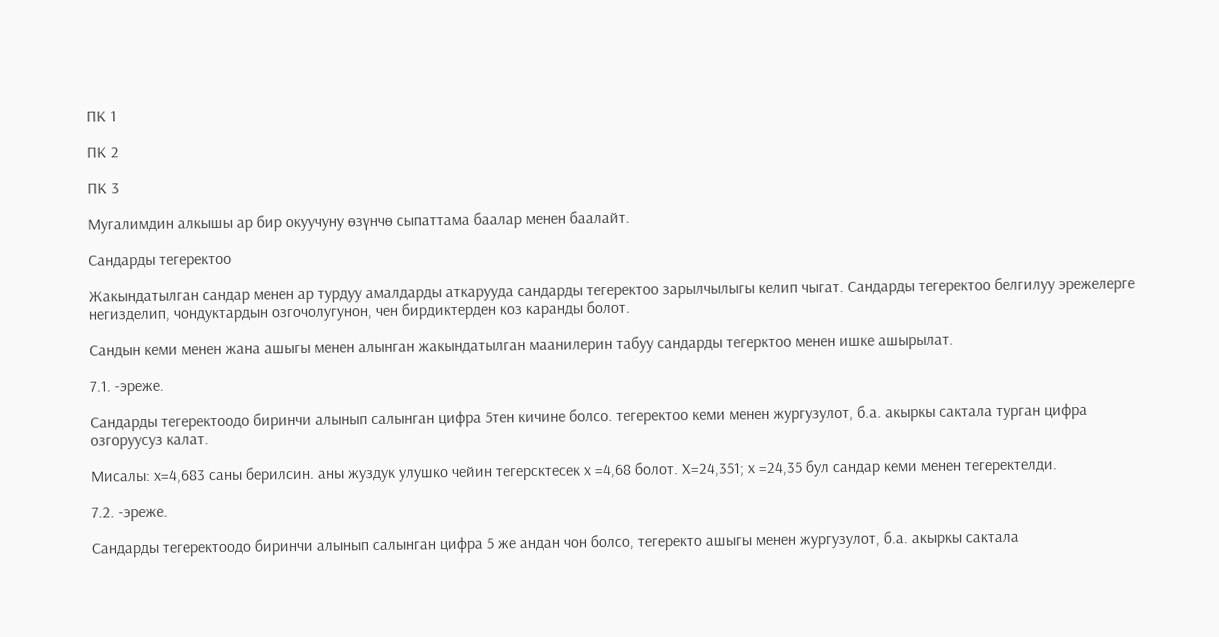ПК 1

ПК 2

ПК 3

Мугалимдин алкышы ар бир окуучуну өзүнчө сыпаттама баалар менен баалайт.

Сандарды тегеректоо

Жакындатылган сандар менен ар турдуу амалдарды аткарууда сандарды тегеректоо зарылчылыгы келип чыгат. Сандарды тегеректоо белгилуу эрежелерге негизделип, чондуктардын озгочолугунон, чен бирдиктерден коз каранды болот.

Сандын кеми менен жана ашыгы менен алынган жакындатылган маанилерин табуу сандарды тегерктоо менен ишке ашырылат.

7.1. -эреже.

Сандарды тегеректоодо биринчи алынып салынган цифра 5тен кичине болсо. тегеректоо кеми менен жургузулот, б.а. акыркы сактала турган цифра озгоруусуз калат.

Мисалы: х=4,683 саны берилсин. аны жуздук улушко чейин тегерсктесек х =4,68 болот. Х=24,351; х =24,35 бул сандар кеми менен тегеректелди.

7.2. -эреже.

Сандарды тегеректоодо биринчи алынып салынган цифра 5 же андан чон болсо, тегеректо ашыгы менен жургузулот, б.а. акыркы сактала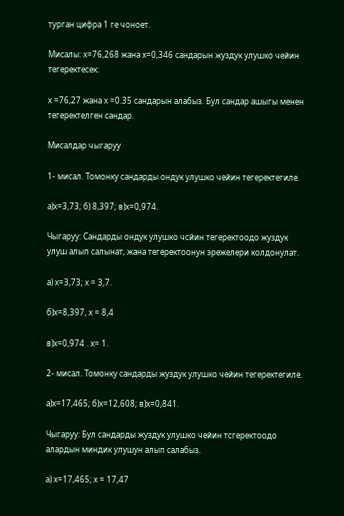турган цифра 1 ге чоноет.

Мисалы: х=76,268 жана х=0,346 сандарын жуздук улушко чейин тегеректесек:

х =76,27 жана х =0.35 сандарын алабыз. Бул сандар ашыгы менен тегеректелген сандар.

Мисалдар чыгаруу

1- мисал. Томонку сандарды ондук улушко чейин тегеректегиле.

а)х=3,73; б) 8,397; в)х=0,974.

Чыгаруу: Сандарды ондук улушко чсйин тегеректоодо жуздук улуш алып салынат, жана тегеректоонун эрежелери колдонулат.

а) х=3,73; х = 3,7.

б)х=8,397, х = 8,4

в)х=0,974 . х= 1.

2- мисал. Томонку сандарды жуздук улушко чейин тегеректегиле.

а)х=17,465; б)х=12,608; в)х=0,841.

Чыгаруу: Бул сандарды жуздук улушко чейин тсгеректоодо алардын миндик улушун алып салабыз.

а) х=17,465; х = 17,47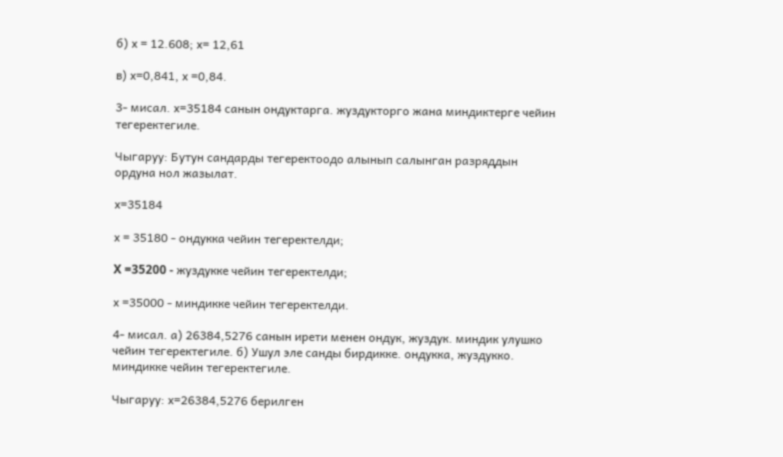б) х = 12.608; х= 12,61

в) х=0,841, х =0,84.

3- мисал. х=35184 санын ондуктарга. жуздукторго жана миндиктерге чейин тегеректегиле.

Чыгаруу: Бутун сандарды тегеректоодо алынып салынган разряддын ордуна нол жазылат.

х=35184

х = 35180 - ондукка чейин тегеректелди;

X =35200 - жуздукке чейин тегеректелди;

х =35000 - миндикке чейин тегеректелди.

4- мисал. а) 26384,5276 санын ирети менен ондук, жуздук. миндик улушко чейин тегеректегиле. б) Ушул эле санды бирдикке. ондукка, жуздукко. миндикке чейин тегеректегиле.

Чыгаруу: х=26384,5276 берилген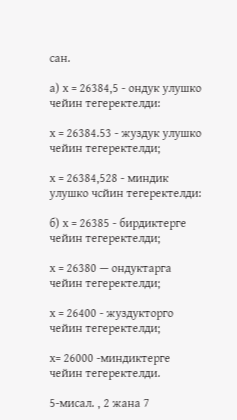сан.

а) х = 26384,5 - ондук улушко чейин тегеректелди:

х = 26384.53 - жуздук улушко чейин тегеректелди;

х = 26384,528 - миндик улушко чсйин тегеректелди:

б) х = 26385 - бирдиктерге чейин тегеректелди;

х = 26380 — ондуктарга чейин тегеректелди;

х = 26400 - жуздукторго чейин тегеректелди;

х= 26000 -миндиктерге чейин тегеректелди.

5-мисал. , 2 жана 7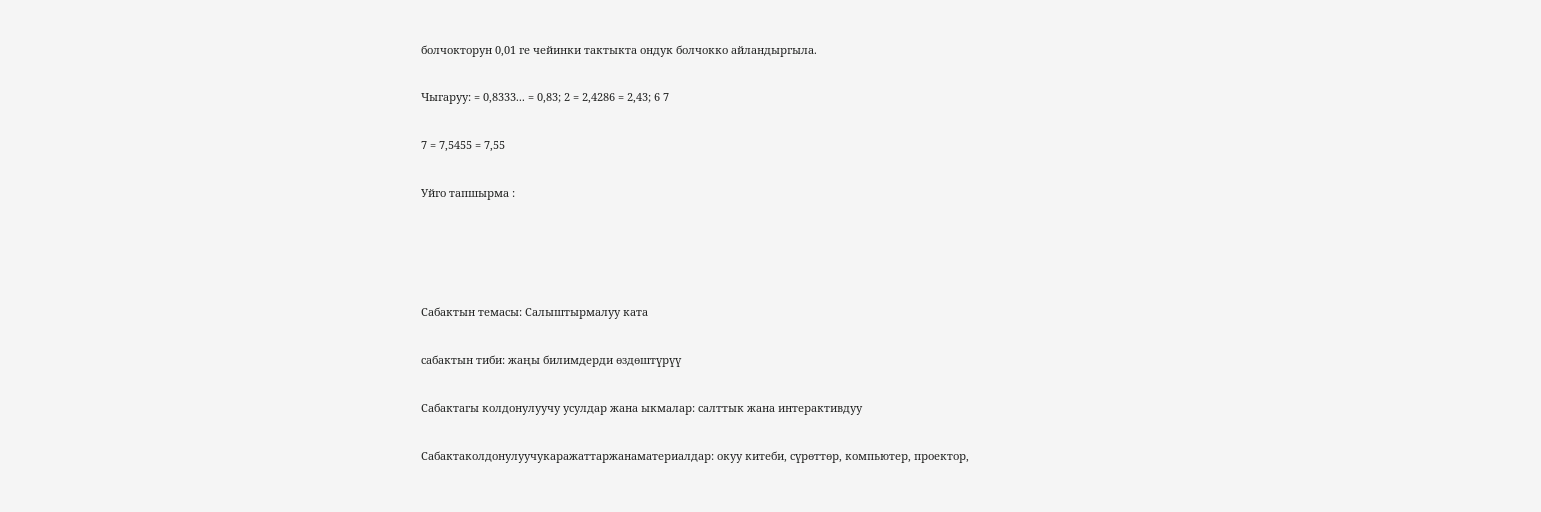болчокторун 0,01 ге чейинки тактыкта ондук болчокко айландыргыла.

Чыгаруу: = 0,8333... = 0,83; 2 = 2,4286 = 2,43; 6 7

7 = 7,5455 = 7,55

Уйго тапшырма :




Сабактын темасы: Салыштырмалуу ката

сабактын тиби: жаңы билимдерди өздөштүрүү

Сабактагы колдонулуучу усулдар жана ыкмалар: салттык жана интерактивдуу

Сабактаколдонулуучукаражаттаржанаматериалдар: окуу китеби, сүрөттөр, компьютер, проектор,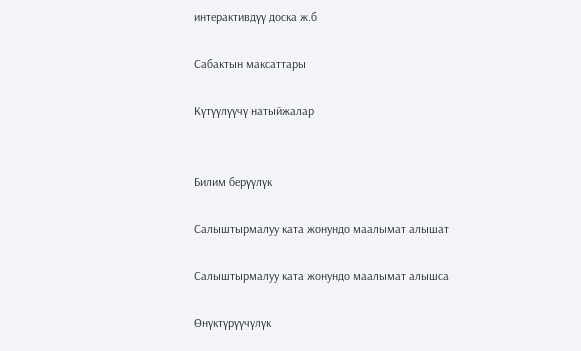интерактивдүү доска ж.б

Сабактын максаттары

Күтүүлүүчү натыйжалар


Билим берүүлүк

Салыштырмалуу ката жонундо маалымат алышат

Салыштырмалуу ката жонундо маалымат алышса

Өнүктүрүүчүлүк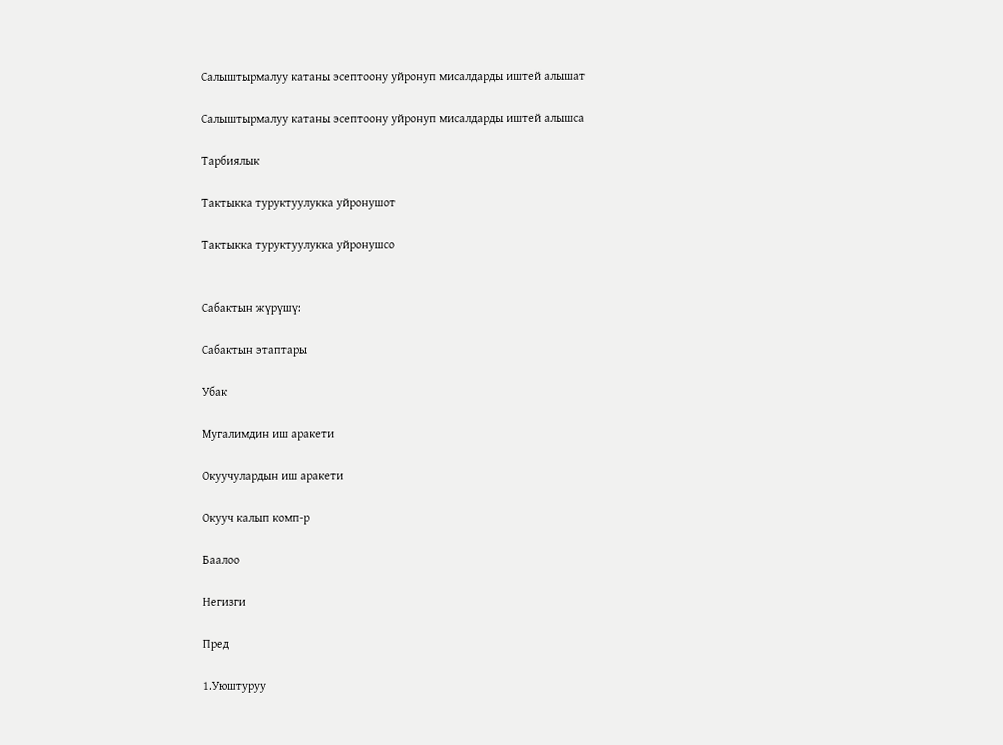Салыштырмалуу катаны эсептоону уйронуп мисалдарды иштей алышат

Салыштырмалуу катаны эсептоону уйронуп мисалдарды иштей алышса

Тарбиялык

Тактыкка туруктуулукка уйронушот

Тактыкка туруктуулукка уйронушсо


Сабактын жүрүшү:

Сабактын этаптары

Убак

Мугалимдин иш аракети

Окуучулардын иш аракети

Окууч калып комп-р

Баалоо

Негизги

Пред

1.Уюштуруу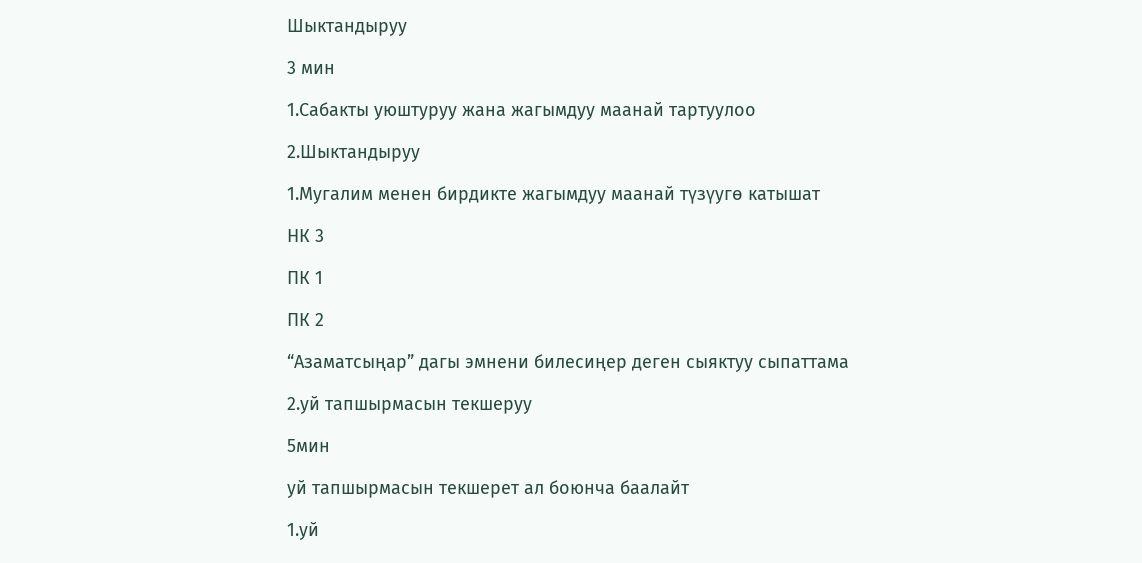Шыктандыруу

3 мин

1.Сабакты уюштуруу жана жагымдуу маанай тартуулоо

2.Шыктандыруу

1.Мугалим менен бирдикте жагымдуу маанай түзүугө катышат

НК 3

ПК 1

ПК 2

“Азаматсыңар” дагы эмнени билесиңер деген сыяктуу сыпаттама

2.уй тапшырмасын текшеруу

5мин

уй тапшырмасын текшерет ал боюнча баалайт

1.уй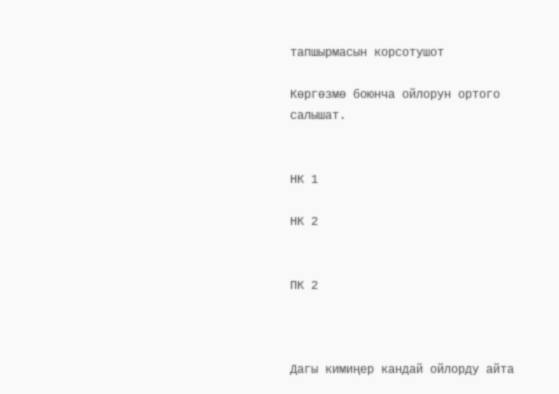тапшырмасын корсотушот

Көргөзмө боюнча ойлорун ортого салышат.


НК 1

НК 2


ПК 2



Дагы кимиңер кандай ойлорду айта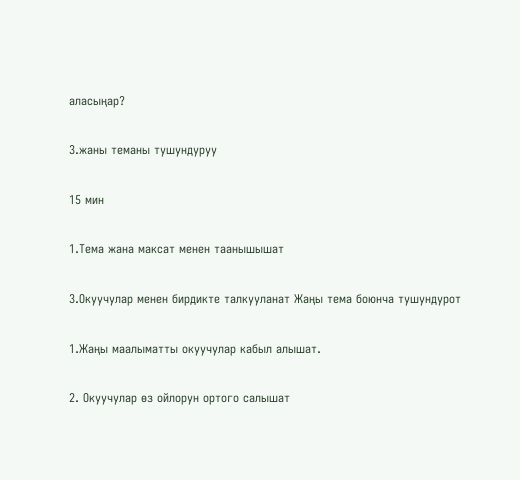аласыңар?

3.жаны теманы тушундуруу

15 мин

1.Тема жана максат менен таанышышат

3.Окуучулар менен бирдикте талкууланат Жаңы тема боюнча тушундурот

1.Жаңы маалыматты окуучулар кабыл алышат.

2. Окуучулар өз ойлорун ортого салышат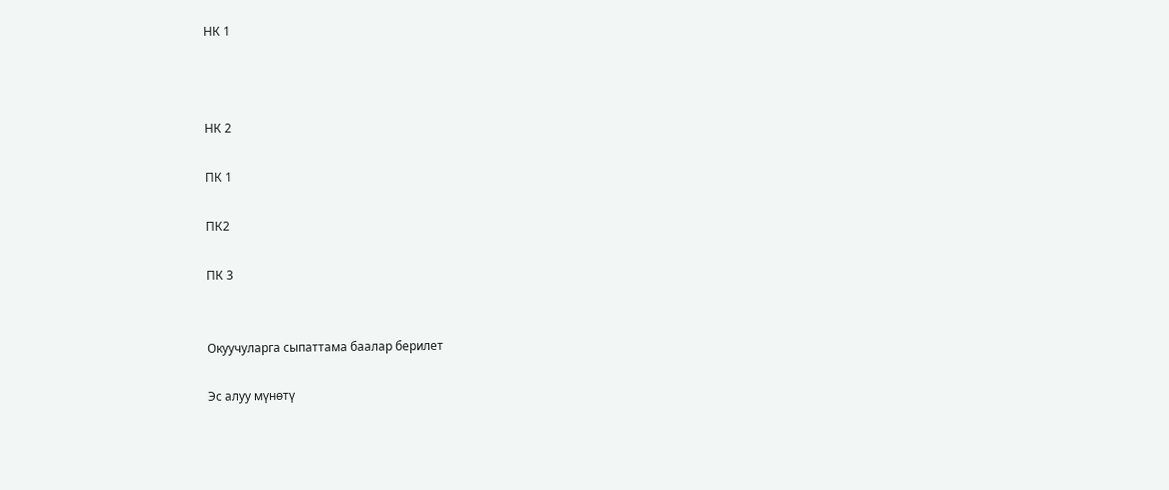НК 1



НК 2

ПК 1

ПК2

ПК 3


Окуучуларга сыпаттама баалар берилет

Эс алуу мүнөтү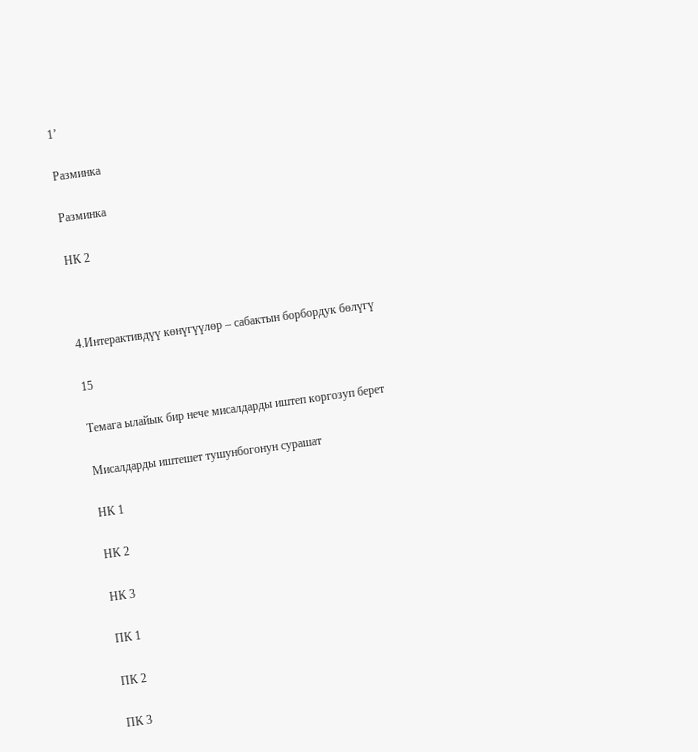1’

Разминка

Разминка

НК 2



4.Интерактивдүү көнүгүүлөр – сабактын борбордук бөлүгү

15

Темага ылайык бир нече мисалдарды иштеп коргозуп берет

Мисалдарды иштешет тушунбогонун сурашат

НК 1

НК 2

НК 3

ПК 1

ПК 2

ПК 3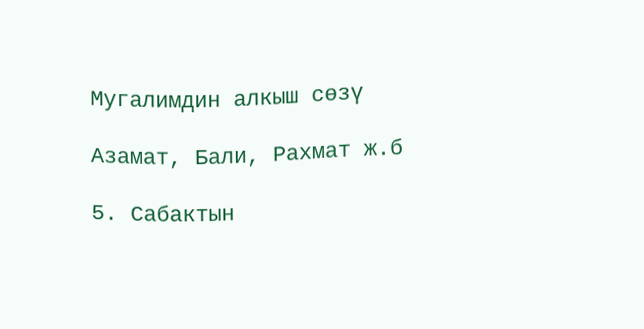Мугалимдин алкыш сөзү

Азамат, Бали, Рахмат ж.б

5. Сабактын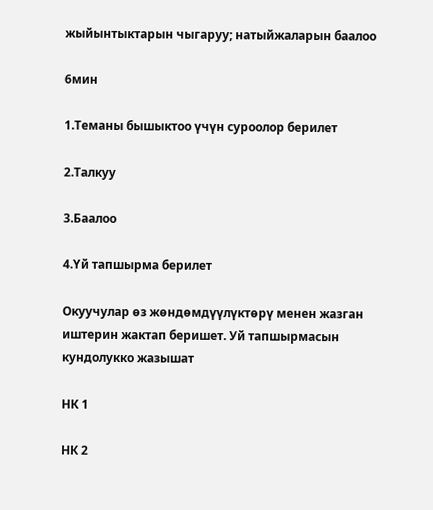жыйынтыктарын чыгаруу; натыйжаларын баалоо

6мин

1.Теманы бышыктоо үчүн суроолор берилет

2.Талкуу

3.Баалоо

4.Үй тапшырма берилет

Окуучулар өз жөндөмдүүлүктөрү менен жазган иштерин жактап беришет. Уй тапшырмасын кундолукко жазышат

НК 1

НК 2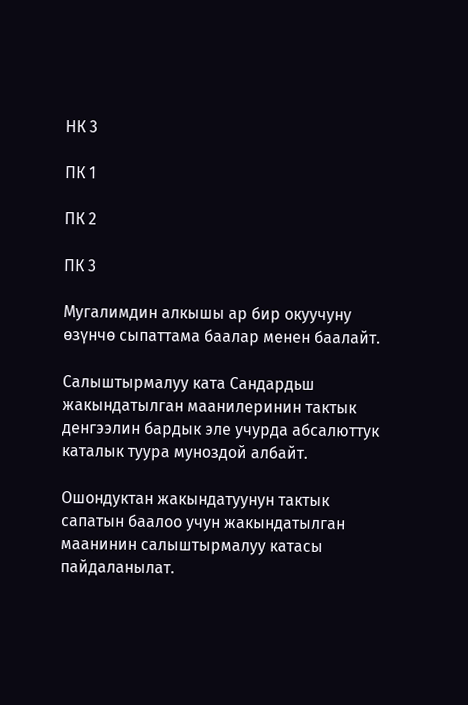НК 3

ПК 1

ПК 2

ПК 3

Мугалимдин алкышы ар бир окуучуну өзүнчө сыпаттама баалар менен баалайт.

Салыштырмалуу ката Сандардьш жакындатылган маанилеринин тактык денгээлин бардык эле учурда абсалюттук каталык туура муноздой албайт.

Ошондуктан жакындатуунун тактык сапатын баалоо учун жакындатылган маанинин салыштырмалуу катасы пайдаланылат.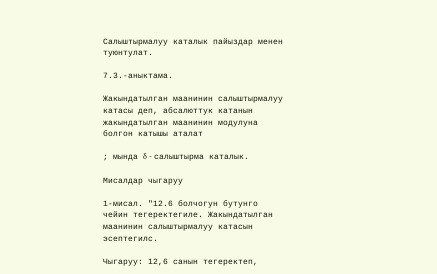Салыштырмалуу каталык пайыздар менен туюнтулат.

7.3.-аныктама.

Жакындатылган маанинин салыштырмалуу катасы деп, абсалюттук катанын жакындатылган маанинин модулуна болгон катышы аталат

; мында δ - салыштырма каталык.

Мисалдар чыгаруу

1-мисал. "12.6 болчогун бутунго чейин тегеректегиле. Жакындатылган маанинин салыштырмалуу катасын эсептегилс.

Чыгаруу: 12,6 санын тегеректеп,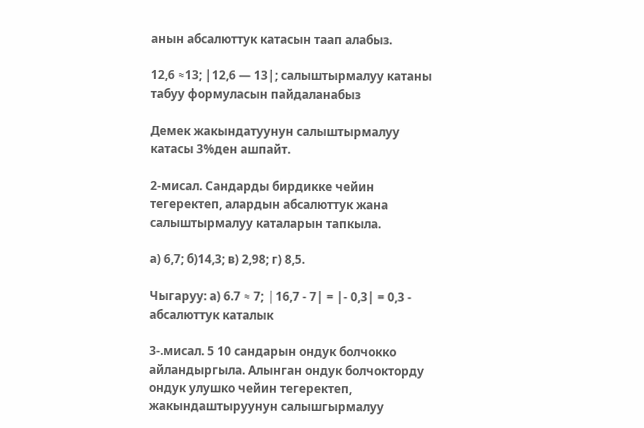анын абсалюттук катасын таап алабыз.

12,6 ≈13; |12,6 — 13|; салыштырмалуу катаны табуу формуласын пайдаланабыз

Демек жакындатуунун салыштырмалуу катасы 3%ден ашпайт.

2-мисал. Сандарды бирдикке чейин тегеректеп, алардын абсалюттук жана салыштырмалуу каталарын тапкыла.

а) 6,7; б)14,3; в) 2,98; г) 8,5.

Чыгаруу: а) 6.7 ≈ 7; │16,7 - 7| = |- 0,3| = 0,3 - абсалюттук каталык

3-.мисал. 5 10 сандарын ондук болчокко айландыргыла. Алынган ондук болчокторду ондук улушко чейин тегеректеп, жакындаштыруунун салышгырмалуу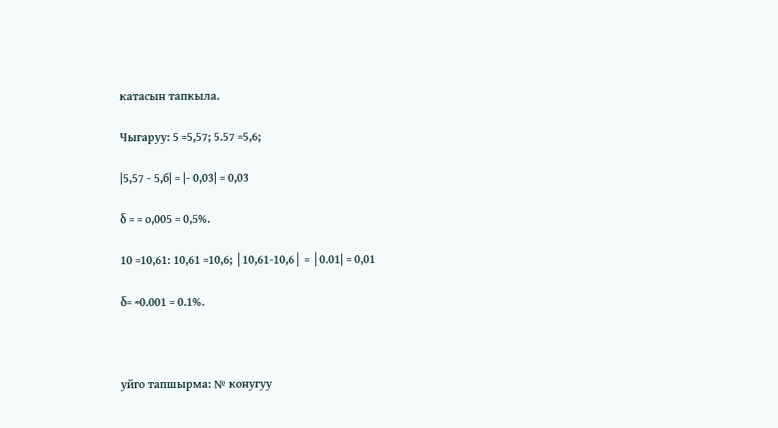катасын тапкыла.

Чыгаруу: 5 =5,57; 5.57 =5,6;

|5,57 - 5,б| = |- 0,03| = 0,03

δ = = о,005 = 0,5%.

10 =10,61: 10,61 =10,6; │10,61-10,6│ = │0.01| = 0,01

δ= ≈0.001 = 0.1%.



уйго тапшырма: № конугуу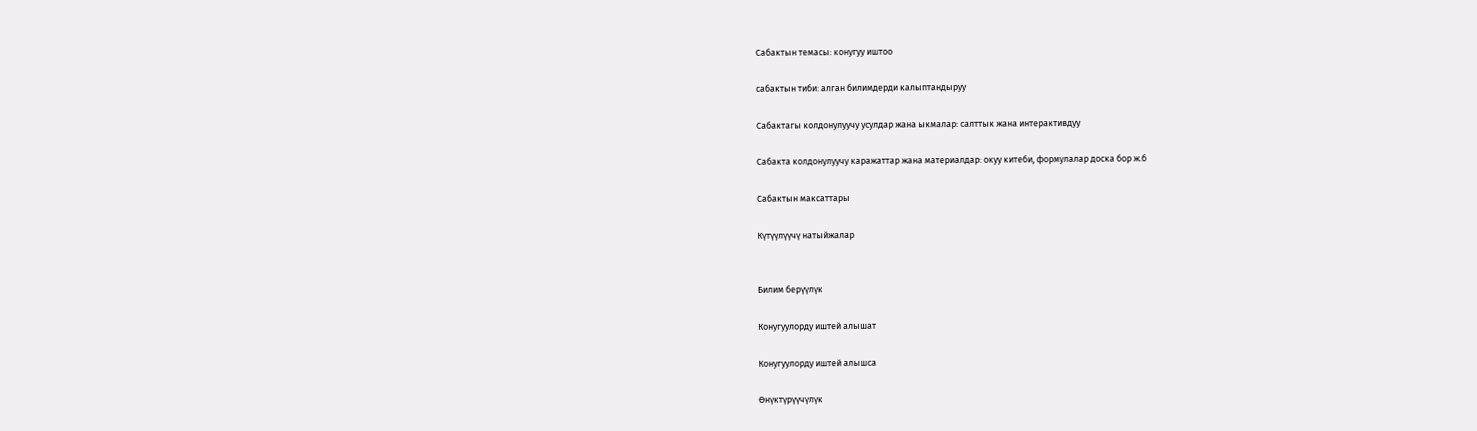Сабактын темасы: конугуу иштоо

сабактын тиби: алган билимдерди калыптандыруу

Сабактагы колдонулуучу усулдар жана ыкмалар: салттык жана интерактивдуу

Сабакта колдонулуучу каражаттар жана материалдар: окуу китеби, формулалар доска бор ж.б

Сабактын максаттары

Күтүүлүүчү натыйжалар


Билим берүүлүк

Конугуулорду иштей алышат

Конугуулорду иштей алышса

Өнүктүрүүчүлүк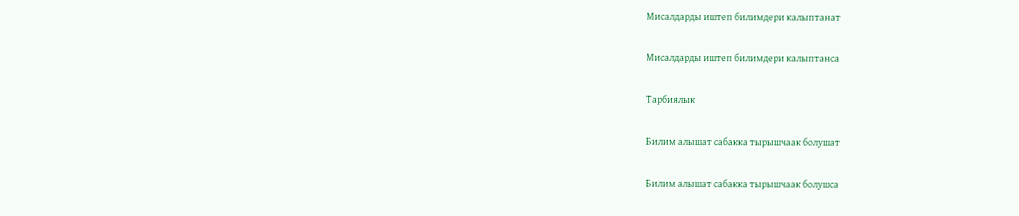Мисалдарды иштеп билимдери калыптанат

Мисалдарды иштеп билимдери калыптанса

Тарбиялык

Билим алышат сабакка тырышчаак болушат

Билим алышат сабакка тырышчаак болушса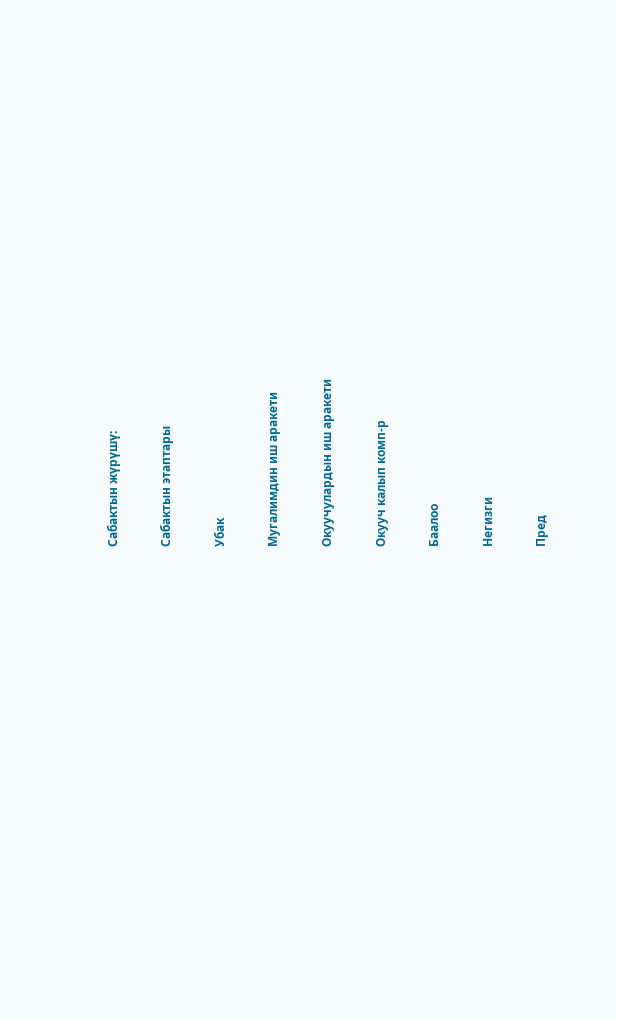Сабактын жүрүшү:

Сабактын этаптары

Убак

Мугалимдин иш аракети

Окуучулардын иш аракети

Окууч калып комп-р

Баалоо

Негизги

Пред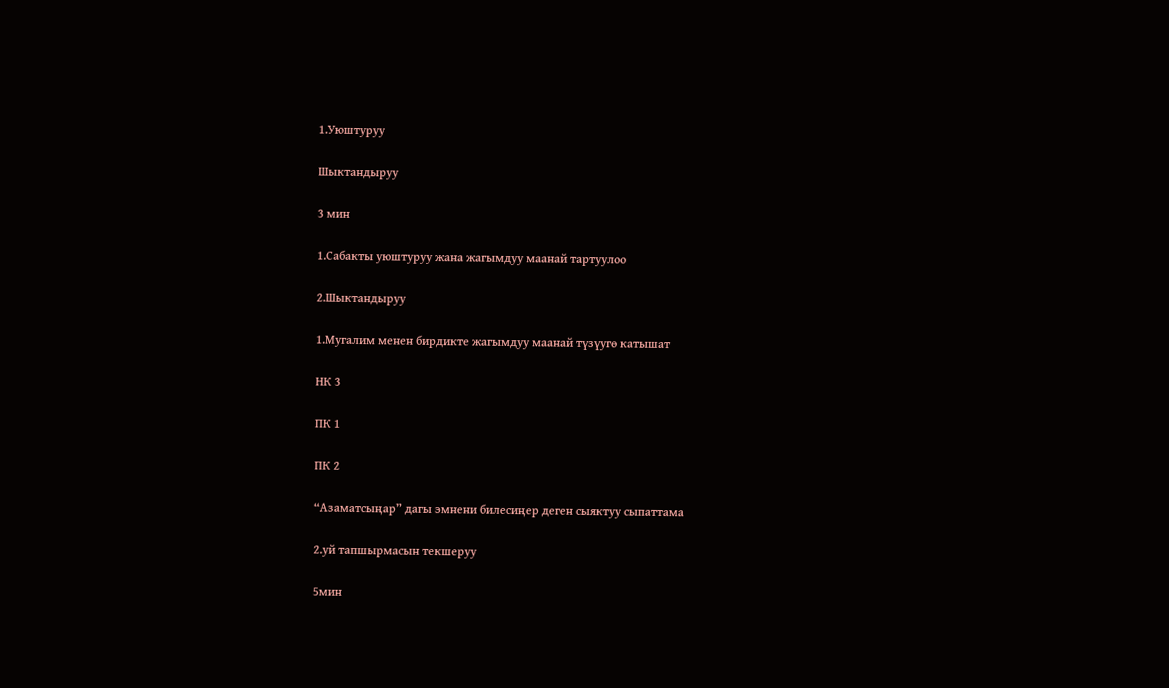1.Уюштуруу

Шыктандыруу

3 мин

1.Сабакты уюштуруу жана жагымдуу маанай тартуулоо

2.Шыктандыруу

1.Мугалим менен бирдикте жагымдуу маанай түзүугө катышат

НК 3

ПК 1

ПК 2

“Азаматсыңар” дагы эмнени билесиңер деген сыяктуу сыпаттама

2.уй тапшырмасын текшеруу

5мин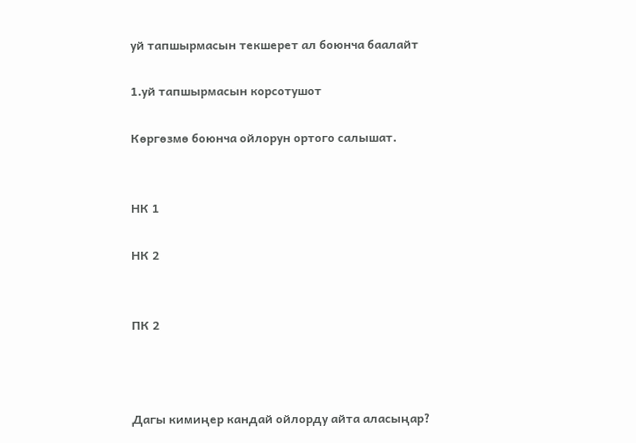уй тапшырмасын текшерет ал боюнча баалайт

1.уй тапшырмасын корсотушот

Көргөзмө боюнча ойлорун ортого салышат.


НК 1

НК 2


ПК 2



Дагы кимиңер кандай ойлорду айта аласыңар?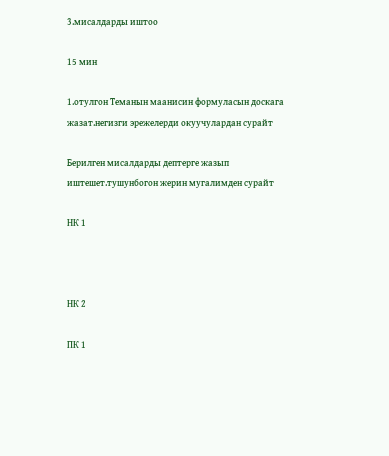3.мисалдарды иштоо

15 мин

1.отулгон Теманын маанисин формуласын доскага жазат.негизги эрежелерди окуучулардан сурайт

Берилген мисалдарды дептерге жазып иштешет.тушунбогон жерин мугалимден сурайт

НК 1



НК 2

ПК 1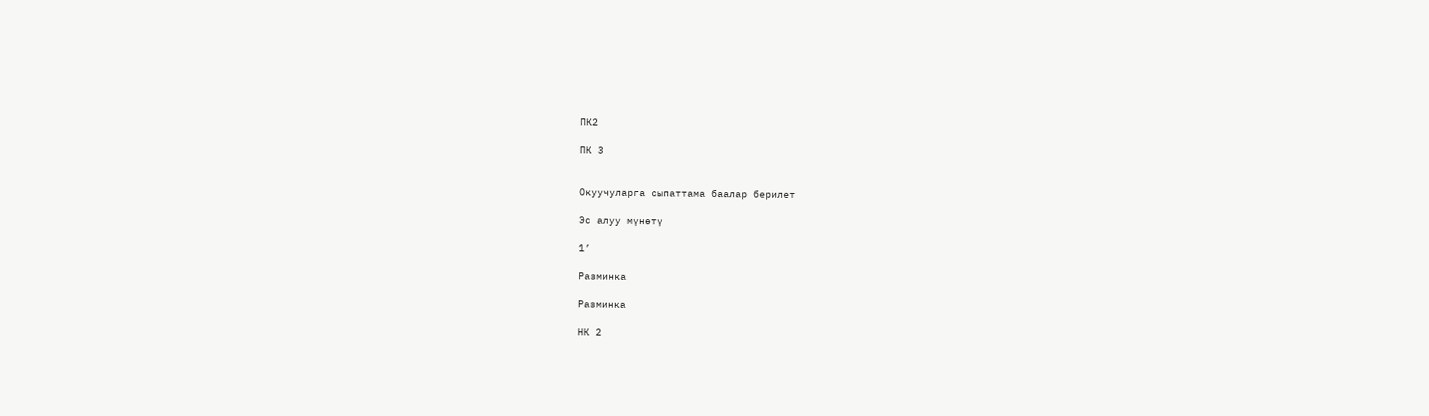ПК2

ПК 3


Окуучуларга сыпаттама баалар берилет

Эс алуу мүнөтү

1’

Разминка

Разминка

НК 2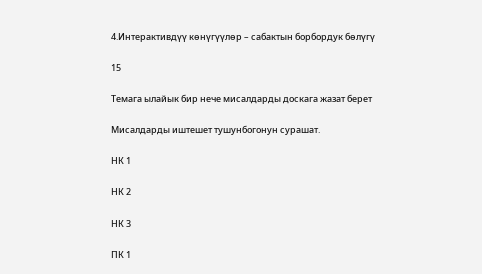4.Интерактивдүү көнүгүүлөр – сабактын борбордук бөлүгү

15

Темага ылайык бир нече мисалдарды доскага жазат берет

Мисалдарды иштешет тушунбогонун сурашат.

НК 1

НК 2

НК 3

ПК 1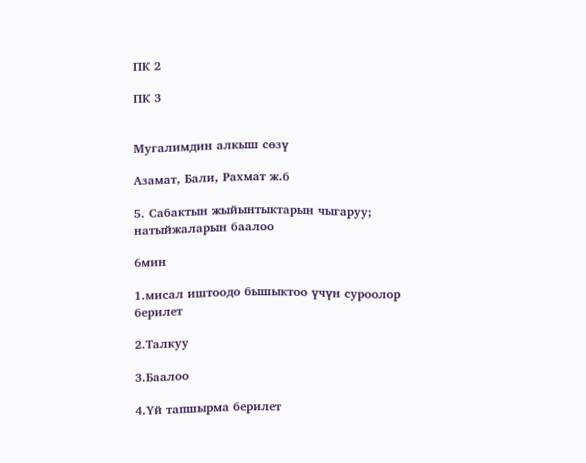ПК 2

ПК 3


Мугалимдин алкыш сөзү

Азамат, Бали, Рахмат ж.б

5. Сабактын жыйынтыктарын чыгаруу; натыйжаларын баалоо

6мин

1.мисал иштоодо бышыктоо үчүн суроолор берилет

2.Талкуу

3.Баалоо

4.Үй тапшырма берилет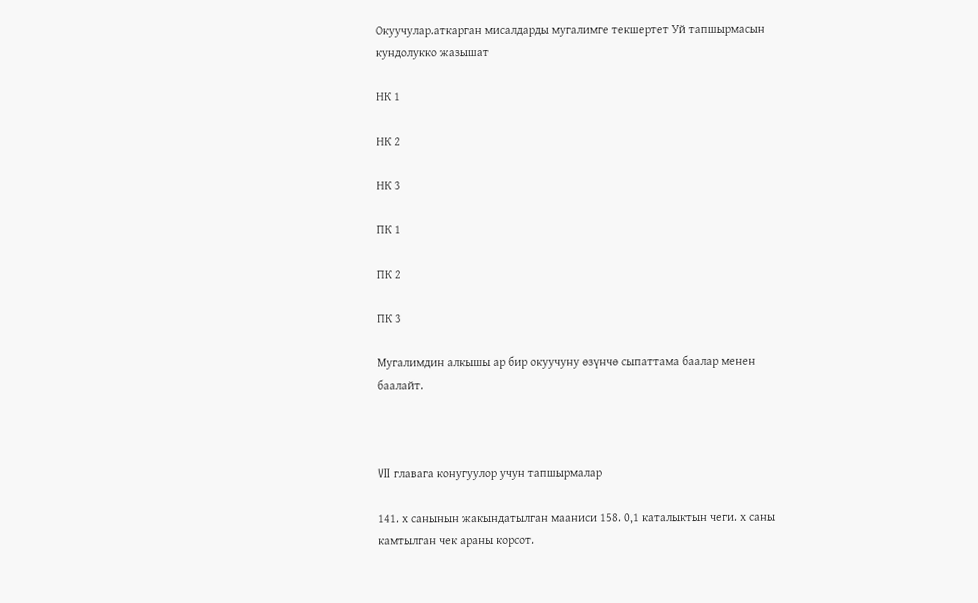Окуучулар.аткарган мисалдарды мугалимге текшертет Уй тапшырмасын кундолукко жазышат

НК 1

НК 2

НК 3

ПК 1

ПК 2

ПК 3

Мугалимдин алкышы ар бир окуучуну өзүнчө сыпаттама баалар менен баалайт.



VII главага конугуулор учун тапшырмалар

141. х санынын жакындатылган мааниси 158. 0,1 каталыктын чеги. х саны камтылган чек араны корсот.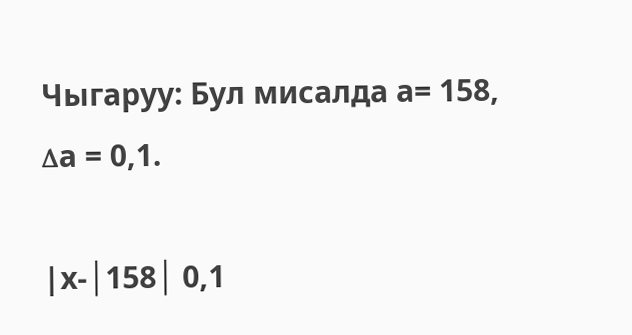Чыгаруу: Бул мисалда а= 158, Δа = 0,1.

|х-│158│ 0,1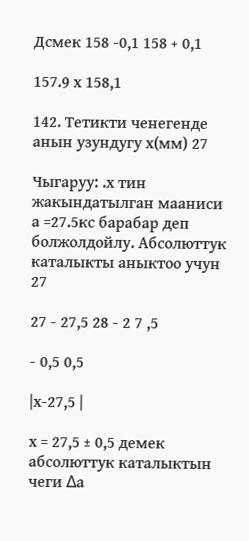Дсмек 158 -0,1 158 + 0,1

157.9 х 158,1

142. Тетикти ченегенде анын узундугу х(мм) 27

Чыгаруу: .х тин жакындатылган мааниси а =27.5кс барабар деп болжолдойлу. Абсолюттук каталыкты аныктоо учун 27

27 - 27,5 28 - 2 7 ,5

- 0,5 0,5

|х-27,5 |

х = 27,5 ± 0,5 демек абсолюттук каталыктын чеги Δа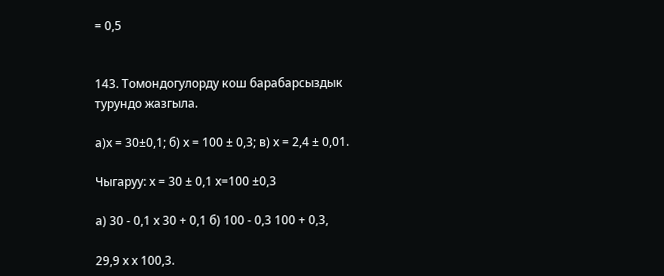= 0,5


143. Томондогулорду кош барабарсыздык турундо жазгыла.

а)х = 30±0,1; б) х = 100 ± 0,3; в) х = 2,4 ± 0,01.

Чыгаруу: х = 30 ± 0,1 х=100 ±0,3

а) 30 - 0,1 х 30 + 0,1 б) 100 - 0,3 100 + 0,3,

29,9 х х 100,3.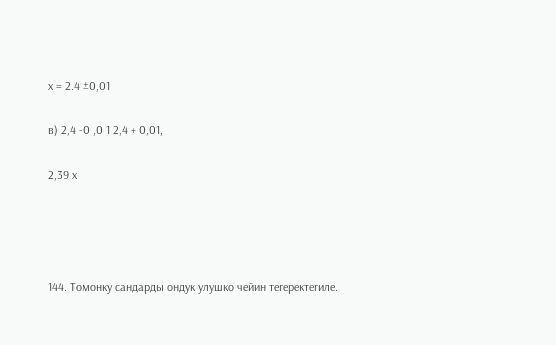х = 2.4 ±0,01

в) 2,4 -0 ,0 1 2,4 + 0,01,

2,39 х




144. Томонку сандарды ондук улушко чейин тегеректегиле.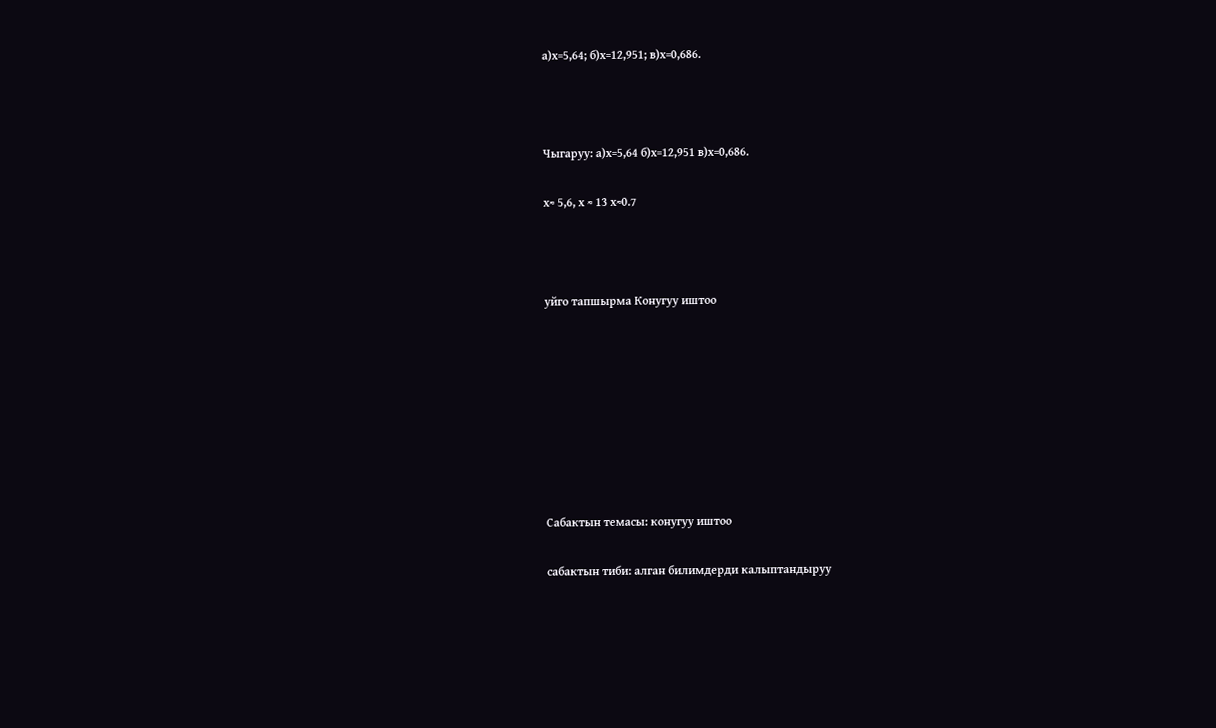а)х=5,64; б)х=12,951; в)х=0,686.



Чыгаруу: а)х=5,64 б)х=12,951 в)х=0,686.

х≈ 5,6, х ≈ 13 х≈0.7



уйго тапшырма Конугуу иштоо








Сабактын темасы: конугуу иштоо

сабактын тиби: алган билимдерди калыптандыруу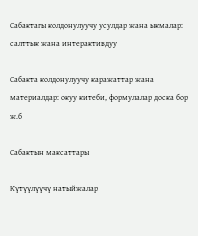Сабактагы колдонулуучу усулдар жана ыкмалар: салттык жана интерактивдуу

Сабакта колдонулуучу каражаттар жана материалдар: окуу китеби, формулалар доска бор ж.б

Сабактын максаттары

Күтүүлүүчү натыйжалар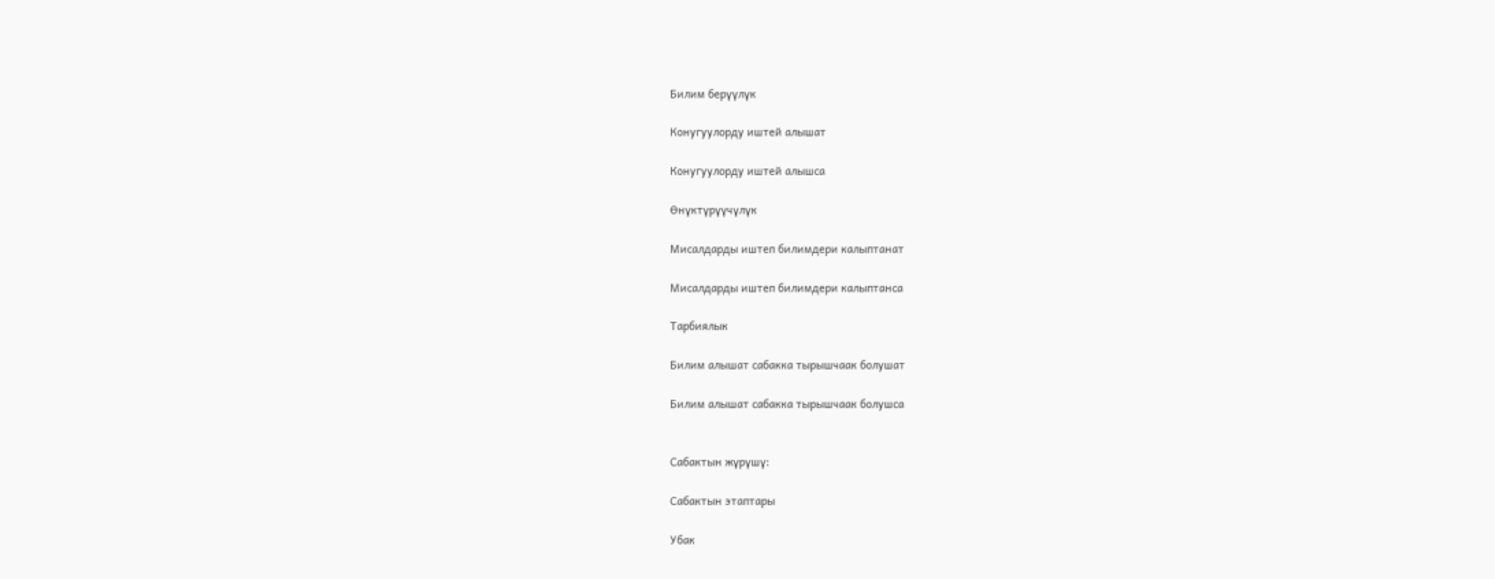Билим берүүлүк

Конугуулорду иштей алышат

Конугуулорду иштей алышса

Өнүктүрүүчүлүк

Мисалдарды иштеп билимдери калыптанат

Мисалдарды иштеп билимдери калыптанса

Тарбиялык

Билим алышат сабакка тырышчаак болушат

Билим алышат сабакка тырышчаак болушса


Сабактын жүрүшү:

Сабактын этаптары

Убак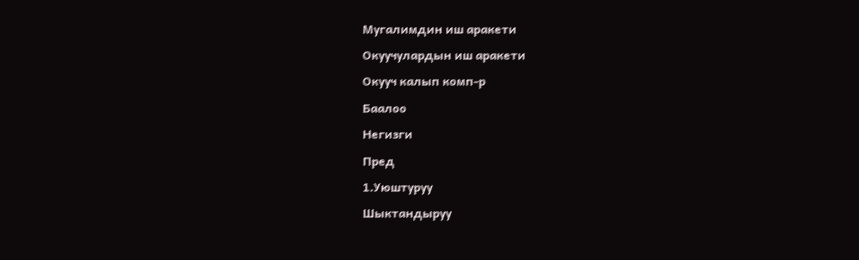Мугалимдин иш аракети

Окуучулардын иш аракети

Окууч калып комп-р

Баалоо

Негизги

Пред

1.Уюштуруу

Шыктандыруу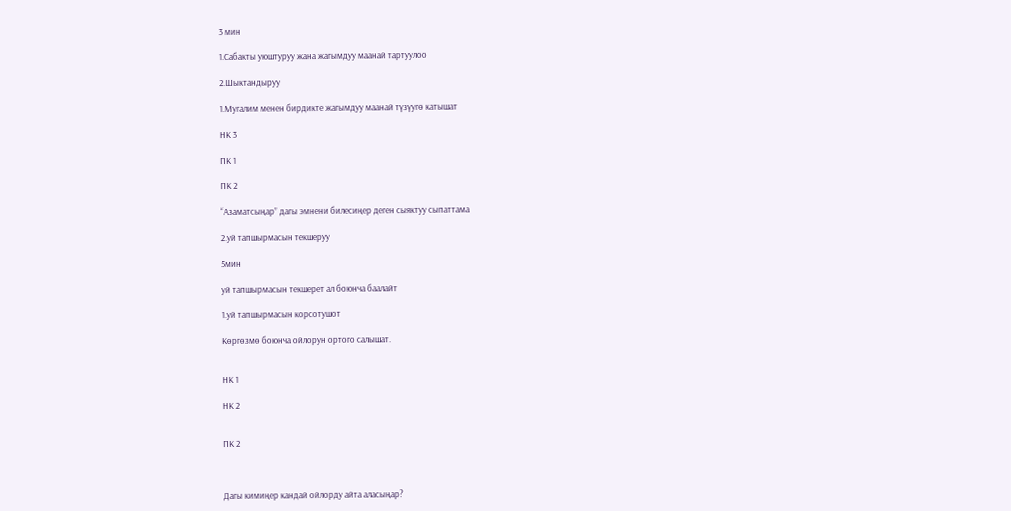3 мин

1.Сабакты уюштуруу жана жагымдуу маанай тартуулоо

2.Шыктандыруу

1.Мугалим менен бирдикте жагымдуу маанай түзүугө катышат

НК 3

ПК 1

ПК 2

“Азаматсыңар” дагы эмнени билесиңер деген сыяктуу сыпаттама

2.уй тапшырмасын текшеруу

5мин

уй тапшырмасын текшерет ал боюнча баалайт

1.уй тапшырмасын корсотушот

Көргөзмө боюнча ойлорун ортого салышат.


НК 1

НК 2


ПК 2



Дагы кимиңер кандай ойлорду айта аласыңар?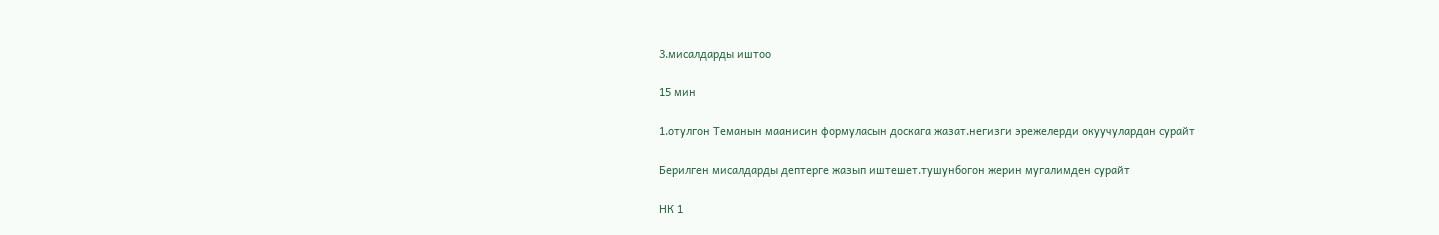3.мисалдарды иштоо

15 мин

1.отулгон Теманын маанисин формуласын доскага жазат.негизги эрежелерди окуучулардан сурайт

Берилген мисалдарды дептерге жазып иштешет.тушунбогон жерин мугалимден сурайт

НК 1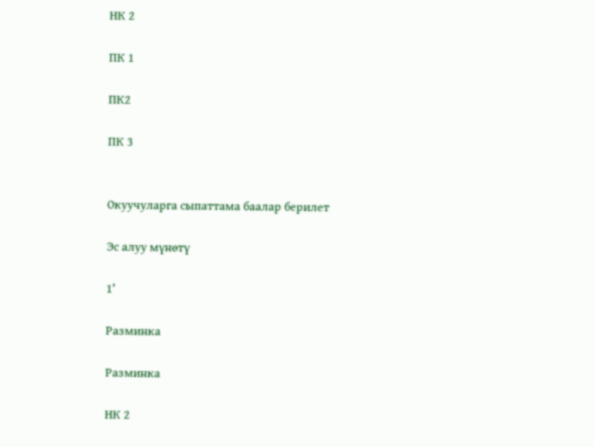НК 2

ПК 1

ПК2

ПК 3


Окуучуларга сыпаттама баалар берилет

Эс алуу мүнөтү

1’

Разминка

Разминка

НК 2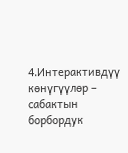4.Интерактивдүү көнүгүүлөр – сабактын борбордук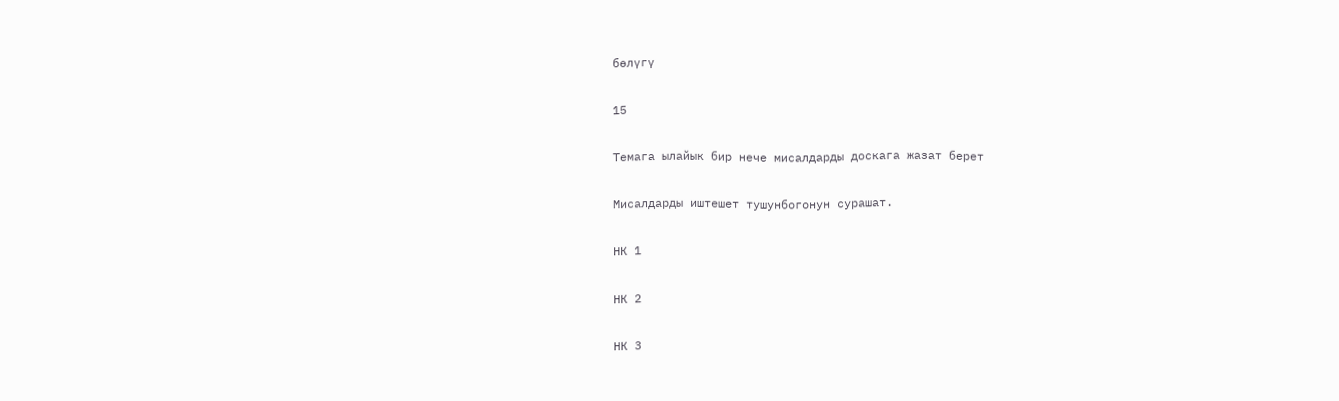бөлүгү

15

Темага ылайык бир нече мисалдарды доскага жазат берет

Мисалдарды иштешет тушунбогонун сурашат.

НК 1

НК 2

НК 3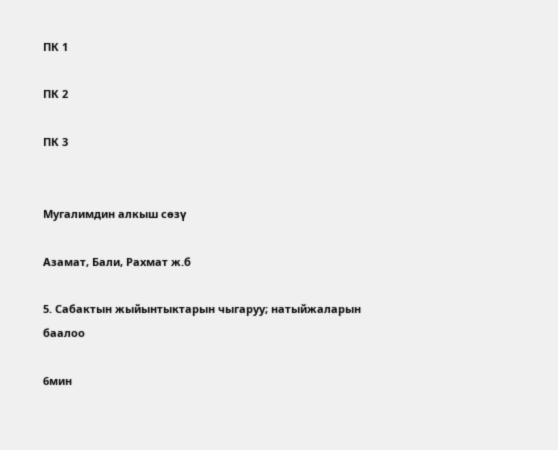ПК 1

ПК 2

ПК 3


Мугалимдин алкыш сөзү

Азамат, Бали, Рахмат ж.б

5. Сабактын жыйынтыктарын чыгаруу; натыйжаларын баалоо

6мин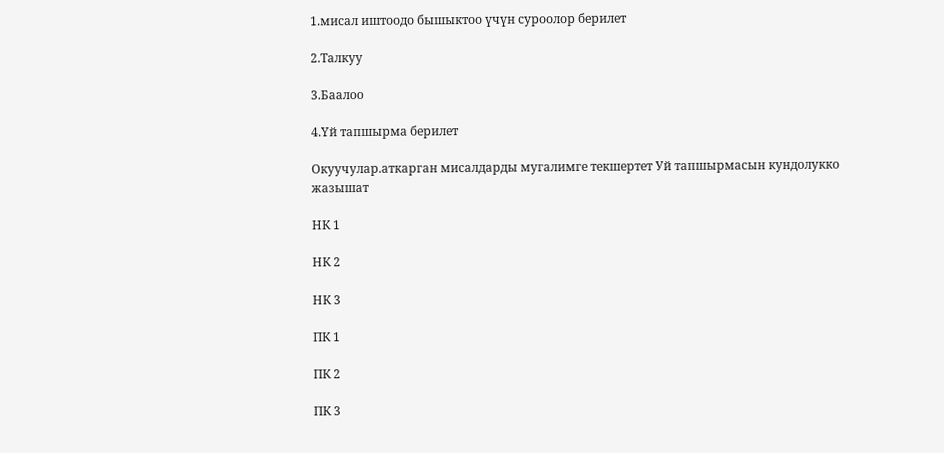1.мисал иштоодо бышыктоо үчүн суроолор берилет

2.Талкуу

3.Баалоо

4.Үй тапшырма берилет

Окуучулар.аткарган мисалдарды мугалимге текшертет Уй тапшырмасын кундолукко жазышат

НК 1

НК 2

НК 3

ПК 1

ПК 2

ПК 3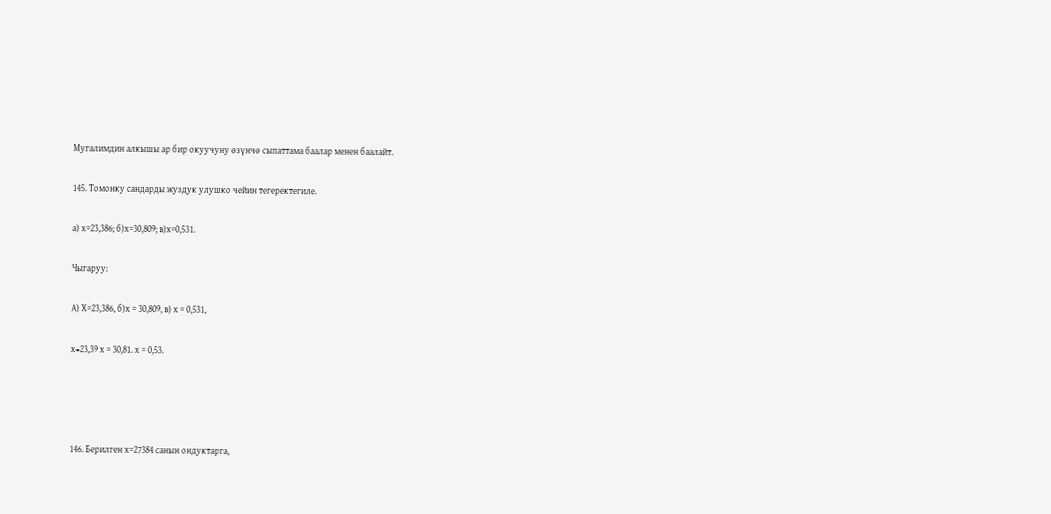Мугалимдин алкышы ар бир окуучуну өзүнчө сыпаттама баалар менен баалайт.

145. Томонку сандарды жуздук улушко чейин тегеректегиле.

а) х=23,386; б)х=30,809; в)х=0,531.

Чыгаруу:

А) Х=23,386, б)х = 30,809, в) х = 0,531,

х≈23,39 х = 30,81. х = 0,53.




146. Берилген х=27384 санын ондуктарга,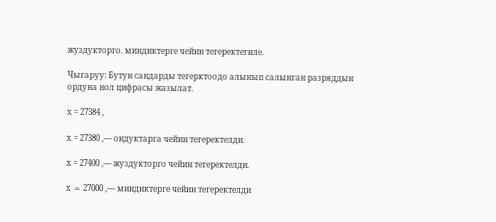жуздукторго. миндиктерге чейин тегеректегиле.

Чыгаруу: Бутун сандарды тегерктоодо алынып салынган разряддын ордуна нол цифрасы жазылат.

х = 27384 ,

х = 27380 ,— ондуктарга чейин тегеректелди.

х = 27400 ,— жуздукторго чейин тегеректелди.

х ≈ 27000 ,— миндиктерге чейин тегеректелди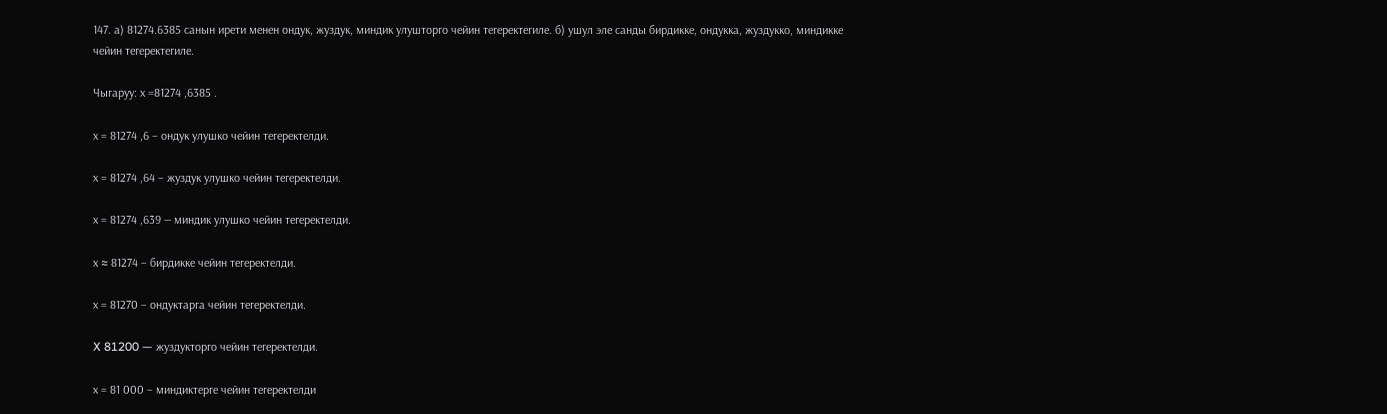147. а) 81274.6385 санын ирети менен ондук, жуздук, миндик улушторго чейин тегеректегиле. б) ушул эле санды бирдикке, ондукка, жуздукко, миндикке чейин тегеректегиле.

Чыгаруу: х =81274 ,6385 .

х = 81274 ,6 – ондук улушко чейин тегеректелди.

х = 81274 ,64 – жуздук улушко чейин тегеректелди.

х = 81274 ,639 — миндик улушко чейин тегеректелди.

х ≈ 81274 – бирдикке чейин тегеректелди.

х = 81270 – ондуктарга чейин тегеректелди.

X 81200 — жуздукторго чейин тегеректелди.

х = 81 000 – миндиктерге чейин тегеректелди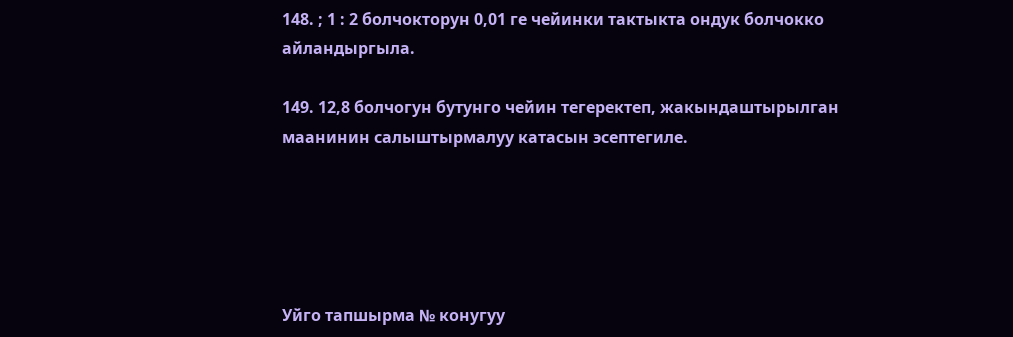148. ; 1 : 2 болчокторун 0,01 ге чейинки тактыкта ондук болчокко айландыргыла.

149. 12,8 болчогун бутунго чейин тегеректеп, жакындаштырылган маанинин салыштырмалуу катасын эсептегиле.





Уйго тапшырма № конугуу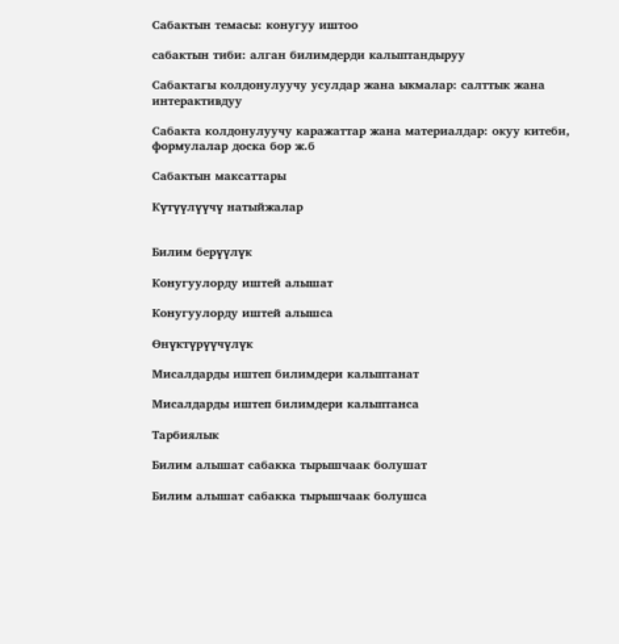Сабактын темасы: конугуу иштоо

сабактын тиби: алган билимдерди калыптандыруу

Сабактагы колдонулуучу усулдар жана ыкмалар: салттык жана интерактивдуу

Сабакта колдонулуучу каражаттар жана материалдар: окуу китеби, формулалар доска бор ж.б

Сабактын максаттары

Күтүүлүүчү натыйжалар


Билим берүүлүк

Конугуулорду иштей алышат

Конугуулорду иштей алышса

Өнүктүрүүчүлүк

Мисалдарды иштеп билимдери калыптанат

Мисалдарды иштеп билимдери калыптанса

Тарбиялык

Билим алышат сабакка тырышчаак болушат

Билим алышат сабакка тырышчаак болушса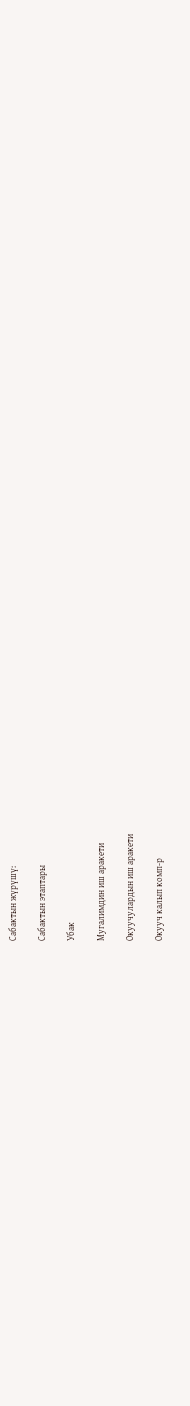Сабактын жүрүшү:

Сабактын этаптары

Убак

Мугалимдин иш аракети

Окуучулардын иш аракети

Окууч калып комп-р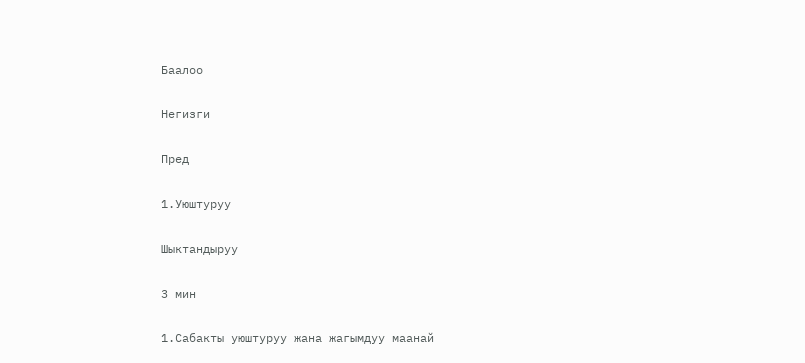Баалоо

Негизги

Пред

1.Уюштуруу

Шыктандыруу

3 мин

1.Сабакты уюштуруу жана жагымдуу маанай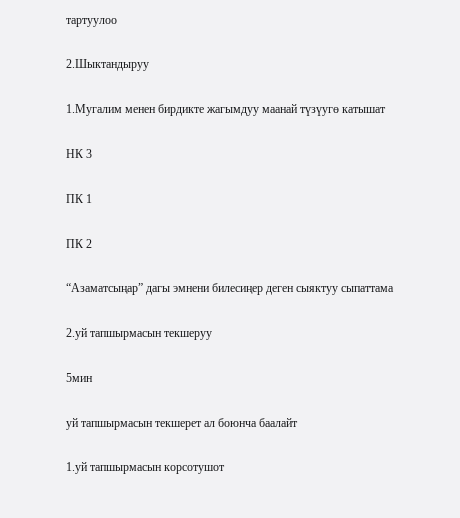тартуулоо

2.Шыктандыруу

1.Мугалим менен бирдикте жагымдуу маанай түзүугө катышат

НК 3

ПК 1

ПК 2

“Азаматсыңар” дагы эмнени билесиңер деген сыяктуу сыпаттама

2.уй тапшырмасын текшеруу

5мин

уй тапшырмасын текшерет ал боюнча баалайт

1.уй тапшырмасын корсотушот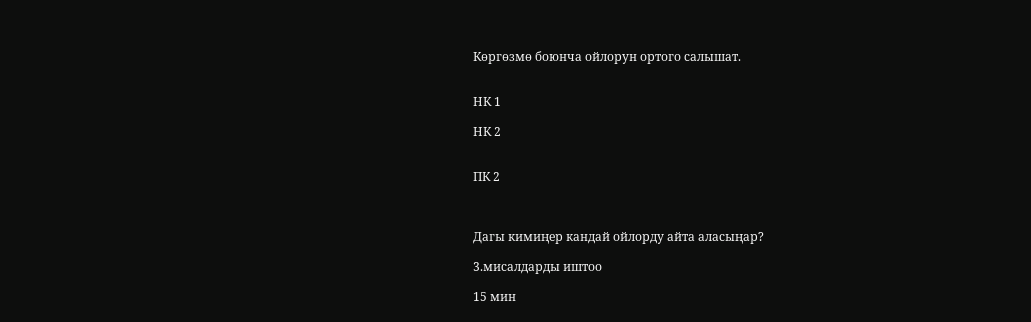Көргөзмө боюнча ойлорун ортого салышат.


НК 1

НК 2


ПК 2



Дагы кимиңер кандай ойлорду айта аласыңар?

3.мисалдарды иштоо

15 мин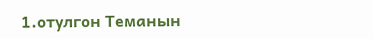1.отулгон Теманын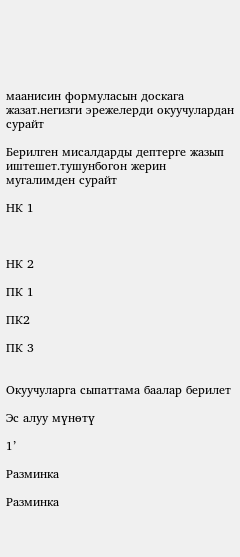маанисин формуласын доскага жазат.негизги эрежелерди окуучулардан сурайт

Берилген мисалдарды дептерге жазып иштешет.тушунбогон жерин мугалимден сурайт

НК 1



НК 2

ПК 1

ПК2

ПК 3


Окуучуларга сыпаттама баалар берилет

Эс алуу мүнөтү

1’

Разминка

Разминка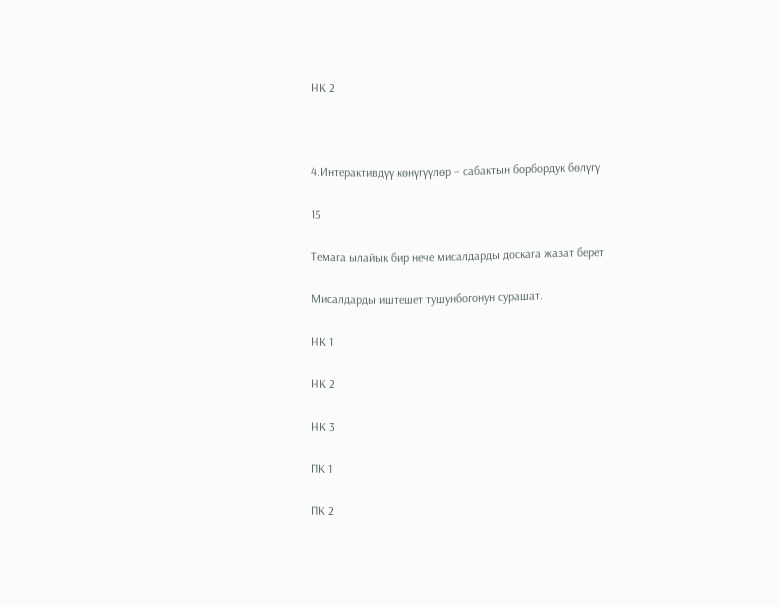НК 2



4.Интерактивдүү көнүгүүлөр – сабактын борбордук бөлүгү

15

Темага ылайык бир нече мисалдарды доскага жазат берет

Мисалдарды иштешет тушунбогонун сурашат.

НК 1

НК 2

НК 3

ПК 1

ПК 2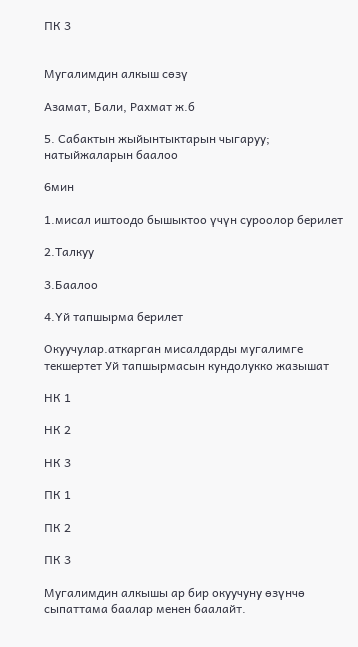ПК 3


Мугалимдин алкыш сөзү

Азамат, Бали, Рахмат ж.б

5. Сабактын жыйынтыктарын чыгаруу; натыйжаларын баалоо

6мин

1.мисал иштоодо бышыктоо үчүн суроолор берилет

2.Талкуу

3.Баалоо

4.Үй тапшырма берилет

Окуучулар.аткарган мисалдарды мугалимге текшертет Уй тапшырмасын кундолукко жазышат

НК 1

НК 2

НК 3

ПК 1

ПК 2

ПК 3

Мугалимдин алкышы ар бир окуучуну өзүнчө сыпаттама баалар менен баалайт.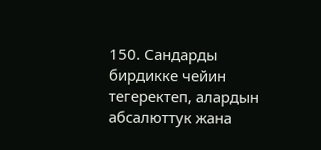150. Сандарды бирдикке чейин тегеректеп, алардын абсалюттук жана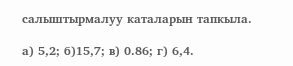салыштырмалуу каталарын тапкыла.

а) 5,2; б)15,7; в) 0.86; г) 6,4.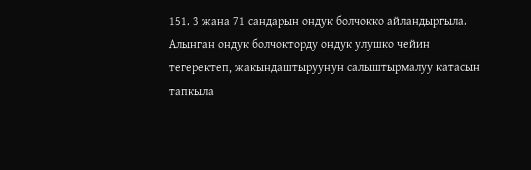151. 3 жана 71 сандарын ондук болчокко айландыргыла. Алынган ондук болчокторду ондук улушко чейин тегеректеп, жакындаштыруунун салыштырмалуу катасын тапкыла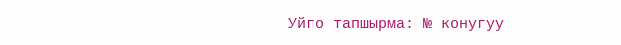Уйго тапшырма: № конугуу